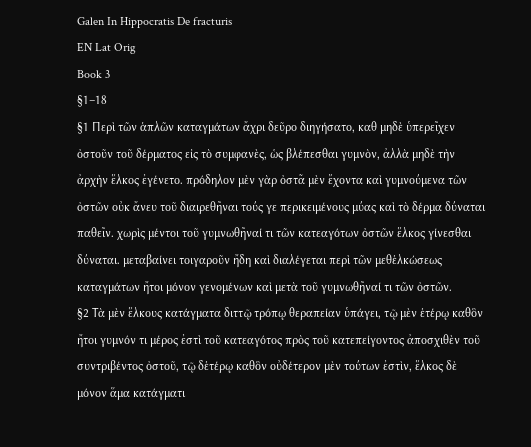Galen In Hippocratis De fracturis
EN Lat Orig
Book 3
§1–18
§1 Περὶ τῶν ἁπλῶν καταγμάτων ἄχρι δεῦρο διηγήσατο, καθ μηδὲ ὑπερεῖχεν ὀστοῦν τοῦ δέρματος εἰς τὸ συμφανὲς, ὡς βλέπεσθαι γυμνὸν, ἀλλὰ μηδὲ τὴν ἀρχὴν ἕλκος ἐγένετο. πρόδηλον μὲν γὰρ ὀστᾶ μὲν ἔχοντα καὶ γυμνούμενα τῶν ὀστῶν οὐκ ἄνευ τοῦ διαιρεθῆναι τούς γε περικειμένους μύας καὶ τὸ δέρμα δύναται παθεῖν. χωρὶς μέντοι τοῦ γυμνωθῆναί τι τῶν κατεαγότων ὀστῶν ἕλκος γίνεσθαι δύναται. μεταβαίνει τοιγαροῦν ἤδη καὶ διαλέγεται περὶ τῶν μεθἑλκώσεως καταγμάτων ἤτοι μόνον γενομένων καὶ μετὰ τοῦ γυμνωθῆναί τι τῶν ὀστῶν.
§2 Τὰ μὲν ἕλκους κατάγματα διττῷ τρόπῳ θεραπείαν ὑπάγει, τῷ μὲν ἑτέρῳ καθὃν ἤτοι γυμνόν τι μέρος ἐστὶ τοῦ κατεαγότος πρὸς τοῦ κατεπείγοντος ἀποσχιθὲν τοῦ συντριβέντος ὀστοῦ, τῷ δἑτέρῳ καθὃν οὐδέτερον μὲν τούτων ἐστὶν, ἕλκος δὲ μόνον ἅμα κατάγματι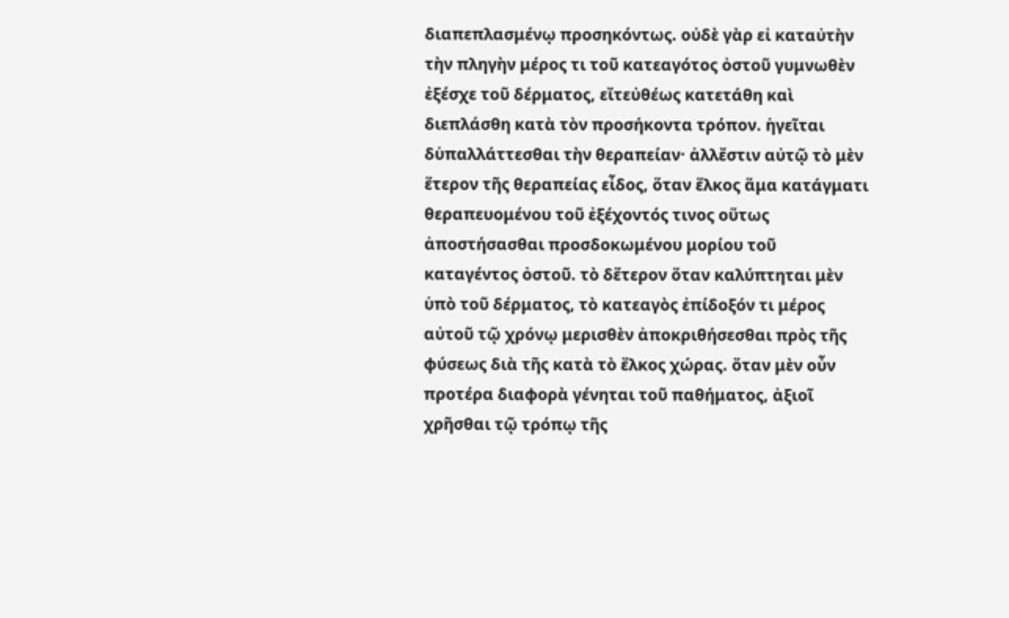διαπεπλασμένῳ προσηκόντως. οὐδὲ γὰρ εἰ καταὐτὴν τὴν πληγὴν μέρος τι τοῦ κατεαγότος ὀστοῦ γυμνωθὲν ἐξέσχε τοῦ δέρματος, εἴτεὐθέως κατετάθη καὶ διεπλάσθη κατὰ τὸν προσήκοντα τρόπον. ἡγεῖται δὑπαλλάττεσθαι τὴν θεραπείαν· ἀλλἔστιν αὐτῷ τὸ μὲν ἕτερον τῆς θεραπείας εἶδος, ὅταν ἕλκος ἅμα κατάγματι θεραπευομένου τοῦ ἐξέχοντός τινος οὕτως ἀποστήσασθαι προσδοκωμένου μορίου τοῦ καταγέντος ὀστοῦ. τὸ δἕτερον ὅταν καλύπτηται μὲν ὑπὸ τοῦ δέρματος, τὸ κατεαγὸς ἐπίδοξόν τι μέρος αὐτοῦ τῷ χρόνῳ μερισθὲν ἀποκριθήσεσθαι πρὸς τῆς φύσεως διὰ τῆς κατὰ τὸ ἕλκος χώρας. ὅταν μὲν οὖν προτέρα διαφορὰ γένηται τοῦ παθήματος, ἀξιοῖ χρῆσθαι τῷ τρόπῳ τῆς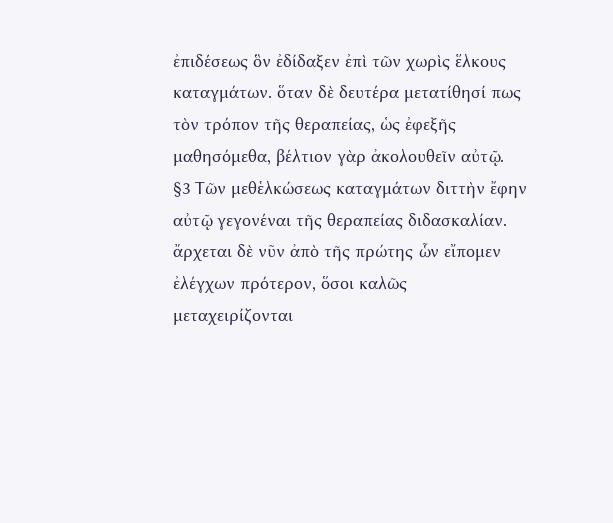ἐπιδέσεως ὃν ἐδίδαξεν ἐπὶ τῶν χωρὶς ἕλκους καταγμάτων. ὅταν δὲ δευτέρα μετατίθησί πως τὸν τρόπον τῆς θεραπείας, ὡς ἐφεξῆς μαθησόμεθα, βέλτιον γὰρ ἀκολουθεῖν αὐτῷ.
§3 Τῶν μεθἑλκώσεως καταγμάτων διττὴν ἔφην αὐτῷ γεγονέναι τῆς θεραπείας διδασκαλίαν. ἄρχεται δὲ νῦν ἀπὸ τῆς πρώτης ὧν εἴπομεν ἐλέγχων πρότερον, ὅσοι καλῶς μεταχειρίζονται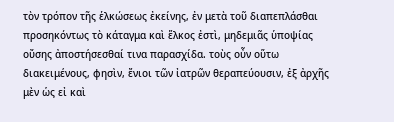τὸν τρόπον τῆς ἑλκώσεως ἐκείνης, ἐν μετὰ τοῦ διαπεπλάσθαι προσηκόντως τὸ κάταγμα καὶ ἕλκος ἐστὶ, μηδεμιᾶς ὑποψίας οὔσης ἀποστήσεσθαί τινα παρασχίδα. τοὺς οὖν οὕτω διακειμένους, φησὶν, ἔνιοι τῶν ἰατρῶν θεραπεύουσιν, ἐξ ἀρχῆς μὲν ὡς εἰ καὶ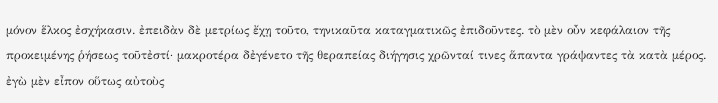μόνον ἕλκος ἐσχήκασιν. ἐπειδὰν δὲ μετρίως ἔχῃ τοῦτο, τηνικαῦτα καταγματικῶς ἐπιδοῦντες. τὸ μὲν οὖν κεφάλαιον τῆς προκειμένης ῥήσεως τοῦτἐστί· μακροτέρα δἐγένετο τῆς θεραπείας διήγησις χρῶνταί τινες ἅπαντα γράψαντες τὰ κατὰ μέρος. ἐγὼ μὲν εἶπον οὕτως αὐτοὺς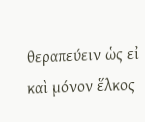θεραπεύειν ὡς εἰ καὶ μόνον ἕλκος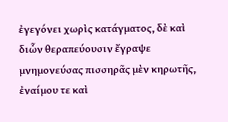ἐγεγόνει χωρὶς κατάγματος, δὲ καὶ διὧν θεραπεύουσιν ἔγραψε μνημονεύσας πισσηρᾶς μὲν κηρωτῆς, ἐναίμου τε καὶ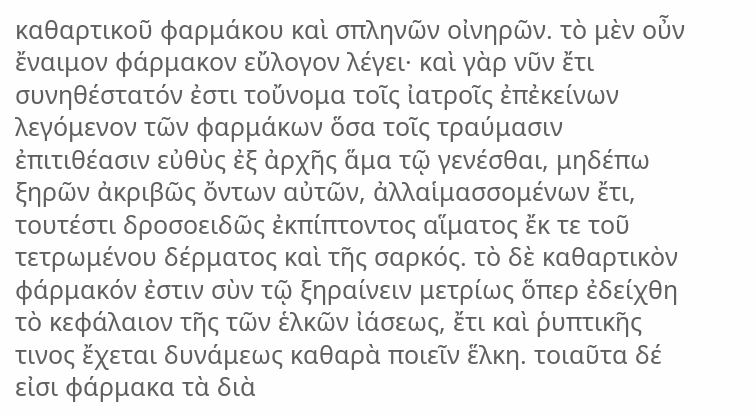καθαρτικοῦ φαρμάκου καὶ σπληνῶν οἰνηρῶν. τὸ μὲν οὖν ἔναιμον φάρμακον εὔλογον λέγει· καὶ γὰρ νῦν ἔτι συνηθέστατόν ἐστι τοὔνομα τοῖς ἰατροῖς ἐπἐκείνων λεγόμενον τῶν φαρμάκων ὅσα τοῖς τραύμασιν ἐπιτιθέασιν εὐθὺς ἐξ ἀρχῆς ἅμα τῷ γενέσθαι, μηδέπω ξηρῶν ἀκριβῶς ὄντων αὐτῶν, ἀλλαἱμασσομένων ἔτι, τουτέστι δροσοειδῶς ἐκπίπτοντος αἵματος ἔκ τε τοῦ τετρωμένου δέρματος καὶ τῆς σαρκός. τὸ δὲ καθαρτικὸν φάρμακόν ἐστιν σὺν τῷ ξηραίνειν μετρίως ὅπερ ἐδείχθη τὸ κεφάλαιον τῆς τῶν ἑλκῶν ἰάσεως, ἔτι καὶ ῥυπτικῆς τινος ἔχεται δυνάμεως καθαρὰ ποιεῖν ἕλκη. τοιαῦτα δέ εἰσι φάρμακα τὰ διὰ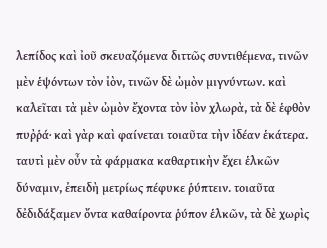λεπίδος καὶ ἰοῦ σκευαζόμενα διττῶς συντιθέμενα, τινῶν μὲν ἑψόντων τὸν ἰὸν, τινῶν δὲ ὠμὸν μιγνύντων. καὶ καλεῖται τὰ μὲν ὠμὸν ἔχοντα τὸν ἰὸν χλωρὰ, τὰ δὲ ἑφθὸν πυῤῥά· καὶ γὰρ καὶ φαίνεται τοιαῦτα τὴν ἰδέαν ἑκάτερα. ταυτὶ μὲν οὖν τὰ φάρμακα καθαρτικὴν ἔχει ἑλκῶν δύναμιν, ἐπειδὴ μετρίως πέφυκε ῥύπτειν. τοιαῦτα δἐδιδάξαμεν ὄντα καθαίροντα ῥύπον ἑλκῶν, τὰ δὲ χωρὶς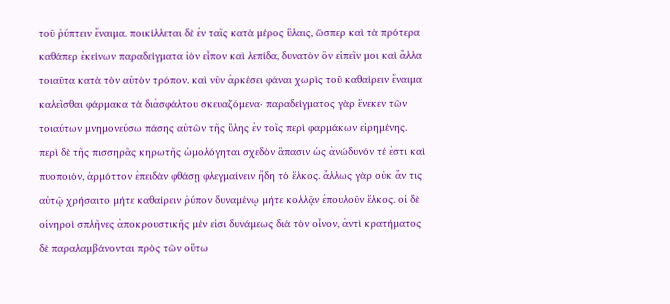τοῦ ῥύπτειν ἔναιμα. ποικίλλεται δὲ ἐν ταῖς κατὰ μέρος ὕλαις, ὥσπερ καὶ τὰ πρότερα καθάπερ ἐκείνων παραδείγματα ἰὸν εἶπον καὶ λεπίδα, δυνατὸν ὂν εἰπεῖν μοι καὶ ἄλλα τοιαῦτα κατὰ τὸν αὐτὸν τρόπον. καὶ νῦν ἀρκέσει φάναι χωρὶς τοῦ καθαίρειν ἔναιμα καλεῖσθαι φάρμακα τὰ διἀσφάλτου σκευαζόμενα· παραδείγματος γὰρ ἕνεκεν τῶν τοιαύτων μνημονεύσω πάσης αὐτῶν τῆς ὕλης ἐν τοῖς περὶ φαρμάκων εἰρημένης. περὶ δὲ τῆς πισσηρᾶς κηρωτῆς ὡμολόγηται σχεδὸν ἅπασιν ὡς ἀνώδυνόν τέ ἐστι καὶ πυοποιὸν, ἁρμόττον ἐπειδὰν φθάσῃ φλεγμαίνειν ἤδη τὸ ἕλκος. ἄλλως γὰρ οὐκ ἄν τις αὐτῷ χρήσαιτο μήτε καθαίρειν ῥύπον δυναμένῳ μήτε κολλᾷν ἐπουλοῦν ἕλκος. οἱ δὲ οἰνηροὶ σπλῆνες ἀποκρουστικῆς μέν εἰσι δυνάμεως διὰ τὸν οἶνον, ἀντὶ κρατήματος δὲ παραλαμβάνονται πρὸς τῶν οὕτω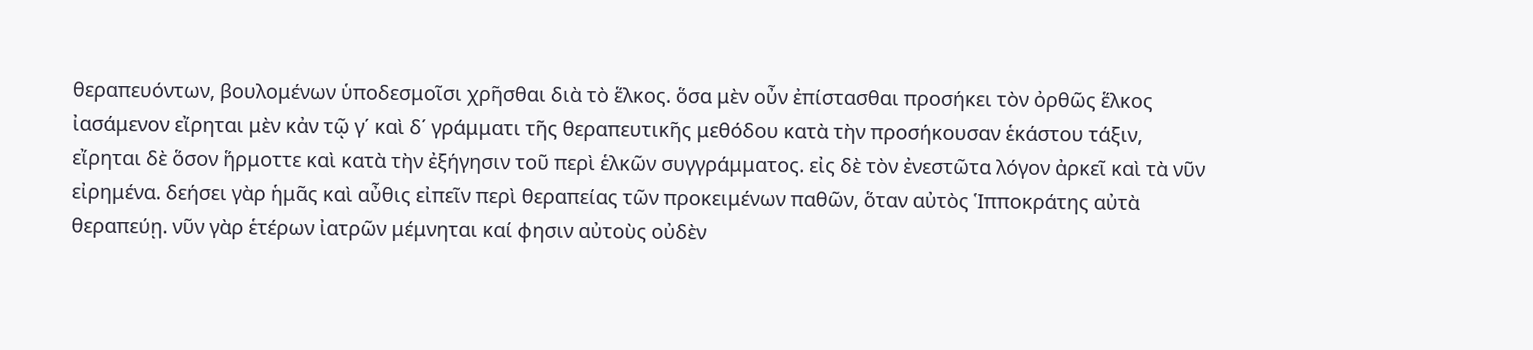θεραπευόντων, βουλομένων ὑποδεσμοῖσι χρῆσθαι διὰ τὸ ἕλκος. ὅσα μὲν οὖν ἐπίστασθαι προσήκει τὸν ὀρθῶς ἕλκος ἰασάμενον εἴρηται μὲν κἀν τῷ γ΄ καὶ δ΄ γράμματι τῆς θεραπευτικῆς μεθόδου κατὰ τὴν προσήκουσαν ἑκάστου τάξιν, εἴρηται δὲ ὅσον ἥρμοττε καὶ κατὰ τὴν ἐξήγησιν τοῦ περὶ ἑλκῶν συγγράμματος. εἰς δὲ τὸν ἐνεστῶτα λόγον ἀρκεῖ καὶ τὰ νῦν εἰρημένα. δεήσει γὰρ ἡμᾶς καὶ αὖθις εἰπεῖν περὶ θεραπείας τῶν προκειμένων παθῶν, ὅταν αὐτὸς Ἱπποκράτης αὐτὰ θεραπεύῃ. νῦν γὰρ ἑτέρων ἰατρῶν μέμνηται καί φησιν αὐτοὺς οὐδὲν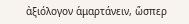ἀξιόλογον ἁμαρτάνειν, ὥσπερ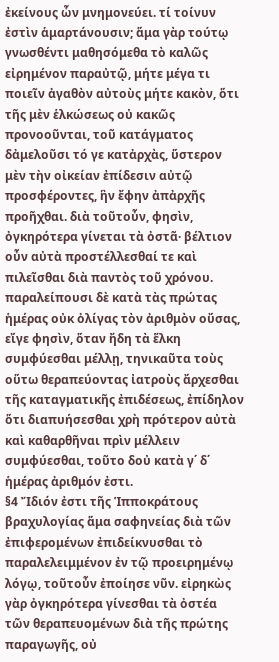ἐκείνους ὧν μνημονεύει. τί τοίνυν ἐστὶν ἁμαρτάνουσιν; ἅμα γὰρ τούτῳ γνωσθέντι μαθησόμεθα τὸ καλῶς εἰρημένον παραὐτῷ, μήτε μέγα τι ποιεῖν ἀγαθὸν αὐτοὺς μήτε κακὸν, ὅτι τῆς μὲν ἑλκώσεως οὐ κακῶς προνοοῦνται, τοῦ κατάγματος δἀμελοῦσι τό γε κατἀρχὰς, ὕστερον μὲν τὴν οἰκείαν ἐπίδεσιν αὐτῷ προσφέροντες, ἣν ἔφην ἀπἀρχῆς προῆχθαι. διὰ τοῦτοὖν, φησὶν, ὀγκηρότερα γίνεται τὰ ὀστᾶ· βέλτιον οὖν αὐτὰ προστέλλεσθαί τε καὶ πιλεῖσθαι διὰ παντὸς τοῦ χρόνου. παραλείπουσι δὲ κατὰ τὰς πρώτας ἡμέρας οὐκ ὀλίγας τὸν ἀριθμὸν οὔσας, εἴγε φησὶν, ὅταν ἤδη τὰ ἕλκη συμφύεσθαι μέλλῃ, τηνικαῦτα τοὺς οὕτω θεραπεύοντας ἰατροὺς ἄρχεσθαι τῆς καταγματικῆς ἐπιδέσεως, ἐπίδηλον ὅτι διαπυήσεσθαι χρὴ πρότερον αὐτὰ καὶ καθαρθῆναι πρὶν μέλλειν συμφύεσθαι, τοῦτο δοὐ κατὰ γ΄ δ΄ ἡμέρας ἀριθμόν ἐστι.
§4 Ἴδιόν ἐστι τῆς Ἱπποκράτους βραχυλογίας ἅμα σαφηνείας διὰ τῶν ἐπιφερομένων ἐπιδείκνυσθαι τὸ παραλελειμμένον ἐν τῷ προειρημένῳ λόγῳ, τοῦτοὖν ἐποίησε νῦν. εἰρηκὼς γὰρ ὀγκηρότερα γίνεσθαι τὰ ὀστέα τῶν θεραπευομένων διὰ τῆς πρώτης παραγωγῆς, οὐ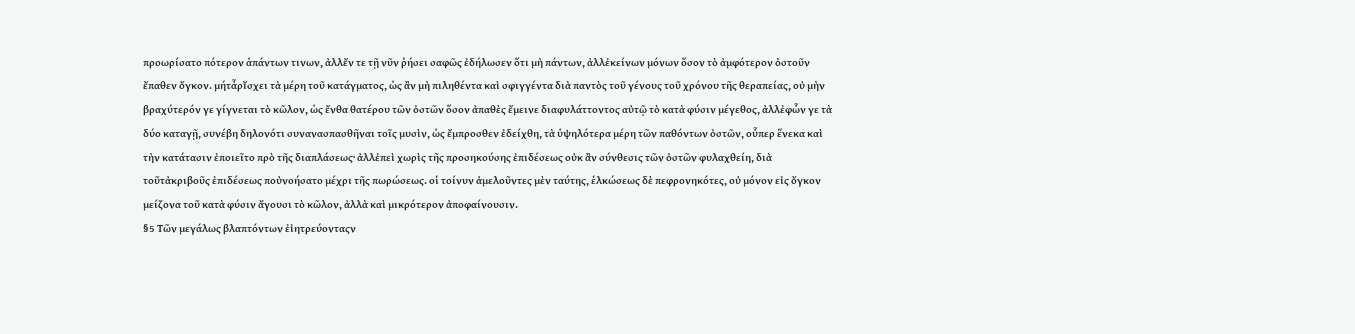προωρίσατο πότερον ἁπάντων τινων, ἀλλἔν τε τῇ νῦν ῥήσει σαφῶς ἐδήλωσεν ὅτι μὴ πάντων, ἀλλἐκείνων μόνων ὅσον τὸ ἀμφότερον ὀστοῦν ἔπαθεν ὄγκον. μήτἆρἴσχει τὰ μέρη τοῦ κατάγματος, ὡς ἂν μὴ πιληθέντα καὶ σφιγγέντα διὰ παντὸς τοῦ γένους τοῦ χρόνου τῆς θεραπείας, οὐ μὴν βραχύτερόν γε γίγνεται τὸ κῶλον, ὡς ἔνθα θατέρου τῶν ὀστῶν ὅσον ἀπαθὲς ἔμεινε διαφυλάττοντος αὐτῷ τὸ κατὰ φύσιν μέγεθος, ἀλλἐφὧν γε τὰ δύο καταγῇ, συνέβη δηλονότι συνανασπασθῆναι τοῖς μυσὶν, ὡς ἔμπροσθεν ἐδείχθη, τὰ ὑψηλότερα μέρη τῶν παθόντων ὀστῶν, οὗπερ ἕνεκα καὶ τὴν κατάτασιν ἐποιεῖτο πρὸ τῆς διαπλάσεως· ἀλλἐπεὶ χωρὶς τῆς προσηκούσης ἐπιδέσεως οὐκ ἂν σύνθεσις τῶν ὀστῶν φυλαχθείη, διὰ τοῦτἀκριβοῦς ἐπιδέσεως ποὐνοήσατο μέχρι τῆς πωρώσεως. οἱ τοίνυν ἀμελοῦντες μὲν ταύτης, ἑλκώσεως δὲ πεφρονηκότες, οὐ μόνον εἰς ὄγκον μείζονα τοῦ κατὰ φύσιν ἄγουσι τὸ κῶλον, ἀλλὰ καὶ μικρότερον ἀποφαίνουσιν.
§5 Τῶν μεγάλως βλαπτόντων ἐἰητρεύονταςν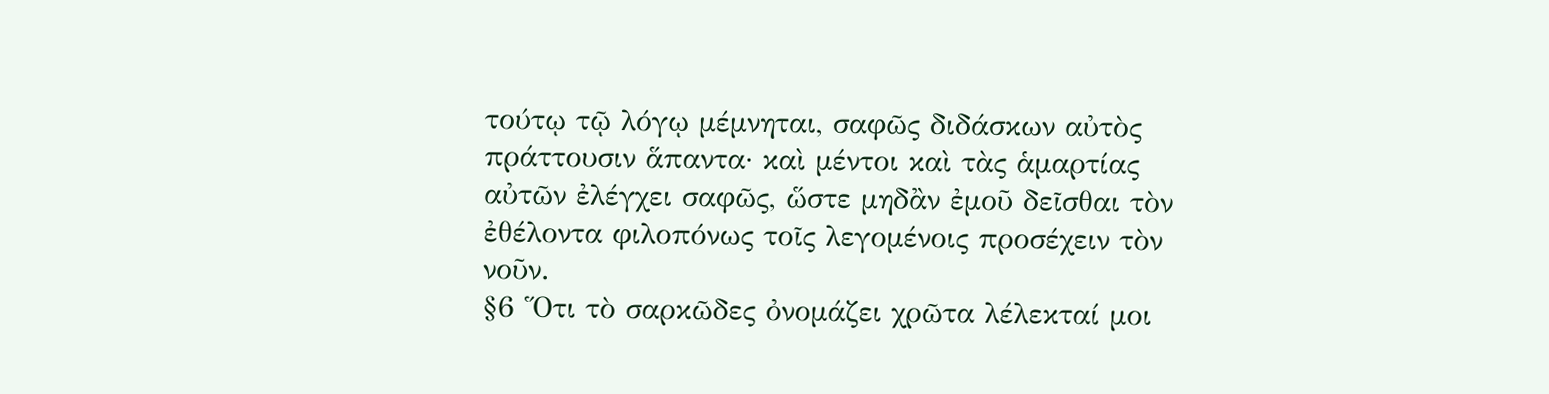τούτῳ τῷ λόγῳ μέμνηται, σαφῶς διδάσκων αὐτὸς πράττουσιν ἅπαντα· καὶ μέντοι καὶ τὰς ἁμαρτίας αὐτῶν ἐλέγχει σαφῶς, ὥστε μηδἂν ἐμοῦ δεῖσθαι τὸν ἐθέλοντα φιλοπόνως τοῖς λεγομένοις προσέχειν τὸν νοῦν.
§6 Ὅτι τὸ σαρκῶδες ὀνομάζει χρῶτα λέλεκταί μοι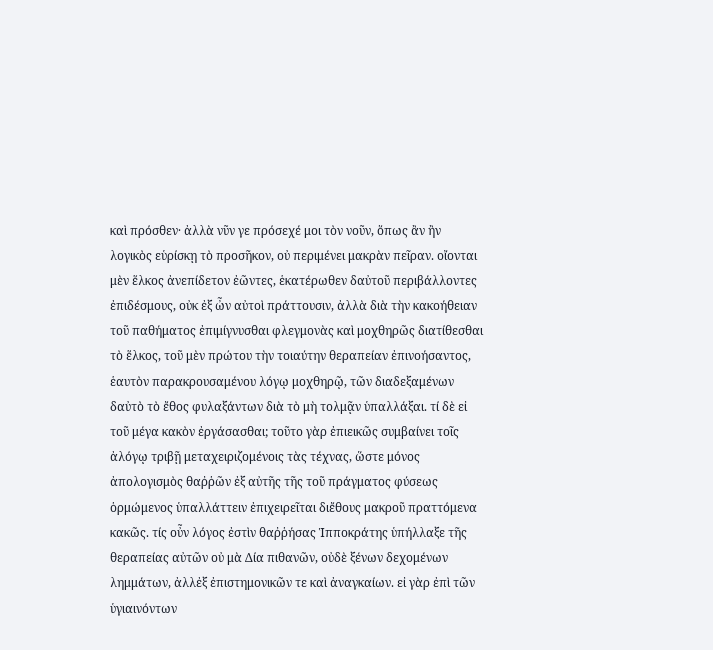καὶ πρόσθεν· ἀλλὰ νῦν γε πρόσεχέ μοι τὸν νοῦν, ὅπως ἂν ἢν λογικὸς εὑρίσκῃ τὸ προσῆκον, οὐ περιμένει μακρὰν πεῖραν. οἴονται μὲν ἕλκος ἀνεπίδετον ἐῶντες, ἑκατέρωθεν δαὐτοῦ περιβάλλοντες ἐπιδέσμους, οὐκ ἐξ ὦν αὐτοὶ πράττουσιν, ἀλλὰ διὰ τὴν κακοήθειαν τοῦ παθήματος ἐπιμίγνυσθαι φλεγμονὰς καὶ μοχθηρῶς διατίθεσθαι τὸ ἕλκος, τοῦ μὲν πρώτου τὴν τοιαύτην θεραπείαν ἐπινοήσαντος, ἑαυτὸν παρακρουσαμένου λόγῳ μοχθηρῷ, τῶν διαδεξαμένων δαὐτὸ τὸ ἔθος φυλαξάντων διὰ τὸ μὴ τολμᾷν ὑπαλλάξαι. τί δὲ εἰ τοῦ μέγα κακὸν ἐργάσασθαι; τοῦτο γὰρ ἐπιεικῶς συμβαίνει τοῖς ἀλόγῳ τριβῇ μεταχειριζομένοις τὰς τέχνας, ὥστε μόνος ἀπολογισμὸς θαῤῥῶν ἐξ αὐτῆς τῆς τοῦ πράγματος φύσεως ὁρμώμενος ὑπαλλάττειν ἐπιχειρεῖται διἔθους μακροῦ πραττόμενα κακῶς. τίς οὖν λόγος ἐστὶν θαῤῥήσας Ἱπποκράτης ὑπήλλαξε τῆς θεραπείας αὐτῶν οὐ μὰ Δία πιθανῶν, οὐδὲ ξένων δεχομένων λημμάτων, ἀλλἐξ ἐπιστημονικῶν τε καὶ ἀναγκαίων. εἰ γὰρ ἐπὶ τῶν ὑγιαινόντων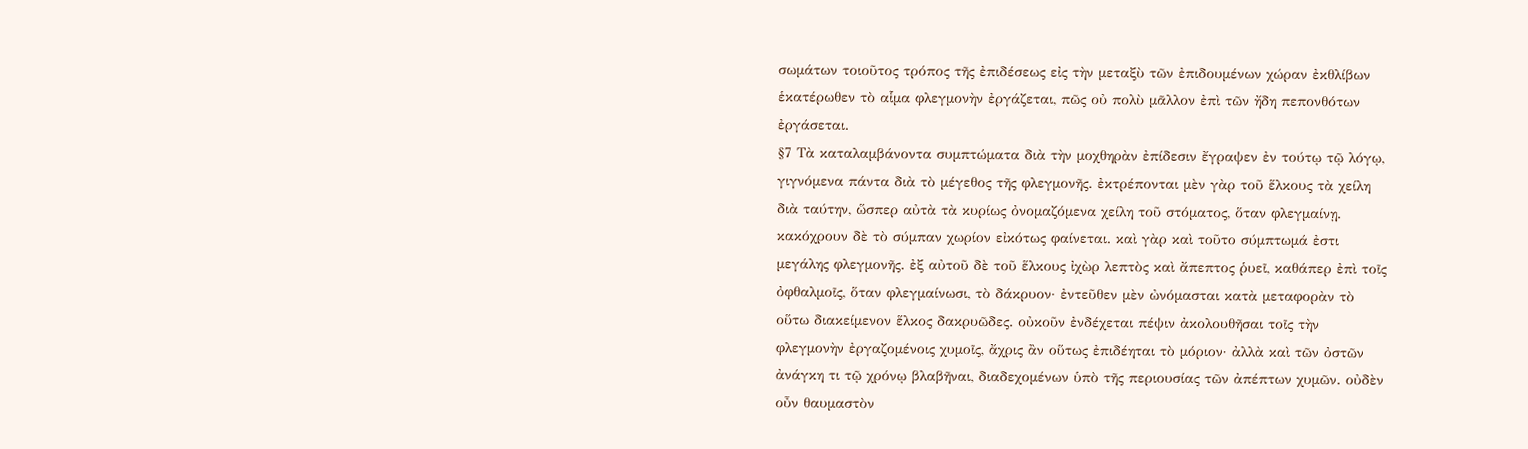σωμάτων τοιοῦτος τρόπος τῆς ἐπιδέσεως εἰς τὴν μεταξὺ τῶν ἐπιδουμένων χώραν ἐκθλίβων ἑκατέρωθεν τὸ αἷμα φλεγμονὴν ἐργάζεται, πῶς οὐ πολὺ μᾶλλον ἐπὶ τῶν ἤδη πεπονθότων ἐργάσεται.
§7 Τὰ καταλαμβάνοντα συμπτώματα διὰ τὴν μοχθηρὰν ἐπίδεσιν ἔγραψεν ἐν τούτῳ τῷ λόγῳ, γιγνόμενα πάντα διὰ τὸ μέγεθος τῆς φλεγμονῆς. ἐκτρέπονται μὲν γὰρ τοῦ ἕλκους τὰ χείλη διὰ ταύτην, ὥσπερ αὐτὰ τὰ κυρίως ὀνομαζόμενα χείλη τοῦ στόματος, ὅταν φλεγμαίνῃ. κακόχρουν δὲ τὸ σύμπαν χωρίον εἰκότως φαίνεται. καὶ γὰρ καὶ τοῦτο σύμπτωμά ἐστι μεγάλης φλεγμονῆς. ἐξ αὐτοῦ δὲ τοῦ ἕλκους ἰχὼρ λεπτὸς καὶ ἄπεπτος ῥυεῖ, καθάπερ ἐπὶ τοῖς ὀφθαλμοῖς, ὅταν φλεγμαίνωσι, τὸ δάκρυον· ἐντεῦθεν μὲν ὠνόμασται κατὰ μεταφορὰν τὸ οὕτω διακείμενον ἕλκος δακρυῶδες. οὐκοῦν ἐνδέχεται πέψιν ἀκολουθῆσαι τοῖς τὴν φλεγμονὴν ἐργαζομένοις χυμοῖς, ἄχρις ἂν οὕτως ἐπιδέηται τὸ μόριον· ἀλλὰ καὶ τῶν ὀστῶν ἀνάγκη τι τῷ χρόνῳ βλαβῆναι, διαδεχομένων ὑπὸ τῆς περιουσίας τῶν ἀπέπτων χυμῶν. οὐδὲν οὖν θαυμαστὸν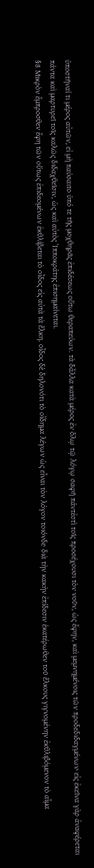ὑποστῆναί τι μέρος αὐτῶν, εἰ μὴ παύσαιτο ὑπό τε τῆς μοχθηρᾶς ἐπιδέσεως οὕτω θεραπεύων. τὰ δἄλλα κατὰ μέρος ἐν ὅλῳ τῷ λόγῳ σαφῆ πάντἐστὶ τοῖς προσέχουσι τὸν νοῦν, ὡς ἔφην, καὶ μεμνημένοις τῶν προδεδιδαγμένων· εἰς ἐκεῖνα γὰρ ἀναφέρεται πάντα καὶ μαρτυρεῖ τοῖς καλῶς διδαχθεῖσιν, ὡς καὶ αὐτὸς Ἱπποκράτης ἐπισημαίνεται.
§8 Μικρὸν ἔμπροσθεν ἔφη τῶν οὕτως ἐπιδεομένων ἐκθλίβεται τὸ οἶδος εἰς αὐτὰ τὰ ἕλκη. οἶδος δὲ δηλονότι τὸ οἴδημα λέγων ὡς εἶναι τὸν λόγον τοιόνδε· διὰ τὴν κακὴν ἐπίδεσιν ἑκατέρωθεν τοῦ ἕλκους γιγνομένην ἐκθλιβόμενον τὸ αἷμα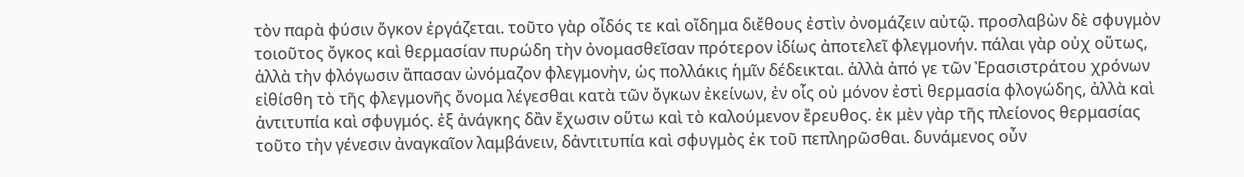τὸν παρὰ φύσιν ὄγκον ἐργάζεται. τοῦτο γὰρ οἶδός τε καὶ οἴδημα διἔθους ἐστὶν ὀνομάζειν αὐτῷ. προσλαβὼν δὲ σφυγμὸν τοιοῦτος ὄγκος καὶ θερμασίαν πυρώδη τὴν ὀνομασθεῖσαν πρότερον ἰδίως ἀποτελεῖ φλεγμονήν. πάλαι γὰρ οὐχ οὕτως, ἀλλὰ τὴν φλόγωσιν ἅπασαν ὠνόμαζον φλεγμονὴν, ὡς πολλάκις ἡμῖν δέδεικται. ἀλλὰ ἀπό γε τῶν Ἐρασιστράτου χρόνων εἰθίσθη τὸ τῆς φλεγμονῆς ὄνομα λέγεσθαι κατὰ τῶν ὄγκων ἐκείνων, ἐν οἷς οὐ μόνον ἐστὶ θερμασία φλογώδης, ἀλλὰ καὶ ἀντιτυπία καὶ σφυγμός. ἐξ ἀνάγκης δἂν ἔχωσιν οὕτω καὶ τὸ καλούμενον ἔρευθος. ἐκ μὲν γὰρ τῆς πλείονος θερμασίας τοῦτο τὴν γένεσιν ἀναγκαῖον λαμβάνειν, δἀντιτυπία καὶ σφυγμὸς ἐκ τοῦ πεπληρῶσθαι. δυνάμενος οὖν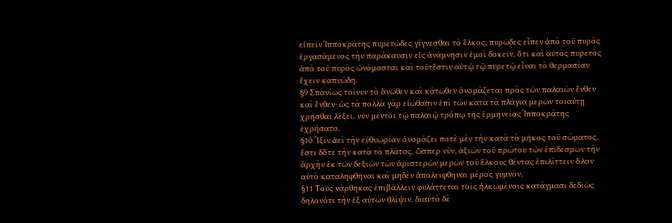εἰπεῖν Ἱπποκράτης πυρετῶδες γίγνεσθαι τὸ ἕλκος, πυρῶδες εἶπεν ἀπὸ τοῦ πυρὸς ἐργασάμενος τὴν παράκαυσιν εἰς ἀνάμνησιν ἐμοὶ δοκεῖν, ὅτι καὶ αὐτὸς πυρετὸς ἀπὸ τοῦ πυρὸς ὠνόμασται καὶ τοῦτἔστιν αὐτῷ τῷ πυρετῷ εἶναι τὸ θερμασίαν ἔχειν καπνώδη.
§9 Σπανίως τοίνυν τὸ ἄνωθεν καὶ κάτωθεν ὀνομάζεται πρὸς τῶν παλαιῶν ἔνθεν καὶ ἔνθεν· ὡς τὰ πολλὰ γὰρ εἰώθασιν ἐπὶ τῶν κατὰ τὰ πλάγια μερῶν τοιαύτῃ χρῆσθαι λέξει. νῦν μέντοι τῷ παλαιῷ τρόπῳ τῆς ἑρμηνείας Ἱπποκράτης ἐχρήσατο.
§10 Ἴξιν ἀεὶ τὴν εὐθυωρίαν ὀνομάζει ποτὲ μὲν τὴν κατὰ τὸ μῆκος τοῦ σώματος, ἔστι δὅτε τὴν κατὰ τὸ πλάτος, ὥσπερ νῦν, ἀξιῶν τοῦ πρώτου τῶν ἐπιδέσμων τὴν ἀρχὴν ἐκ τῶν δεξιῶν τῶν ἀριστερῶν μερῶν τοῦ ἕλκους θέντας ἐπιλίττειν ὅλον αὐτὸ καταληφθῆναι καὶ μηδὲν ἀπολειφθῆναι μέρος γυμνόν.
§11 Τοὺς νάρθηκας ἐπιβάλλειν φυλάττεται τοῖς ἡλκωμένοις κατάγμασι δεδιὼς δηλονότι τὴν ἐξ αὐτῶν θλίψιν. διαὐτὸ δὲ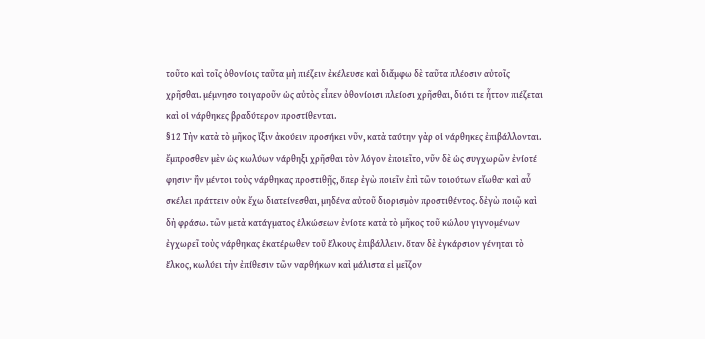τοῦτο καὶ τοῖς ὀθονίοις ταῦτα μὴ πιέζειν ἐκέλευσε καὶ διἄμφω δὲ ταῦτα πλέοσιν αὐτοῖς χρῆσθαι. μέμνησο τοιγαροῦν ὡς αὐτὸς εἶπεν ὀθονίοισι πλείοσι χρῆσθαι, διότι τε ἧττον πιέζεται καὶ οἱ νάρθηκες βραδύτερον προστίθενται.
§12 Τὴν κατὰ τὸ μῆκος ἴξιν ἀκούειν προσήκει νῦν, κατὰ ταύτην γὰρ οἱ νάρθηκες ἐπιβάλλονται. ἔμπροσθεν μὲν ὡς κωλύων νάρθηξι χρῆσθαι τὸν λόγον ἐποιεῖτο, νῦν δὲ ὡς συγχωρῶν ἐνίοτέ φησιν· ἢν μέντοι τοὺς νάρθηκας προστιθῇς, ὅπερ ἐγὼ ποιεῖν ἐπὶ τῶν τοιούτων εἴωθα· καὶ αὖ σκέλει πράττειν οὐκ ἔχω διατείνεσθαι, μηδένα αὐτοῦ διορισμὸν προστιθέντος. δἐγὼ ποιῷ καὶ δὴ φράσω. τῶν μετὰ κατάγματος ἑλκώσεων ἐνίοτε κατὰ τὸ μῆκος τοῦ κώλου γιγνομένων ἐγχωρεῖ τοὺς νάρθηκας ἑκατέρωθεν τοῦ ἕλκους ἐπιβάλλειν. ὅταν δὲ ἐγκάρσιον γένηται τὸ ἕλκος, κωλύει τὴν ἐπίθεσιν τῶν ναρθήκων καὶ μάλιστα εἰ μεῖζον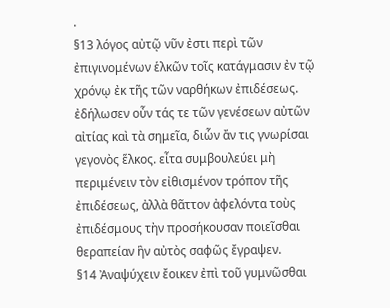.
§13 λόγος αὐτῷ νῦν ἐστι περὶ τῶν ἐπιγινομένων ἑλκῶν τοῖς κατάγμασιν ἐν τῷ χρόνῳ ἐκ τῆς τῶν ναρθήκων ἐπιδέσεως. ἐδήλωσεν οὖν τάς τε τῶν γενέσεων αὐτῶν αἰτίας καὶ τὰ σημεῖα, διὧν ἄν τις γνωρίσαι γεγονὸς ἕλκος. εἶτα συμβουλεύει μὴ περιμένειν τὸν εἰθισμένον τρόπον τῆς ἐπιδέσεως, ἀλλὰ θᾶττον ἀφελόντα τοὺς ἐπιδέσμους τὴν προσήκουσαν ποιεῖσθαι θεραπείαν ἣν αὐτὸς σαφῶς ἔγραψεν.
§14 Ἀναψύχειν ἔοικεν ἐπὶ τοῦ γυμνῶσθαι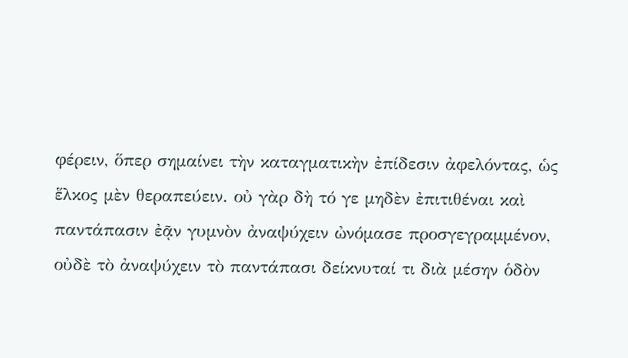φέρειν, ὅπερ σημαίνει τὴν καταγματικὴν ἐπίδεσιν ἀφελόντας, ὡς ἕλκος μὲν θεραπεύειν. οὐ γὰρ δὴ τό γε μηδὲν ἐπιτιθέναι καὶ παντάπασιν ἐᾷν γυμνὸν ἀναψύχειν ὠνόμασε προσγεγραμμένον, οὐδὲ τὸ ἀναψύχειν τὸ παντάπασι δείκνυταί τι διὰ μέσην ὁδὸν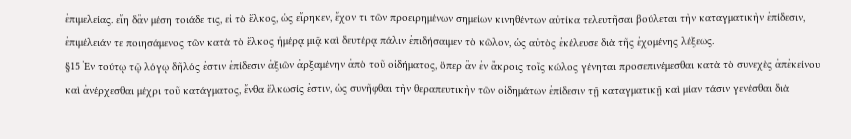ἐπιμελείας. εἴη δἂν μέση τοιάδε τις, εἰ τὸ ἕλκος, ὡς εἴρηκεν, ἔχον τι τῶν προειρημένων σημείων κινηθέντων αὐτίκα τελευτῆσαι βούλεται τὴν καταγματικὴν ἐπίδεσιν, ἐπιμέλειάν τε ποιησάμενος τῶν κατὰ τὸ ἕλκος ἡμέρᾳ μιᾷ καὶ δευτέρᾳ πάλιν ἐπιδήσαιμεν τὸ κῶλον, ὡς αὐτὸς ἐκέλευσε διὰ τῆς ἐχομένης λέξεως.
§15 Ἐν τούτῳ τῷ λόγῳ δῆλός ἐστιν ἐπίδεσιν ἀξιῶν ἀρξαμένην ἀπὸ τοῦ οἰδήματος, ὅπερ ἂν ἐν ἄκροις τοῖς κώλος γένηται προσεπινέμεσθαι κατὰ τὸ συνεχὲς ἀπἐκείνου καὶ ἀνέρχεσθαι μέχρι τοῦ κατάγματος, ἔνθα ἕλκωσίς ἐστιν, ὡς συνῆφθαι τὴν θεραπευτικὴν τῶν οἰδημάτων ἐπίδεσιν τῇ καταγματικῇ καὶ μίαν τάσιν γενέσθαι διὰ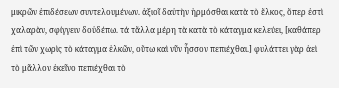μικρῶν ἐπιδέσεων συντελουμένων. ἀξιοῖ δαὐτὴν ἡρμόσθαι κατὰ τὸ ἕλκος, ὅπερ ἐστὶ χαλαρὰν, σφίγγειν δοὐδέπω. τά τἄλλα μέρη τὰ κατὰ τὸ κάταγμα κελεύει, [καθάπερ ἐπὶ τῶν χωρὶς τὸ κάταγμα ἑλκῶν, οὕτω καὶ νῦν ἧσσον πεπιέχθαι.] φυλάττει γὰρ ἀεὶ τὸ μᾶλλον ἐκεῖνο πεπιέχθαι τὸ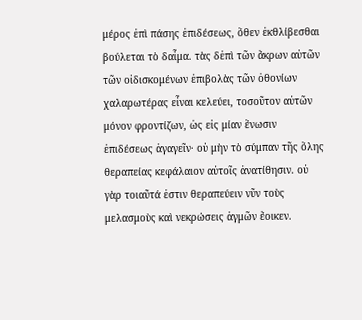μέρος ἐπὶ πάσης ἐπιδέσεως, ὅθεν ἐκθλίβεσθαι βούλεται τὸ δαἷμα. τὰς δἐπὶ τῶν ἄκρων αὐτῶν τῶν οἰδισκομένων ἐπιβολὰς τῶν ὀθονίων χαλαρωτέρας εἶναι κελεύει, τοσοῦτον αὐτῶν μόνον φροντίζων, ὡς εἰς μίαν ἕνωσιν ἐπιδέσεως ἀγαγεῖν· οὐ μὴν τὸ σύμπαν τῆς ὅλης θεραπείας κεφάλαιον αὐτοῖς ἀνατίθησιν. οὐ γὰρ τοιαῦτά ἐστιν θεραπεύειν νῦν τοὺς μελασμοὺς καὶ νεκρώσεις ἀγμῶν ἔοικεν.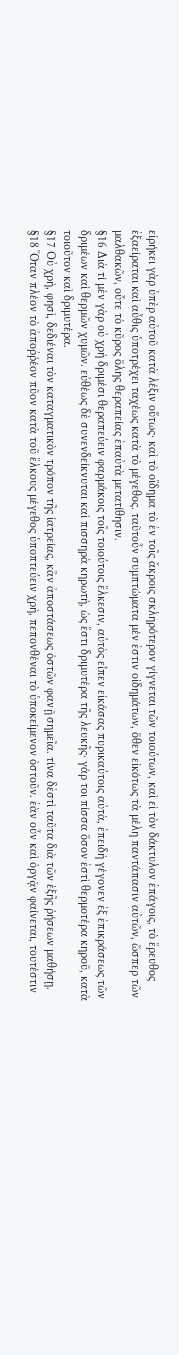εἰρήκει γὰρ ὑπὲρ αὐτοῦ κατὰ λέξιν οὕτως· καὶ τὸ οἴδημα τὸ ἐν τοῖς ἄκροις σκληρότερον γίγνεται τῶν τοιούτων, καὶ εἰ τὸν δάκτυλον ἐπάγοις, τὸ ἔρευθος ἐξαείραται καὶ αὖθις ὑποτρέχει ταχέως κατὰ τὸ μέγεθος. ταῦτοὖν συμπτώματα μέν ἐστιν οἰδημάτων, ὅθεν εἰκότως τὰ μέλη παντάπασιν αὐτῶν, ὥσπερ τῶν μαλθακῶν, οὔτε τὸ κῦρος ὅλης θεραπείας ἐπαὐτὰ μετατίθησιν.
§16 Διὰ τί μὲν γὰρ οὐ χρὴ δριμέσι θεραπεύειν φαρμάκοις τοῖς τοιούτοις ἕλκεσιν, αὐτὸς εἶπεν εἰκάσας πυρικαύτοις αὐτὰ, ἐπειδὴ γέγονεν ἐξ ἐπικράσεως τῶν δριμέων καὶ θερμῶν χυμῶν. εὐθέως δὲ συνενδείκνυται καὶ πισσηρὰ κηρωτὴ, ὡς ἔστι δριμυτέρα τῆς λευκῆς· γάρ τοι πίσσα ὅσον ἐστὶ θερμοτέρα κηροῦ, κατὰ τοιοῦτον καὶ δριμυτέρα.
§17 Οὐ χρὴ, φησὶ, δεδιέναι τὸν καταγματικὸν τρόπον τῆς ἰατρείας, κἂν ἀποστάσεως ὀστῶν φανῇ σημεῖα. τίνα δἐστὶ ταῦτα διὰ τῶν ἑξῆς ῥήσεων μαθήσῃ.
§18 Ὅταν πλέον τὸ ἀποῤῥέον πῦον κατὰ τοῦ ἕλκους μέγεθος ὑποπτεύειν χρὴ, πεπονθέναι τὸ ὑποκείμενον ὀστοῦν. ἐὰν οὖν καὶ ὀργᾷν φαίνεται, τουτέστιν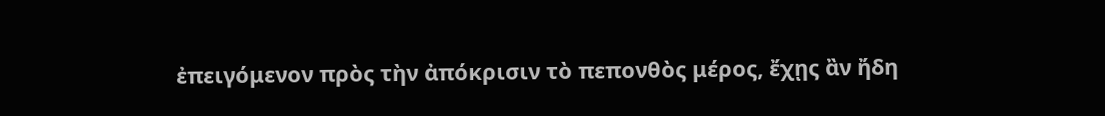ἐπειγόμενον πρὸς τὴν ἀπόκρισιν τὸ πεπονθὸς μέρος, ἔχῃς ἂν ἤδη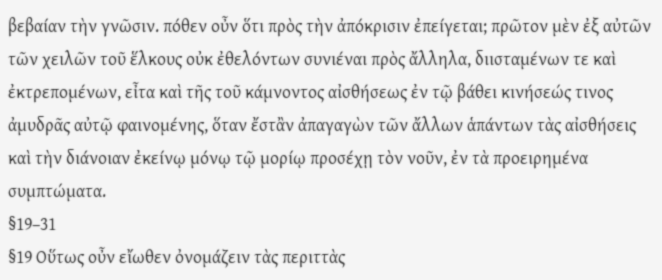βεβαίαν τὴν γνῶσιν. πόθεν οὖν ὅτι πρὸς τὴν ἀπόκρισιν ἐπείγεται; πρῶτον μὲν ἐξ αὐτῶν τῶν χειλῶν τοῦ ἕλκους οὐκ ἐθελόντων συνιέναι πρὸς ἄλληλα, διισταμένων τε καὶ ἐκτρεπομένων, εἶτα καὶ τῆς τοῦ κάμνοντος αἰσθήσεως ἐν τῷ βάθει κινήσεώς τινος ἀμυδρᾶς αὐτῷ φαινομένης, ὅταν ἔστἂν ἀπαγαγὼν τῶν ἄλλων ἁπάντων τὰς αἰσθήσεις καὶ τὴν διάνοιαν ἐκείνῳ μόνῳ τῷ μορίῳ προσέχῃ τὸν νοῦν, ἐν τὰ προειρημένα συμπτώματα.
§19–31
§19 Οὕτως οὖν εἴωθεν ὀνομάζειν τὰς περιττὰς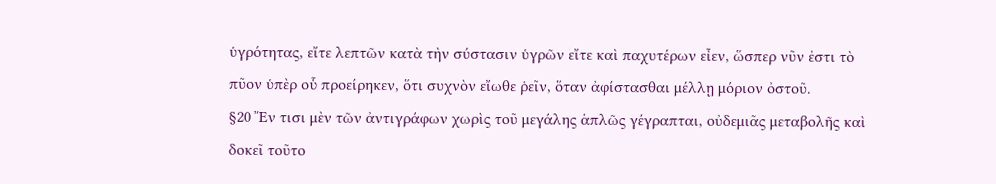ὑγρότητας, εἴτε λεπτῶν κατὰ τὴν σύστασιν ὑγρῶν εἴτε καὶ παχυτέρων εἶεν, ὥσπερ νῦν ἐστι τὸ πῦον ὑπὲρ οὗ προείρηκεν, ὅτι συχνὸν εἴωθε ῥεῖν, ὅταν ἀφίστασθαι μέλλῃ μόριον ὀστοῦ.
§20 Ἔν τισι μὲν τῶν ἀντιγράφων χωρὶς τοῦ μεγάλης ἁπλῶς γέγραπται, οὐδεμιᾶς μεταβολῆς καὶ δοκεῖ τοῦτο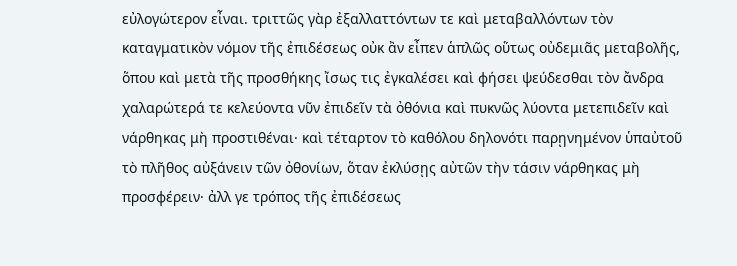εὐλογώτερον εἶναι. τριττῶς γὰρ ἐξαλλαττόντων τε καὶ μεταβαλλόντων τὸν καταγματικὸν νόμον τῆς ἐπιδέσεως οὐκ ἂν εἶπεν ἁπλῶς οὕτως οὐδεμιᾶς μεταβολῆς, ὅπου καὶ μετὰ τῆς προσθήκης ἴσως τις ἐγκαλέσει καὶ φήσει ψεύδεσθαι τὸν ἄνδρα χαλαρώτερά τε κελεύοντα νῦν ἐπιδεῖν τὰ ὀθόνια καὶ πυκνῶς λύοντα μετεπιδεῖν καὶ νάρθηκας μὴ προστιθέναι· καὶ τέταρτον τὸ καθόλου δηλονότι παρῃνημένον ὑπαὐτοῦ τὸ πλῆθος αὐξάνειν τῶν ὀθονίων, ὅταν ἐκλύσῃς αὐτῶν τὴν τάσιν νάρθηκας μὴ προσφέρειν· ἀλλ γε τρόπος τῆς ἐπιδέσεως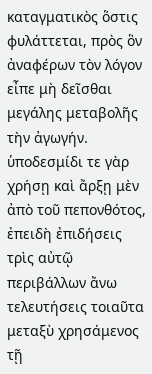καταγματικὸς ὅστις φυλάττεται, πρὸς ὃν ἀναφέρων τὸν λόγον εἶπε μὴ δεῖσθαι μεγάλης μεταβολῆς τὴν ἀγωγήν. ὑποδεσμίδι τε γὰρ χρήσῃ καὶ ἄρξῃ μὲν ἀπὸ τοῦ πεπονθότος, ἐπειδὴ ἐπιδήσεις τρὶς αὐτῷ περιβάλλων ἄνω τελευτήσεις τοιαῦτα μεταξὺ χρησάμενος τῇ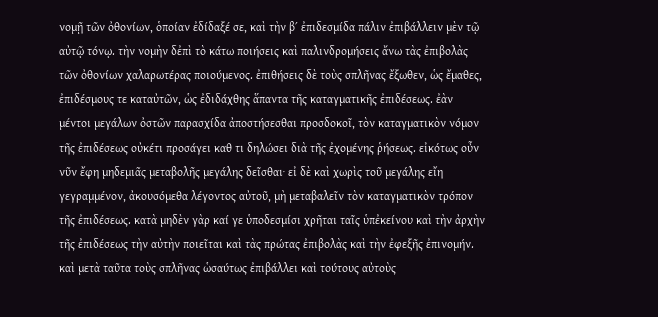νομῇ τῶν ὀθονίων, ὁποίαν ἐδίδαξέ σε, καὶ τὴν β΄ ἐπιδεσμίδα πάλιν ἐπιβάλλειν μὲν τῷ αὐτῷ τόνῳ. τὴν νομὴν δἐπὶ τὸ κάτω ποιήσεις καὶ παλινδρομήσεις ἄνω τὰς ἐπιβολὰς τῶν ὀθονίων χαλαρωτέρας ποιούμενος. ἐπιθήσεις δὲ τοὺς σπλῆνας ἔξωθεν, ὡς ἔμαθες, ἐπιδέσμους τε καταὐτῶν, ὡς ἐδιδάχθης ἅπαντα τῆς καταγματικῆς ἐπιδέσεως. ἐὰν μέντοι μεγάλων ὀστῶν παρασχίδα ἀποστήσεσθαι προσδοκοῖ, τὸν καταγματικὸν νόμον τῆς ἐπιδέσεως οὐκέτι προσάγει καθ τι δηλώσει διὰ τῆς ἐχομένης ῥήσεως. εἰκότως οὖν νῦν ἔφη μηδεμιᾶς μεταβολῆς μεγάλης δεῖσθαι· εἰ δὲ καὶ χωρὶς τοῦ μεγάλης εἴη γεγραμμένον, ἀκουσόμεθα λέγοντος αὐτοῦ, μὴ μεταβαλεῖν τὸν καταγματικὸν τρόπον τῆς ἐπιδέσεως. κατὰ μηδὲν γὰρ καί γε ὑποδεσμίσι χρῆται ταῖς ὑπἐκείνου καὶ τὴν ἀρχὴν τῆς ἐπιδέσεως τὴν αὐτὴν ποιεῖται καὶ τὰς πρώτας ἐπιβολὰς καὶ τὴν ἐφεξῆς ἐπινομήν. καὶ μετὰ ταῦτα τοὺς σπλῆνας ὡσαύτως ἐπιβάλλει καὶ τούτους αὐτοὺς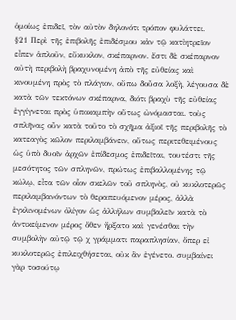ὁμοίως ἐπιδεῖ, τὸν αὐτὸν δηλονότι τρόπον φυλάττει.
§21 Περὶ τῆς ἐπιβολῆς ἐπιδέσμου κἀν τῷ κατἰητρεῖον εἶπεν ἁπλοῦν, εὔκυκλον, σκέπαρνον. ἔστι δὲ σκέπαρνον αὐτὴ περιβολὴ βραχυνομένη ἀπὸ τῆς εὐθείας καὶ κινουμένη πρὸς τὸ πλάγιον, οὔπω δοὖσα λοξὴ, λέγουσα δὲ κατὰ τῶν τεκτόνων σκέπαρνα, διότι βραχὺ τῆς εὐθείας ἐγγίγνεται πρὸς ὑποκαμπὴν οὕτως ὠνόμασται. τοὺς σπλῆνας οὖν κατὰ τοῦτο τὸ σχῆμα ἀξιοῖ τῆς περιβολῆς τὸ κατεαγὸς κῶλον περιλαμβάνειν, οὕτως περιτεθειμένους ὡς ὑπὸ δυοῖν ἀρχῶν ἐπίδεσμος ἐπιδεῖται, τουτέστι τῆς μεσότητος τῶν σπληνῶν, πρώτως ἐπιβαλλομένης τῷ κώλῳ, εἶτα τῶν οἷον σκελῶν τοῦ σπληνὸς, οὐ κυκλοτερῶς περιλαμβανόντων τὸ θεραπευόμενον μέρος, ἀλλὰ ἐγκλινομένων ὀλίγον ὡς ἀλλήλων συμβαλεῖν κατὰ τὸ ἀντικείμενον μέρος ὅθεν ἤρξατο καὶ γενέσθαι τὴν συμβολὴν αὐτῷ τῷ χ γράμματι παραπλησίαν, ὅπερ εἰ κυκλοτερῶς ἐπιλειχθήσεται, οὐκ ἂν ἐγένετο. συμβαίνει γὰρ τοσούτῳ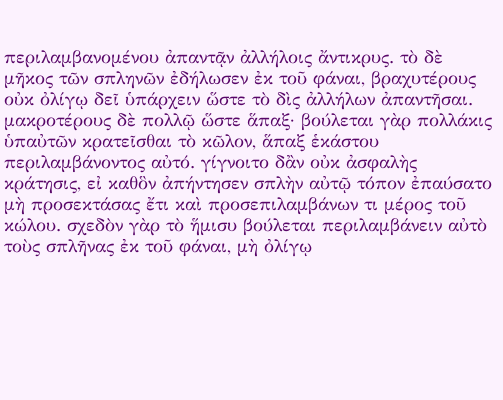περιλαμβανομένου ἀπαντᾷν ἀλλήλοις ἄντικρυς. τὸ δὲ μῆκος τῶν σπληνῶν ἐδήλωσεν ἐκ τοῦ φάναι, βραχυτέρους οὐκ ὀλίγῳ δεῖ ὑπάρχειν ὥστε τὸ δὶς ἀλλήλων ἀπαντῆσαι. μακροτέρους δὲ πολλῷ ὥστε ἅπαξ· βούλεται γὰρ πολλάκις ὑπαὐτῶν κρατεῖσθαι τὸ κῶλον, ἅπαξ ἑκάστου περιλαμβάνοντος αὐτό. γίγνοιτο δἂν οὐκ ἀσφαλὴς κράτησις, εἰ καθὃν ἀπήντησεν σπλὴν αὐτῷ τόπον ἐπαύσατο μὴ προσεκτάσας ἔτι καὶ προσεπιλαμβάνων τι μέρος τοῦ κώλου. σχεδὸν γὰρ τὸ ἥμισυ βούλεται περιλαμβάνειν αὐτὸ τοὺς σπλῆνας ἐκ τοῦ φάναι, μὴ ὀλίγῳ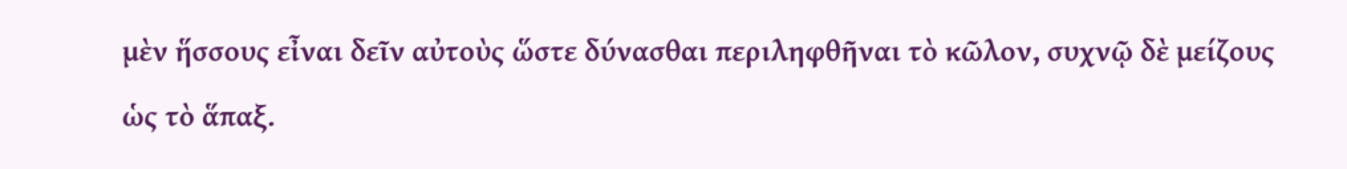μὲν ἥσσους εἶναι δεῖν αὐτοὺς ὥστε δύνασθαι περιληφθῆναι τὸ κῶλον, συχνῷ δὲ μείζους ὡς τὸ ἅπαξ.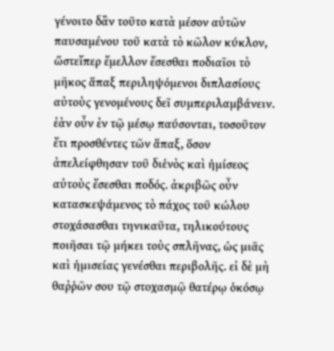γένοιτο δἂν τοῦτο κατὰ μέσον αὐτῶν παυσαμένου τοῦ κατὰ τὸ κῶλον κύκλον, ὥστεἴπερ ἔμελλον ἔσεσθαι ποδιαῖοι τὸ μῆκος ἅπαξ περιληψόμενοι διπλασίους αὐτοὺς γενομένους δεῖ συμπεριλαμβάνειν. ἐὰν οὖν ἐν τῷ μέσῳ παύσονται, τοσοῦτον ἔτι προσθέντες τῶν ἅπαξ, ὅσον ἀπελείφθησαν τοῦ διἑνὸς καὶ ἡμίσεος αὐτοὺς ἔσεσθαι ποδός. ἀκριβῶς οὖν κατασκεψάμενος τὸ πάχος τοῦ κώλου στοχάσασθαι τηνικαῦτα, τηλικούτους ποιῆσαι τῷ μήκει τοὺς σπλῆνας, ὡς μιᾶς καὶ ἡμισείας γενέσθαι περιβολῆς. εἰ δὲ μὴ θαῤῥῶν σου τῷ στοχασμῷ θατέρῳ ὁκόσῳ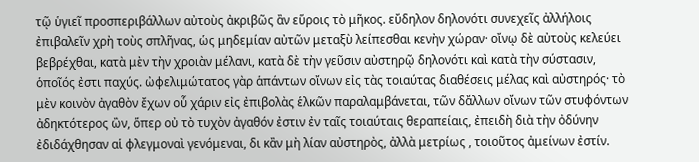τῷ ὑγιεῖ προσπεριβάλλων αὐτοὺς ἀκριβῶς ἂν εὕροις τὸ μῆκος. εὔδηλον δηλονότι συνεχεῖς ἀλλήλοις ἐπιβαλεῖν χρὴ τοὺς σπλῆνας, ὡς μηδεμίαν αὐτῶν μεταξὺ λείπεσθαι κενὴν χώραν· οἴνῳ δὲ αὐτοὺς κελεύει βεβρέχθαι, κατὰ μὲν τὴν χροιὰν μέλανι, κατὰ δὲ τὴν γεῦσιν αὐστηρῷ δηλονότι καὶ κατὰ τὴν σύστασιν, ὁποῖός ἐστι παχύς. ὠφελιμώτατος γὰρ ἁπάντων οἴνων εἰς τὰς τοιαύτας διαθέσεις μέλας καὶ αὐστηρός· τὸ μὲν κοινὸν ἀγαθὸν ἔχων οὗ χάριν εἰς ἐπιβολὰς ἑλκῶν παραλαμβάνεται, τῶν δἄλλων οἴνων τῶν στυφόντων ἀδηκτότερος ὢν, ὅπερ οὐ τὸ τυχὸν ἀγαθόν ἐστιν ἐν ταῖς τοιαύταις θεραπείαις, ἐπειδὴ διὰ τὴν ὀδύνην ἐδιδάχθησαν αἱ φλεγμοναὶ γενόμεναι, δι κἂν μὴ λίαν αὐστηρὸς, ἀλλὰ μετρίως , τοιοῦτος ἀμείνων ἐστίν.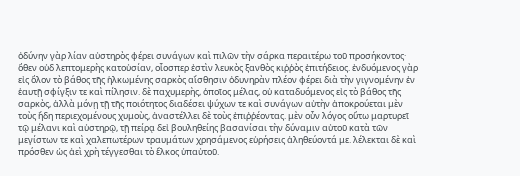ὀδύνην γὰρ λίαν αὐστηρὸς φέρει συνάγων καὶ πιλῶν τὴν σάρκα περαιτέρω τοῦ προσήκοντος· ὅθεν οὐδ λεπτομερὴς κατοὐσίαν, οἷοσπερ ἐστὶν λευκὸς ξανθὸς κιῤῥὸς ἐπιτήδειος. ἐνδυόμενος γὰρ εἰς ὅλον τὸ βάθος τῆς ἡλκωμένης σαρκὸς αἴσθησιν ὀδυνηρὰν πλέον φέρει διὰ τὴν γιγνομένην ἐν ἑαυτῇ σφίγξιν τε καὶ πίλησιν. δὲ παχυμερὴς, ὁποῖος μέλας, οὐ καταδυόμενος εἰς τὸ βάθος τῆς σαρκὸς, ἀλλὰ μόνῃ τῇ τῆς ποιότητος διαδέσει ψύχων τε καὶ συνάγων αὐτὴν ἀποκρούεται μὲν τοὺς ἤδη περιεχομένους χυμοὺς, ἀναστέλλει δὲ τοὺς ἐπιῤῥέοντας. μὲν οὖν λόγος οὕτω μαρτυρεῖ τῷ μέλανι καὶ αὐστηρῷ, τῇ πείρᾳ δεἰ βουληθείης βασανίσαι τὴν δύναμιν αὐτοῦ κατὰ τῶν μεγίστων τε καὶ χαλεπωτέρων τραυμάτων χρησάμενος εὑρήσεις ἀληθεύοντά με. λέλεκται δὲ καὶ πρόσθεν ὡς ἀεὶ χρὴ τέγγεσθαι τὸ ἕλκος ὑπαὐτοῦ.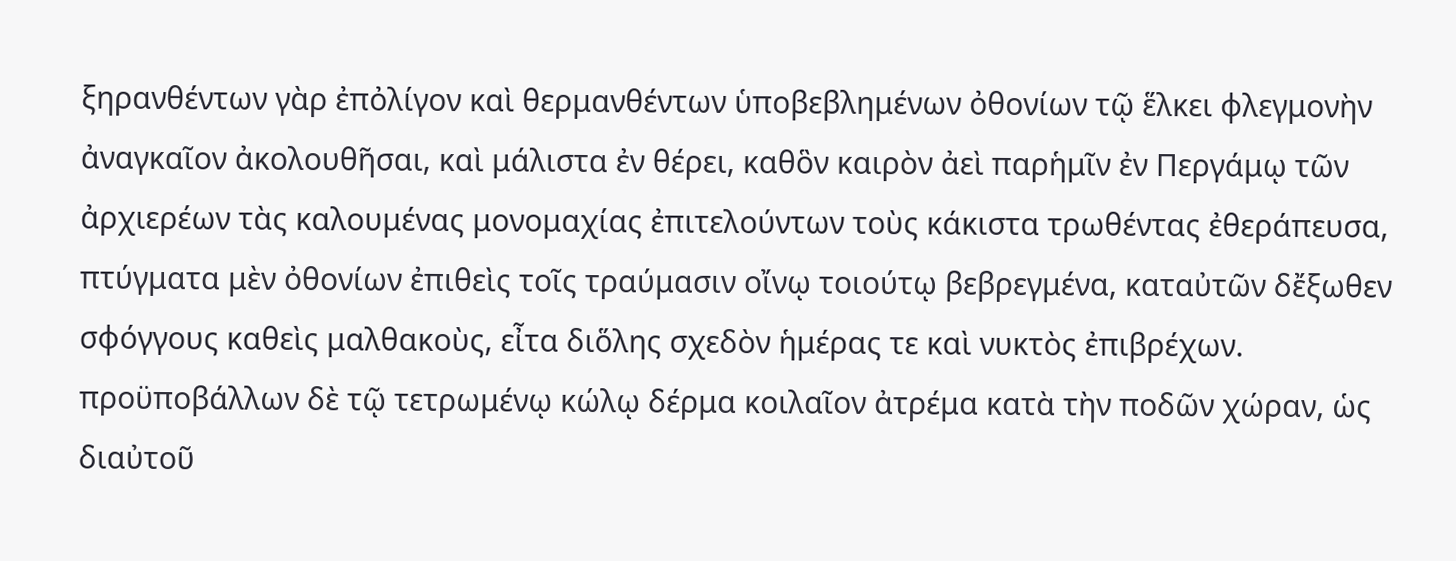ξηρανθέντων γὰρ ἐπὀλίγον καὶ θερμανθέντων ὑποβεβλημένων ὀθονίων τῷ ἕλκει φλεγμονὴν ἀναγκαῖον ἀκολουθῆσαι, καὶ μάλιστα ἐν θέρει, καθὃν καιρὸν ἀεὶ παρἡμῖν ἐν Περγάμῳ τῶν ἀρχιερέων τὰς καλουμένας μονομαχίας ἐπιτελούντων τοὺς κάκιστα τρωθέντας ἐθεράπευσα, πτύγματα μὲν ὀθονίων ἐπιθεὶς τοῖς τραύμασιν οἴνῳ τοιούτῳ βεβρεγμένα, καταὐτῶν δἔξωθεν σφόγγους καθεὶς μαλθακοὺς, εἶτα διὅλης σχεδὸν ἡμέρας τε καὶ νυκτὸς ἐπιβρέχων. προϋποβάλλων δὲ τῷ τετρωμένῳ κώλῳ δέρμα κοιλαῖον ἀτρέμα κατὰ τὴν ποδῶν χώραν, ὡς διαὐτοῦ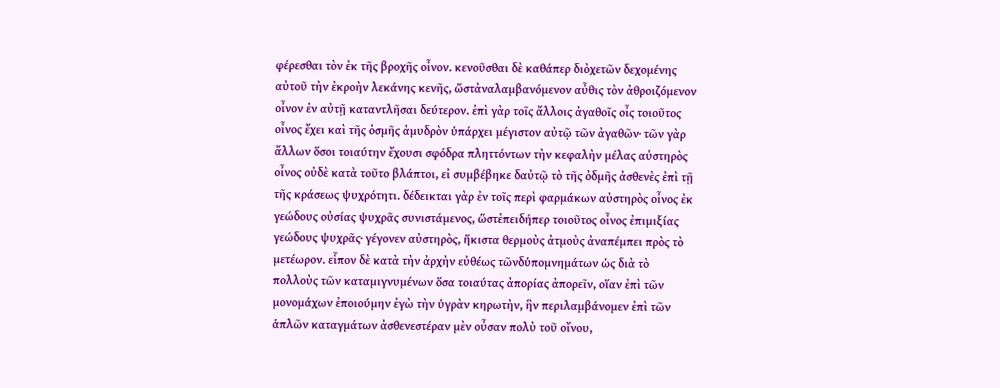φέρεσθαι τὸν ἐκ τῆς βροχῆς οἶνον. κενοῦσθαι δὲ καθάπερ διὀχετῶν δεχομένης αὐτοῦ τὴν ἐκροὴν λεκάνης κενῆς, ὥστἀναλαμβανόμενον αὖθις τὸν ἀθροιζόμενον οἶνον ἐν αὐτῇ καταντλῆσαι δεύτερον. ἐπὶ γὰρ τοῖς ἄλλοις ἀγαθοῖς οἶς τοιοῦτος οἶνος ἔχει καὶ τῆς ὀσμῆς ἀμυδρὸν ὑπάρχει μέγιστον αὐτῷ τῶν ἀγαθῶν· τῶν γὰρ ἄλλων ὅσοι τοιαύτην ἔχουσι σφόδρα πληττόντων τὴν κεφαλὴν μέλας αὐστηρὸς οἶνος οὐδὲ κατὰ τοῦτο βλάπτοι, εἰ συμβέβηκε δαὐτῷ τὸ τῆς ὀδμῆς ἀσθενὲς ἐπὶ τῇ τῆς κράσεως ψυχρότητι. δέδεικται γὰρ ἐν τοῖς περὶ φαρμάκων αὐστηρὸς οἶνος ἐκ γεώδους οὐσίας ψυχρᾶς συνιστάμενος, ὥστἐπειδήπερ τοιοῦτος οἶνος ἐπιμιξίας γεώδους ψυχρᾶς· γέγονεν αὐστηρὸς, ἥκιστα θερμοὺς ἀτμοὺς ἀναπέμπει πρὸς τὸ μετέωρον. εἷπον δὲ κατὰ τὴν ἀρχὴν εὐθέως τῶνδὑπομνημάτων ὡς διὰ τὸ πολλοὺς τῶν καταμιγνυμένων ὅσα τοιαύτας ἀπορίας ἀπορεῖν, οἵαν ἐπὶ τῶν μονομάχων ἐποιούμην ἐγὼ τὴν ὑγρὰν κηρωτὴν, ἣν περιλαμβάνομεν ἐπὶ τῶν ἁπλῶν καταγμάτων ἀσθενεστέραν μὲν οὖσαν πολὺ τοῦ οἴνου,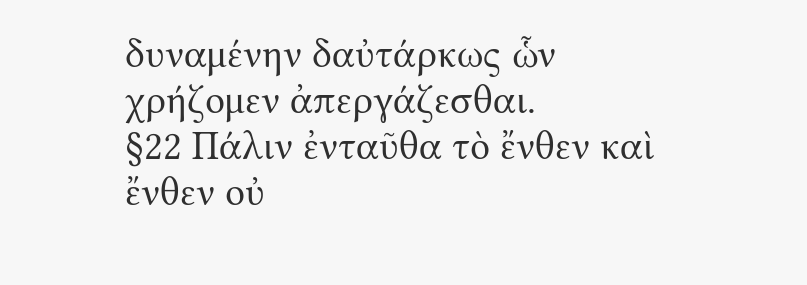δυναμένην δαὐτάρκως ὧν χρήζομεν ἀπεργάζεσθαι.
§22 Πάλιν ἐνταῦθα τὸ ἔνθεν καὶ ἔνθεν οὐ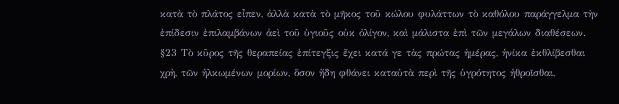κατὰ τὸ πλάτος εἶπεν, ἀλλὰ κατὰ τὸ μῆκος τοῦ κώλου φυλάττων τὸ καθόλου παράγγελμα τὴν ἐπίδεσιν ἐπιλαμβάνων ἀεὶ τοῦ ὑγιοῦς οὐκ ὀλίγον, καὶ μάλιστα ἐπὶ τῶν μεγάλων διαθέσεων.
§23 Τὸ κῦρος τῆς θεραπείας ἐπίτεγξις ἔχει κατά γε τὰς πρώτας ἡμέρας, ἡνίκα ἐκθλίβεσθαι χρὴ, τῶν ἡλκωμένων μορίων, ὅσον ἤδη φθάνει καταὐτὰ περὶ τῆς ὑγρότητος ἠθροῖσθαι,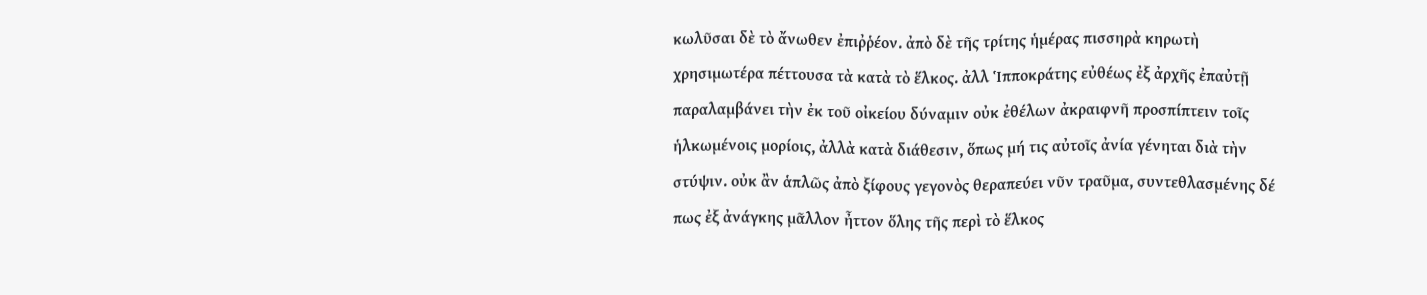κωλῦσαι δὲ τὸ ἄνωθεν ἐπιῤῥέον. ἀπὸ δὲ τῆς τρίτης ἡμέρας πισσηρὰ κηρωτὴ χρησιμωτέρα πέττουσα τὰ κατὰ τὸ ἕλκος. ἀλλ Ἱπποκράτης εὐθέως ἐξ ἀρχῆς ἐπαὐτῇ παραλαμβάνει τὴν ἐκ τοῦ οἰκείου δύναμιν οὐκ ἐθέλων ἀκραιφνῆ προσπίπτειν τοῖς ἡλκωμένοις μορίοις, ἀλλὰ κατὰ διάθεσιν, ὅπως μή τις αὐτοῖς ἀνία γένηται διὰ τὴν στύψιν. οὐκ ἂν ἁπλῶς ἀπὸ ξίφους γεγονὸς θεραπεύει νῦν τραῦμα, συντεθλασμένης δέ πως ἐξ ἀνάγκης μᾶλλον ἦττον ὅλης τῆς περὶ τὸ ἕλκος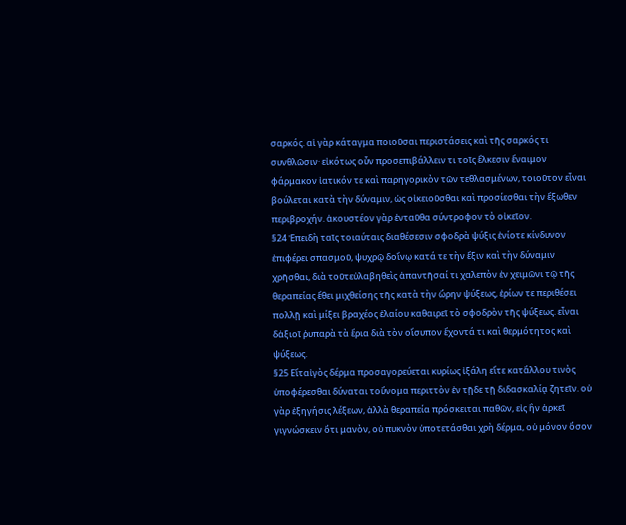σαρκός. αἱ γὰρ κάταγμα ποιοῦσαι περιστάσεις καὶ τῆς σαρκός τι συνθλῶσιν· εἰκότως οὖν προσεπιβάλλειν τι τοῖς ἕλκεσιν ἔναιμον φάρμακον ἰατικόν τε καὶ παρηγορικὸν τῶν τεθλασμένων, τοιοῦτον εἶναι βούλεται κατὰ τὴν δύναμιν, ὡς οἰκειοῦσθαι καὶ προσίεσθαι τὴν ἔξωθεν περιβροχήν. ἀκουστέον γὰρ ἐνταῦθα σύντροφον τὸ οἰκεῖον.
§24 Ἐπειδὴ ταῖς τοιαύταις διαθέσεσιν σφοδρὰ ψύξις ἐνίοτε κίνδυνον ἐπιφέρει σπασμοῦ, ψυχρῷ δοἴνῳ κατά τε τὴν ἕξιν καὶ τὴν δύναμιν χρῆσθαι, διὰ τοῦτεὐλαβηθεὶς ἀπαντῆσαί τι χαλεπὸν ἐν χειμῶνι τῷ τῆς θεραπείας ἔθει μιχθείσης τῆς κατὰ τὴν ὥρην ψύξεως, ἐρίων τε περιθέσει πολλῇ καὶ μίξει βραχέος ἐλαίου καθαιρεῖ τὸ σφοδρὸν τῆς ψύξεως. εἶναι δἀξιοῖ ῥυπαρὰ τὰ ἔρια διὰ τὸν οἴσυπον ἔχοντά τι καὶ θερμότητος καὶ ψύξεως.
§25 Εἴταἰγὸς δέρμα προσαγορεύεται κυρίως ἰξάλη εἴτε κατἄλλου τινὸς ὑποφέρεσθαι δύναται τοὔνομα περιττὸν ἐν τῇδε τῇ διδασκαλίᾳ ζητεῖν. οὐ γὰρ ἐξηγήσις λέξεων, ἀλλὰ θεραπεία πρόσκειται παθῶν, εἰς ἣν ἀρκεῖ γιγνώσκειν ὅτι μανὸν, οὐ πυκνὸν ὑποτετάσθαι χρὴ δέρμα, οὐ μόνον ὅσον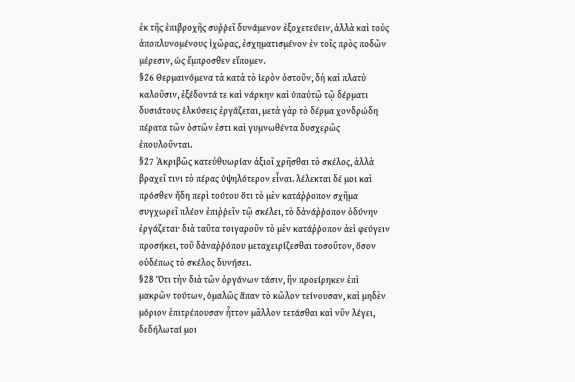ἐκ τῆς ἐπιβροχῆς συῤῥεῖ δυνάμενον ἐξοχετεύειν, ἀλλὰ καὶ τοὺς ἀποπλυνομένους ἰχῶρας, ἐσχηματισμένον ἐν τοῖς πρὸς ποδῶν μέρεσιν, ὡς ἔμπροσθεν εἴπομεν.
§26 Θερμαινόμενα τὰ κατὰ τὸ ἱερὸν ὀστοῦν, δὴ καὶ πλατὺ καλοῦσιν, ἐξέδοντά τε καὶ νάρκην καὶ ὑπαὐτῷ τῷ δέρματι δυσιάτους ἑλκύσεις ἐργάζεται, μετὰ γὰρ τὸ δέρμα χονδρώδη πέρατα τῶν ὀστῶν ἐστι καὶ γυμνωθέντα δυσχερῶς ἐπουλοῦνται.
§27 Ἀκριβῶς κατεὐθυωρίαν ἀξιοῖ χρῆσθαι τὸ σκέλος, ἀλλὰ βραχεῖ τινι τὸ πέρας ὑψηλότερον εἶναι. λέλεκται δέ μοι καὶ πρόσθεν ἤδη περὶ τούτου ὅτι τὸ μὲν κατάῤῥοπον σχῆμα συγχωρεῖ πλέον ἐπιῤῥεῖν τῷ σκέλει, τὸ δἀνάῤῥοπον ὀδύνην ἐργάζεται· διὰ ταῦτα τοιγαροῦν τὸ μὲν κατάῤῥοπον ἀεὶ φεύγειν προσήκει, τοῦ δἀναῤῥόπου μεταχειρίζεσθαι τοσοῦτον, ὅσον οὐδέπως τὸ σκέλος δυνήσει.
§28 Ὅτι τὴν διὰ τῶν ὀργάνων τάσιν, ἣν προείρηκεν ἐπὶ μακρῶν τούτων, ὁμαλῶς ἅπαν τὸ κῶλον τείνουσαν, καὶ μηδὲν μόριον ἐπιτρέπουσαν ἧττον μᾶλλον τετάσθαι καὶ νῦν λέγει, δεδήλωταί μοι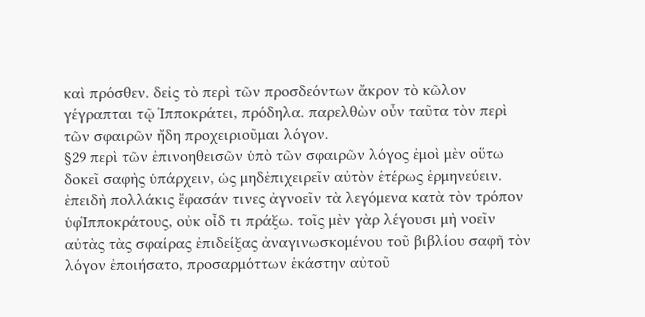καὶ πρόσθεν. δεἰς τὸ περὶ τῶν προσδεόντων ἄκρον τὸ κῶλον γέγραπται τῷ Ἱπποκράτει, πρόδηλα. παρελθὼν οὖν ταῦτα τὸν περὶ τῶν σφαιρῶν ἤδη προχειριοῦμαι λόγον.
§29 περὶ τῶν ἐπινοηθεισῶν ὑπὸ τῶν σφαιρῶν λόγος ἐμοὶ μὲν οὕτω δοκεῖ σαφὴς ὑπάρχειν, ὡς μηδἐπιχειρεῖν αὐτὸν ἑτέρως ἑρμηνεύειν. ἐπειδὴ πολλάκις ἔφασάν τινες ἀγνοεῖν τὰ λεγόμενα κατὰ τὸν τρόπον ὑφἹπποκράτους, οὐκ οἶδ τι πράξω. τοῖς μὲν γὰρ λέγουσι μὴ νοεῖν αὐτὰς τὰς σφαίρας ἐπιδείξας ἀναγινωσκομένου τοῦ βιβλίου σαφῆ τὸν λόγον ἐποιήσατο, προσαρμόττων ἑκάστην αὐτοῦ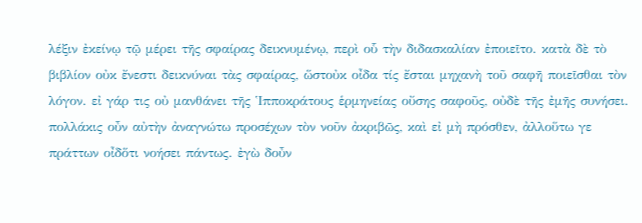λέξιν ἐκείνῳ τῷ μέρει τῆς σφαίρας δεικνυμένῳ, περὶ οὗ τὴν διδασκαλίαν ἐποιεῖτο. κατὰ δὲ τὸ βιβλίον οὐκ ἔνεστι δεικνύναι τὰς σφαίρας, ὥστοὐκ οἶδα τίς ἔσται μηχανὴ τοῦ σαφῆ ποιεῖσθαι τὸν λόγον. εἰ γάρ τις οὐ μανθάνει τῆς Ἱπποκράτους ἑρμηνείας οὔσης σαφοῦς, οὐδὲ τῆς ἐμῆς συνήσει. πολλάκις οὖν αὐτὴν ἀναγνώτω προσέχων τὸν νοῦν ἀκριβῶς, καὶ εἰ μὴ πρόσθεν, ἀλλοὕτω γε πράττων οἶδὅτι νοήσει πάντως. ἐγὼ δοὖν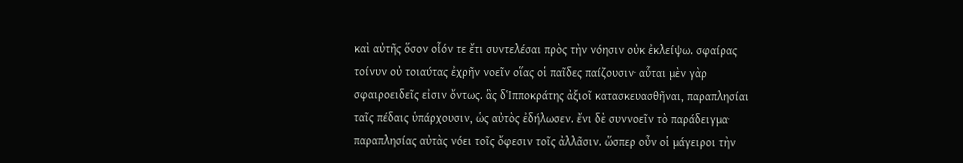καὶ αὐτῆς ὅσον οἷόν τε ἔτι συντελέσαι πρὸς τὴν νόησιν οὐκ ἐκλείψω. σφαίρας τοίνυν οὐ τοιαύτας ἐχρῆν νοεῖν οἵας οἱ παῖδες παίζουσιν· αὗται μὲν γὰρ σφαιροειδεῖς εἰσιν ὄντως. ἃς δἹπποκράτης ἀξιοῖ κατασκευασθῆναι, παραπλησίαι ταῖς πέδαις ὑπάρχουσιν, ὡς αὐτὸς ἐδήλωσεν. ἔνι δὲ συννοεῖν τὸ παράδειγμα· παραπλησίας αὐτὰς νόει τοῖς ὄφεσιν τοῖς ἀλλᾶσιν. ὥσπερ οὖν οἱ μάγειροι τὴν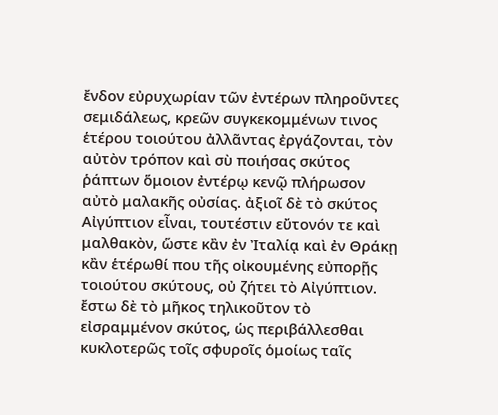ἔνδον εὐρυχωρίαν τῶν ἐντέρων πληροῦντες σεμιδάλεως, κρεῶν συγκεκομμένων τινος ἑτέρου τοιούτου ἀλλᾶντας ἐργάζονται, τὸν αὐτὸν τρόπον καὶ σὺ ποιήσας σκύτος ῥάπτων ὅμοιον ἐντέρῳ κενῷ πλήρωσον αὐτὸ μαλακῆς οὐσίας. ἀξιοῖ δὲ τὸ σκύτος Αἰγύπτιον εἶναι, τουτέστιν εὔτονόν τε καὶ μαλθακὸν, ὥστε κἂν ἐν Ἰταλίᾳ καὶ ἐν Θράκῃ κἂν ἑτέρωθί που τῆς οἰκουμένης εὐπορῇς τοιούτου σκύτους, οὐ ζήτει τὸ Αἰγύπτιον. ἔστω δὲ τὸ μῆκος τηλικοῦτον τὸ εἰσραμμένον σκύτος, ὡς περιβάλλεσθαι κυκλοτερῶς τοῖς σφυροῖς ὁμοίως ταῖς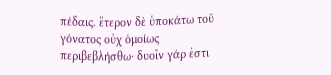πέδαις. ἕτερον δὲ ὑποκάτω τοῦ γόνατος οὐχ ὁμοίως περιβεβλήσθω· δυοῖν γάρ ἐστι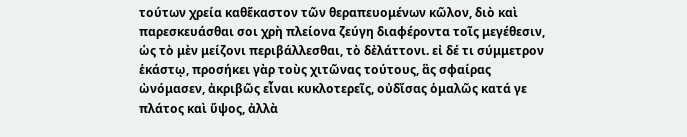τούτων χρεία καθἕκαστον τῶν θεραπευομένων κῶλον, διὸ καὶ παρεσκευάσθαι σοι χρὴ πλείονα ζεύγη διαφέροντα τοῖς μεγέθεσιν, ὡς τὸ μὲν μείζονι περιβάλλεσθαι, τὸ δἐλάττονι. εἰ δέ τι σύμμετρον ἑκάστῳ, προσήκει γὰρ τοὺς χιτῶνας τούτους, ἃς σφαίρας ὠνόμασεν, ἀκριβῶς εἶναι κυκλοτερεῖς, οὐδἴσας ὁμαλῶς κατά γε πλάτος καὶ ὕψος, ἀλλὰ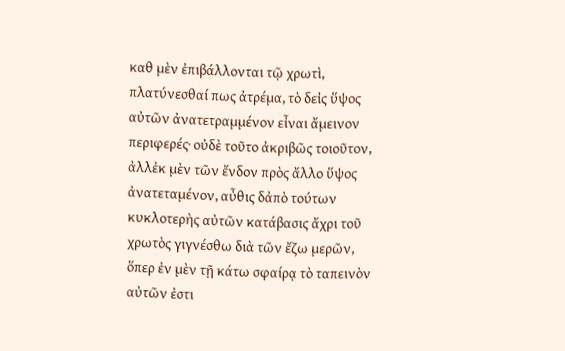καθ μὲν ἐπιβάλλονται τῷ χρωτὶ, πλατύνεσθαί πως ἀτρέμα, τὸ δεἰς ὕψος αὐτῶν ἀνατετραμμένον εἶναι ἄμεινον περιφερές· οὐδὲ τοῦτο ἀκριβῶς τοιοῦτον, ἀλλἐκ μὲν τῶν ἔνδον πρὸς ἄλλο ὕψος ἀνατεταμένον, αὖθις δἀπὸ τούτων κυκλοτερὴς αὐτῶν κατάβασις ἄχρι τοῦ χρωτὸς γιγνέσθω διὰ τῶν ἔζω μερῶν, ὅπερ ἐν μὲν τῇ κάτω σφαίρᾳ τὸ ταπεινὸν αὐτῶν ἐστι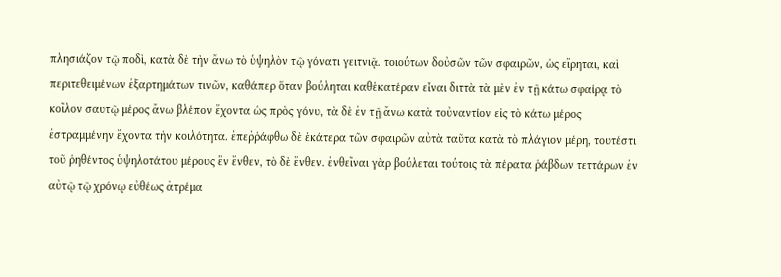πλησιάζον τῷ ποδὶ, κατὰ δὲ τὴν ἄνω τὸ ὑψηλὸν τῷ γόνατι γειτνιᾷ. τοιούτων δοὐσῶν τῶν σφαιρῶν, ὡς εἴρηται, καὶ περιτεθειμένων ἐξαρτημάτων τινῶν, καθάπερ ὅταν βούληται καθἑκατέραν εἶναι διττὰ τὰ μὲν ἐν τῇ κάτω σφαίρᾳ τὸ κοῖλον σαυτῷ μέρος ἄνω βλέπον ἔχοντα ὡς πρὸς γόνυ, τὰ δὲ ἐν τῇ ἄνω κατὰ τοὐναντίον εἰς τὸ κάτω μέρος ἐστραμμένην ἔχοντα τὴν κοιλότητα. ἐπεῤῥάφθω δὲ ἑκάτερα τῶν σφαιρῶν αὐτὰ ταῦτα κατὰ τὸ πλάγιον μέρη, τουτέστι τοῦ ῥηθέντος ὑψηλοτάτου μέρους ἓν ἔνθεν, τὸ δὲ ἔνθεν. ἐνθεῖναι γὰρ βούλεται τούτοις τὰ πέρατα ῥάβδων τεττάρων ἐν αὐτῷ τῷ χρόνῳ εὐθέως ἀτρέμα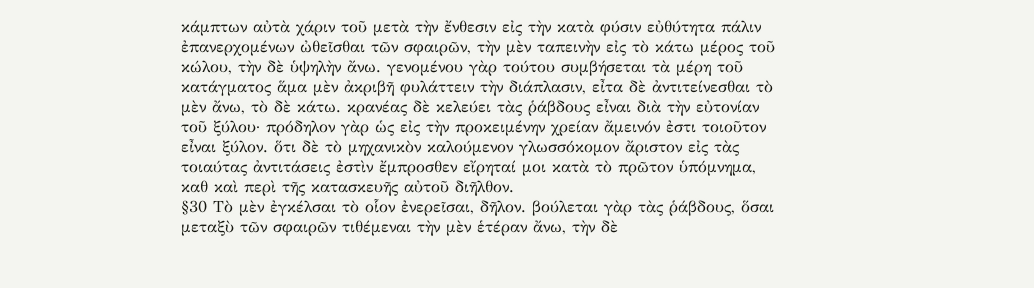κάμπτων αὐτὰ χάριν τοῦ μετὰ τὴν ἔνθεσιν εἰς τὴν κατὰ φύσιν εὐθύτητα πάλιν ἐπανερχομένων ὠθεῖσθαι τῶν σφαιρῶν, τὴν μὲν ταπεινὴν εἰς τὸ κάτω μέρος τοῦ κώλου, τὴν δὲ ὑψηλὴν ἄνω. γενομένου γὰρ τούτου συμβήσεται τὰ μέρη τοῦ κατάγματος ἅμα μὲν ἀκριβῆ φυλάττειν τὴν διάπλασιν, εἶτα δὲ ἀντιτείνεσθαι τὸ μὲν ἄνω, τὸ δὲ κάτω. κρανέας δὲ κελεύει τὰς ῥάβδους εἶναι διὰ τὴν εὐτονίαν τοῦ ξύλου· πρόδηλον γὰρ ὡς εἰς τὴν προκειμένην χρείαν ἄμεινόν ἐστι τοιοῦτον εἶναι ξύλον. ὅτι δὲ τὸ μηχανικὸν καλούμενον γλωσσόκομον ἄριστον εἰς τὰς τοιαύτας ἀντιτάσεις ἐστὶν ἔμπροσθεν εἴρηταί μοι κατὰ τὸ πρῶτον ὑπόμνημα, καθ καὶ περὶ τῆς κατασκευῆς αὐτοῦ διῆλθον.
§30 Τὸ μὲν ἐγκέλσαι τὸ οἷον ἐνερεῖσαι, δῆλον. βούλεται γὰρ τὰς ῥάβδους, ὅσαι μεταξὺ τῶν σφαιρῶν τιθέμεναι τὴν μὲν ἑτέραν ἄνω, τὴν δὲ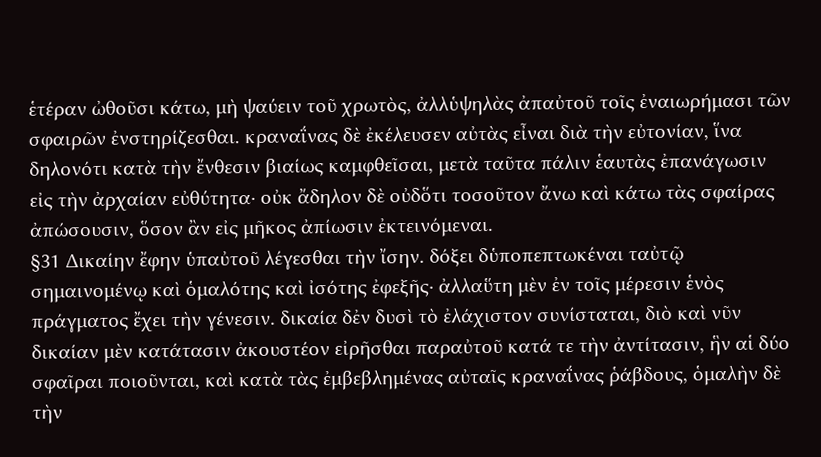ἑτέραν ὠθοῦσι κάτω, μὴ ψαύειν τοῦ χρωτὸς, ἀλλὑψηλὰς ἀπαὐτοῦ τοῖς ἐναιωρήμασι τῶν σφαιρῶν ἐνστηρίζεσθαι. κραναΐνας δὲ ἐκέλευσεν αὐτὰς εἶναι διὰ τὴν εὐτονίαν, ἵνα δηλονότι κατὰ τὴν ἔνθεσιν βιαίως καμφθεῖσαι, μετὰ ταῦτα πάλιν ἑαυτὰς ἐπανάγωσιν εἰς τὴν ἀρχαίαν εὐθύτητα· οὐκ ἄδηλον δὲ οὐδὅτι τοσοῦτον ἄνω καὶ κάτω τὰς σφαίρας ἀπώσουσιν, ὅσον ἂν εἰς μῆκος ἀπίωσιν ἐκτεινόμεναι.
§31 Δικαίην ἔφην ὑπαὐτοῦ λέγεσθαι τὴν ἴσην. δόξει δὑποπεπτωκέναι ταὐτῷ σημαινομένῳ καὶ ὁμαλότης καὶ ἰσότης ἐφεξῆς· ἀλλαὕτη μὲν ἐν τοῖς μέρεσιν ἑνὸς πράγματος ἔχει τὴν γένεσιν. δικαία δἐν δυσὶ τὸ ἐλάχιστον συνίσταται, διὸ καὶ νῦν δικαίαν μὲν κατάτασιν ἀκουστέον εἰρῆσθαι παραὐτοῦ κατά τε τὴν ἀντίτασιν, ἣν αἱ δύο σφαῖραι ποιοῦνται, καὶ κατὰ τὰς ἐμβεβλημένας αὐταῖς κραναΐνας ῥάβδους, ὁμαλὴν δὲ τὴν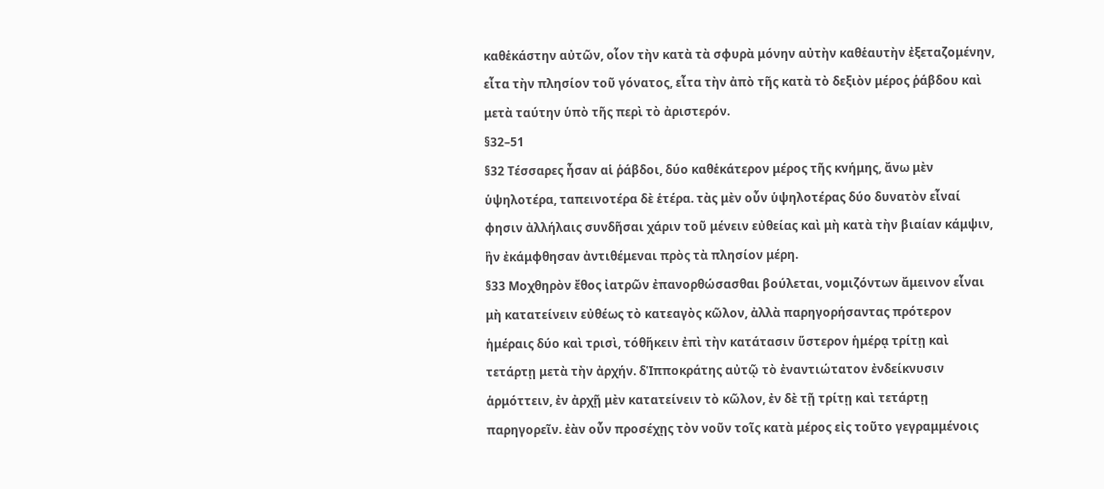καθἑκάστην αὐτῶν, οἷον τὴν κατὰ τὰ σφυρὰ μόνην αὐτὴν καθἑαυτὴν ἐξεταζομένην, εἶτα τὴν πλησίον τοῦ γόνατος, εἶτα τὴν ἀπὸ τῆς κατὰ τὸ δεξιὸν μέρος ῥάβδου καὶ μετὰ ταύτην ὑπὸ τῆς περὶ τὸ ἀριστερόν.
§32–51
§32 Τέσσαρες ἦσαν αἱ ῥάβδοι, δύο καθἑκάτερον μέρος τῆς κνήμης, ἄνω μὲν ὑψηλοτέρα, ταπεινοτέρα δὲ ἑτέρα. τὰς μὲν οὖν ὑψηλοτέρας δύο δυνατὸν εἶναί φησιν ἀλλήλαις συνδῆσαι χάριν τοῦ μένειν εὐθείας καὶ μὴ κατὰ τὴν βιαίαν κάμψιν, ἣν ἐκάμφθησαν ἀντιθέμεναι πρὸς τὰ πλησίον μέρη.
§33 Μοχθηρὸν ἔθος ἰατρῶν ἐπανορθώσασθαι βούλεται, νομιζόντων ἄμεινον εἶναι μὴ κατατείνειν εὐθέως τὸ κατεαγὸς κῶλον, ἀλλὰ παρηγορήσαντας πρότερον ἡμέραις δύο καὶ τρισὶ, τόθἥκειν ἐπὶ τὴν κατάτασιν ὕστερον ἡμέρᾳ τρίτῃ καὶ τετάρτῃ μετὰ τὴν ἀρχήν. δἹπποκράτης αὐτῷ τὸ ἐναντιώτατον ἐνδείκνυσιν ἁρμόττειν, ἐν ἀρχῇ μὲν κατατείνειν τὸ κῶλον, ἐν δὲ τῇ τρίτῃ καὶ τετάρτῃ παρηγορεῖν. ἐὰν οὖν προσέχῃς τὸν νοῦν τοῖς κατὰ μέρος εἰς τοῦτο γεγραμμένοις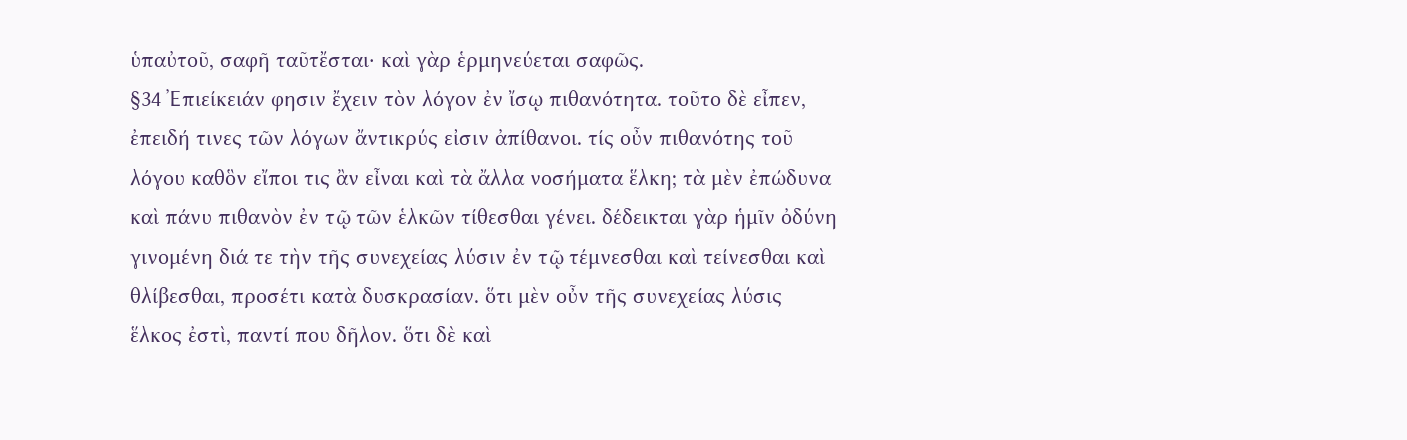ὑπαὐτοῦ, σαφῆ ταῦτἔσται· καὶ γὰρ ἑρμηνεύεται σαφῶς.
§34 Ἐπιείκειάν φησιν ἔχειν τὸν λόγον ἐν ἴσῳ πιθανότητα. τοῦτο δὲ εἶπεν, ἐπειδή τινες τῶν λόγων ἄντικρύς εἰσιν ἀπίθανοι. τίς οὖν πιθανότης τοῦ λόγου καθὃν εἴποι τις ἂν εἶναι καὶ τὰ ἄλλα νοσήματα ἕλκη; τὰ μὲν ἐπώδυνα καὶ πάνυ πιθανὸν ἐν τῷ τῶν ἑλκῶν τίθεσθαι γένει. δέδεικται γὰρ ἡμῖν ὀδύνη γινομένη διά τε τὴν τῆς συνεχείας λύσιν ἐν τῷ τέμνεσθαι καὶ τείνεσθαι καὶ θλίβεσθαι, προσέτι κατὰ δυσκρασίαν. ὅτι μὲν οὖν τῆς συνεχείας λύσις ἕλκος ἐστὶ, παντί που δῆλον. ὅτι δὲ καὶ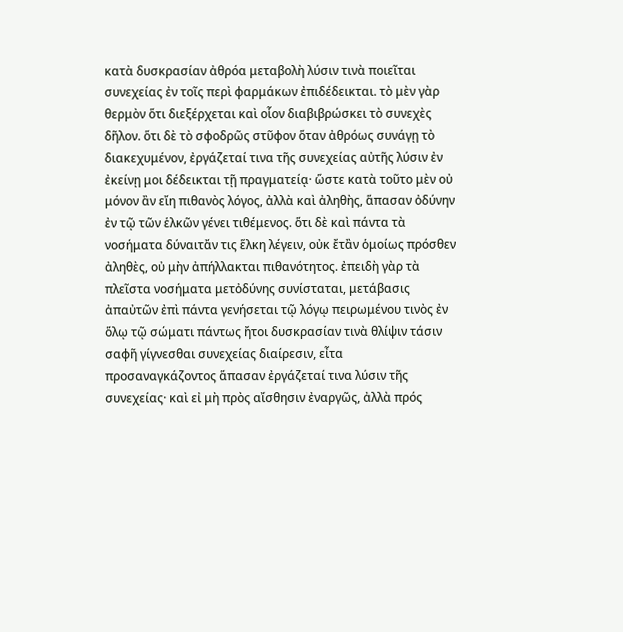κατὰ δυσκρασίαν ἀθρόα μεταβολὴ λύσιν τινὰ ποιεῖται συνεχείας ἐν τοῖς περὶ φαρμάκων ἐπιδέδεικται. τὸ μὲν γὰρ θερμὸν ὅτι διεξέρχεται καὶ οἷον διαβιβρώσκει τὸ συνεχὲς δῆλον. ὅτι δὲ τὸ σφοδρῶς στῦφον ὅταν ἀθρόως συνάγῃ τὸ διακεχυμένον, ἐργάζεταί τινα τῆς συνεχείας αὐτῆς λύσιν ἐν ἐκείνῃ μοι δέδεικται τῇ πραγματείᾳ· ὥστε κατὰ τοῦτο μὲν οὐ μόνον ἂν εἴη πιθανὸς λόγος, ἀλλὰ καὶ ἀληθὴς, ἅπασαν ὀδύνην ἐν τῷ τῶν ἑλκῶν γένει τιθέμενος. ὅτι δὲ καὶ πάντα τὰ νοσήματα δύναιτἄν τις ἕλκη λέγειν, οὐκ ἔτἂν ὁμοίως πρόσθεν ἀληθὲς, οὐ μὴν ἀπήλλακται πιθανότητος. ἐπειδὴ γὰρ τὰ πλεῖστα νοσήματα μετὀδύνης συνίσταται, μετάβασις ἀπαὐτῶν ἐπὶ πάντα γενήσεται τῷ λόγῳ πειρωμένου τινὸς ἐν ὅλῳ τῷ σώματι πάντως ἤτοι δυσκρασίαν τινὰ θλίψιν τάσιν σαφῆ γίγνεσθαι συνεχείας διαίρεσιν, εἶτα προσαναγκάζοντος ἅπασαν ἐργάζεταί τινα λύσιν τῆς συνεχείας· καὶ εἰ μὴ πρὸς αἴσθησιν ἐναργῶς, ἀλλὰ πρός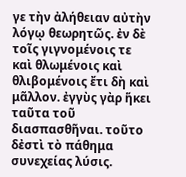γε τὴν ἀλήθειαν αὐτὴν λόγῳ θεωρητῶς. ἐν δὲ τοῖς γιγνομένοις τε καὶ θλωμένοις καὶ θλιβομένοις ἔτι δὴ καὶ μᾶλλον. ἐγγὺς γὰρ ἥκει ταῦτα τοῦ διασπασθῆναι. τοῦτο δἐστὶ τὸ πάθημα συνεχείας λύσις.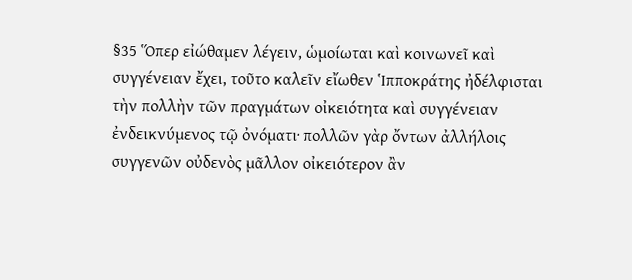§35 Ὅπερ εἰώθαμεν λέγειν, ὡμοίωται καὶ κοινωνεῖ καὶ συγγένειαν ἔχει, τοῦτο καλεῖν εἴωθεν Ἱπποκράτης ἠδέλφισται τὴν πολλὴν τῶν πραγμάτων οἰκειότητα καὶ συγγένειαν ἐνδεικνύμενος τῷ ὀνόματι· πολλῶν γὰρ ὄντων ἀλλήλοις συγγενῶν οὐδενὸς μᾶλλον οἰκειότερον ἂν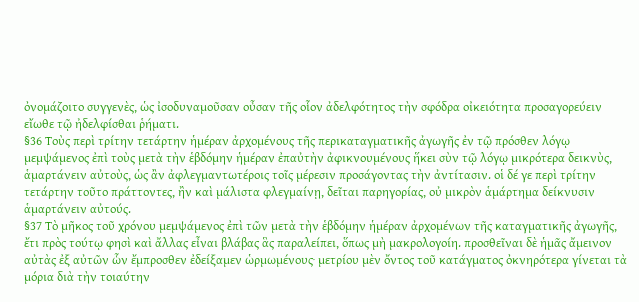ὀνομάζοιτο συγγενὲς, ὡς ἰσοδυναμοῦσαν οὖσαν τῆς οἷον ἀδελφότητος τὴν σφόδρα οἰκειότητα προσαγορεύειν εἴωθε τῷ ἠδελφίσθαι ῥήματι.
§36 Τοὺς περὶ τρίτην τετάρτην ἡμέραν ἀρχομένους τῆς περικαταγματικῆς ἀγωγῆς ἐν τῷ πρόσθεν λόγῳ μεμψάμενος ἐπὶ τοὺς μετὰ τὴν ἑβδόμην ἡμέραν ἐπαὐτὴν ἀφικνουμένους ἥκει σὺν τῷ λόγῳ μικρότερα δεικνὺς, ἁμαρτάνειν αὐτοὺς, ὡς ἂν ἀφλεγμαντωτέροις τοῖς μέρεσιν προσάγοντας τὴν ἀντίτασιν. οἱ δέ γε περὶ τρίτην τετάρτην τοῦτο πράττοντες, ἢν καὶ μάλιστα φλεγμαίνῃ, δεῖται παρηγορίας, οὐ μικρὸν ἁμάρτημα δείκνυσιν ἁμαρτάνειν αὐτούς.
§37 Τὸ μῆκος τοῦ χρόνου μεμψάμενος ἐπὶ τῶν μετὰ τὴν ἑβδόμην ἡμέραν ἀρχομένων τῆς καταγματικῆς ἀγωγῆς, ἔτι πρὸς τούτῳ φησὶ καὶ ἄλλας εἶναι βλάβας ἃς παραλείπει, ὅπως μὴ μακρολογοίη. προσθεῖναι δὲ ἡμᾶς ἄμεινον αὐτὰς ἐξ αὐτῶν ὧν ἔμπροσθεν ἐδείξαμεν ὡρμωμένους· μετρίου μὲν ὄντος τοῦ κατάγματος ὀκνηρότερα γίνεται τὰ μόρια διὰ τὴν τοιαύτην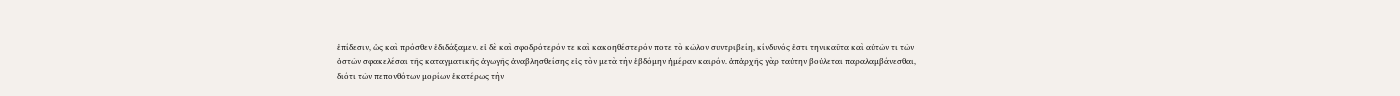ἐπίδεσιν, ὡς καὶ πρόσθεν ἐδιδάξαμεν. εἰ δὲ καὶ σφοδρότερόν τε καὶ κακοηθέστερόν ποτε τὸ κῶλον συντριβείη, κίνδυνός ἐστι τηνικαῦτα καὶ αὐτῶν τι τῶν ὀστῶν σφακελέσαι τῆς καταγματικῆς ἀγωγῆς ἀναβλησθείσης εἰς τὸν μετὰ τὴν ἑβδόμην ἡμέραν καιρόν. ἀπἀρχῆς γὰρ ταύτην βούλεται παραλαμβάνεσθαι, διότι τῶν πεπονθότων μορίων ἑκατέρως τὴν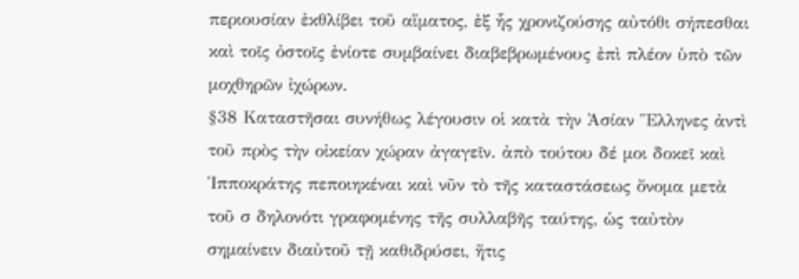περιουσίαν ἐκθλίβει τοῦ αἵματος, ἐξ ἧς χρονιζούσης αὐτόθι σήπεσθαι καὶ τοῖς ὀστοῖς ἐνίοτε συμβαίνει διαβεβρωμένους ἐπὶ πλέον ὑπὸ τῶν μοχθηρῶν ἰχώρων.
§38 Καταστῆσαι συνήθως λέγουσιν οἱ κατὰ τὴν Ἀσίαν Ἕλληνες ἀντὶ τοῦ πρὸς τὴν οἰκείαν χώραν ἀγαγεῖν. ἀπὸ τούτου δέ μοι δοκεῖ καὶ Ἱπποκράτης πεποιηκέναι καὶ νῦν τὸ τῆς καταστάσεως ὄνομα μετὰ τοῦ σ δηλονότι γραφομένης τῆς συλλαβῆς ταύτης, ὡς ταὐτὸν σημαίνειν διαὐτοῦ τῇ καθιδρύσει, ἥτις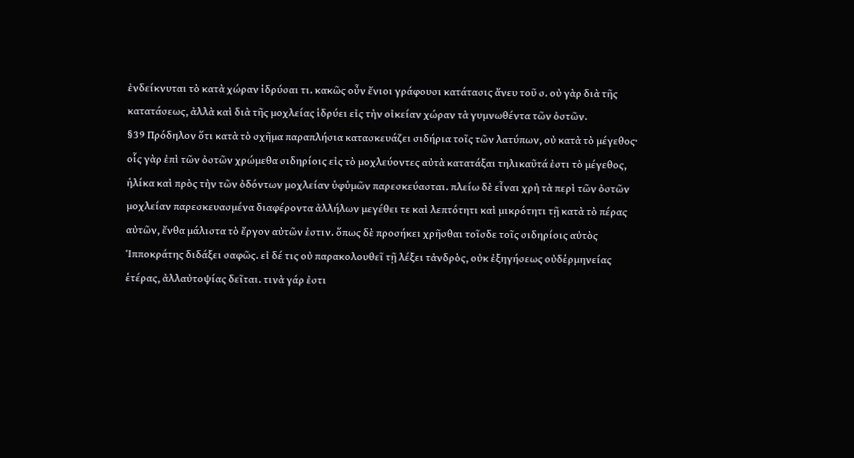ἐνδείκνυται τὸ κατὰ χώραν ἱδρύσαι τι. κακῶς οὖν ἔνιοι γράφουσι κατάτασις ἄνευ τοῦ σ. οὐ γὰρ διὰ τῆς κατατάσεως, ἀλλὰ καὶ διὰ τῆς μοχλείας ἱδρύει εἰς τὴν οἰκείαν χώραν τὰ γυμνωθέντα τῶν ὀστῶν.
§39 Πρόδηλον ὅτι κατὰ τὸ σχῆμα παραπλήσια κατασκευάζει σιδήρια τοῖς τῶν λατύπων, οὐ κατὰ τὸ μέγεθος· οἷς γὰρ ἐπὶ τῶν ὀστῶν χρώμεθα σιδηρίοις εἰς τὸ μοχλεύοντες αὐτὰ κατατάξαι τηλικαῦτά ἐστι τὸ μέγεθος, ἡλίκα καὶ πρὸς τὴν τῶν ὀδόντων μοχλείαν ὑφὑμῶν παρεσκεύασται. πλείω δὲ εἶναι χρὴ τὰ περὶ τῶν ὀστῶν μοχλείαν παρεσκευασμένα διαφέροντα ἀλλήλων μεγέθει τε καὶ λεπτότητι καὶ μικρότητι τῇ κατὰ τὸ πέρας αὐτῶν, ἔνθα μάλιστα τὸ ἔργον αὐτῶν ἐστιν. ὅπως δὲ προσήκει χρῆσθαι τοῖσδε τοῖς σιδηρίοις αὐτὸς Ἱπποκράτης διδάξει σαφῶς. εἰ δέ τις οὐ παρακολουθεῖ τῇ λέξει τἀνδρὸς, οὐκ ἐξηγήσεως οὐδἑρμηνείας ἑτέρας, ἀλλαὐτοψίας δεῖται. τινὰ γάρ ἐστι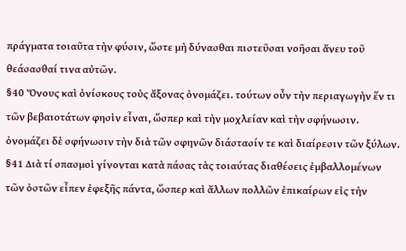πράγματα τοιαῦτα τὴν φύσιν, ὥστε μὴ δύνασθαι πιστεῦσαι νοῆσαι ἄνευ τοῦ θεάσασθαί τινα αὐτῶν.
§40 Ὄνους καὶ ὀνίσκους τοὺς ἄξονας ὀνομάζει. τούτων οὖν τὴν περιαγωγὴν ἕν τι τῶν βεβαιοτάτων φησὶν εἶναι, ὥσπερ καὶ τὴν μοχλείαν καὶ τὴν σφήνωσιν. ὀνομάζει δὲ σφήνωσιν τὴν διὰ τῶν σφηνῶν διάστασίν τε καὶ διαίρεσιν τῶν ξύλων.
§41 Διὰ τί σπασμοὶ γίνονται κατὰ πάσας τὰς τοιαύτας διαθέσεις ἐμβαλλομένων τῶν ὀστῶν εἶπεν ἐφεξῆς πάντα, ὥσπερ καὶ ἄλλων πολλῶν ἐπικαίρων εἰς τὴν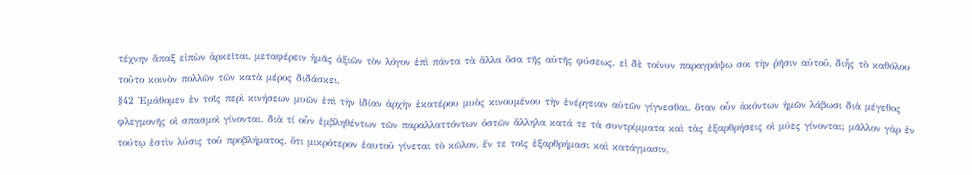τέχνην ἅπαξ εἰπὼν ἀρκεῖται, μεταφέρειν ἡμᾶς ἀξιῶν τὸν λόγον ἐπὶ πάντα τὰ ἄλλα ὅσα τῆς αὐτῆς φύσεως. εἰ δὲ τοίνυν παραγράψω σοι τὴν ῥῆσιν αὐτοῦ, διἧς τὸ καθόλου τοῦτο κοινὸν πολλῶν τῶν κατὰ μέρος διδάσκει.
§42 Ἐμάθομεν ἐν τοῖς περὶ κινήσεων μυῶν ἐπὶ τὴν ἰδίαν ἀρχὴν ἑκατέρου μυὸς κινουμένου τὴν ἐνέργειαν αὐτῶν γίγνεσθαι. ὅταν οὖν ἀκόντων ἡμῶν λάβωσι διὰ μέγεθος φλεγμονῆς οἱ σπασμοὶ γίνονται. διὰ τί οὖν ἐμβληθέντων τῶν παραλλαττόντων ὀστῶν ἄλληλα κατά τε τὰ συντρίμματα καὶ τὰς ἐξαρθρήσεις οἱ μύες γίνονται; μᾶλλον γὰρ ἐν τούτῳ ἐστὶν λύσις τοῦ προβλήματος, ὅτι μικρότερον ἑαυτοῦ γίνεται τὸ κῶλον, ἔν τε τοῖς ἐξαρθρήμασι καὶ κατάγμασιν,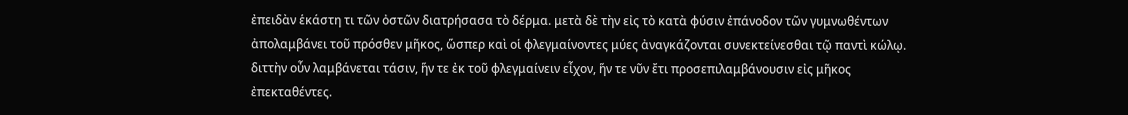ἐπειδὰν ἑκάστη τι τῶν ὀστῶν διατρήσασα τὸ δέρμα. μετὰ δὲ τὴν εἰς τὸ κατὰ φύσιν ἐπάνοδον τῶν γυμνωθέντων ἀπολαμβάνει τοῦ πρόσθεν μῆκος, ὥσπερ καὶ οἱ φλεγμαίνοντες μύες ἀναγκάζονται συνεκτείνεσθαι τῷ παντὶ κώλῳ. διττὴν οὖν λαμβάνεται τάσιν, ἥν τε ἐκ τοῦ φλεγμαίνειν εἶχον, ἥν τε νῦν ἔτι προσεπιλαμβάνουσιν εἰς μῆκος ἐπεκταθέντες.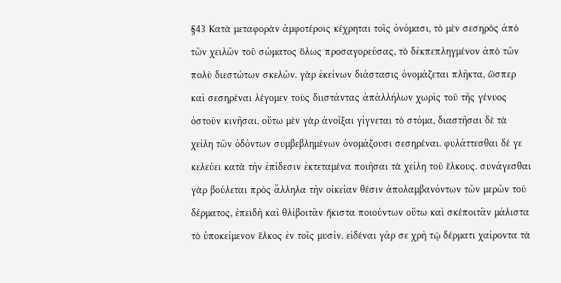§43 Κατὰ μεταφορὰν ἀμφοτέροις κέχρηται τοῖς ὀνόμασι, τὸ μὲν σεσηρὸς ἀπὸ τῶν χειλῶν τοῦ σώματος ὅλως προσαγορεύσας, τὸ δἐκπεπληγμένον ἀπὸ τῶν πολὺ διεστώτων σκελῶν. γὰρ ἐκείνων διάστασις ὀνομάζεται πλῆκτα, ὥσπερ καὶ σεσηρέναι λέγομεν τοὺς διιστάντας ἀπἀλλήλων χωρὶς τοῦ τῆς γένυος ὀστοῦν κινῆσαι. οὕτω μὲν γὰρ ἀνοῖξαι γίγνεται τὸ στόμα, διαστῆσαι δὲ τὰ χείλη τῶν ὀδόντων συμβεβλημένων ὀνομάζουσι σεσηρέναι. φυλάττεσθαι δέ γε κελεύει κατὰ τὴν ἐπίδεσιν ἐκτεταμένα ποιῆσαι τὰ χείλη τοῦ ἕλκους. συνάγεσθαι γὰρ βούλεται πρὸς ἄλληλα τὴν οἰκείαν θέσιν ἀπολαμβανόντων τῶν μερῶν τοῦ δέρματος, ἐπειδὴ καὶ θλίβοιτἂν ἥκιστα ποιούντων οὕτω καὶ σκέποιτἂν μάλιστα τὸ ὑποκείμενον ἕλκος ἐν τοῖς μυσίν. εἰδέναι γάρ σε χρὴ τῷ δέρματι χαίροντα τὰ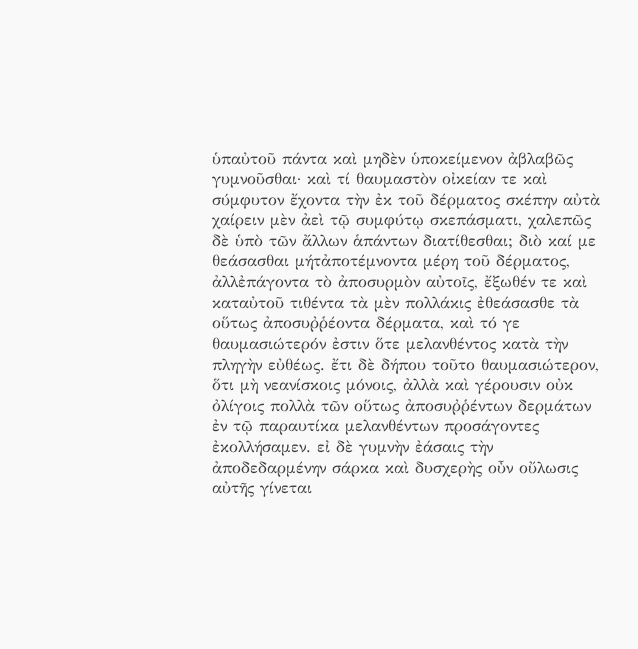ὑπαὐτοῦ πάντα καὶ μηδὲν ὑποκείμενον ἀβλαβῶς γυμνοῦσθαι· καὶ τί θαυμαστὸν οἰκείαν τε καὶ σύμφυτον ἔχοντα τὴν ἐκ τοῦ δέρματος σκέπην αὐτὰ χαίρειν μὲν ἀεὶ τῷ συμφύτῳ σκεπάσματι, χαλεπῶς δὲ ὑπὸ τῶν ἄλλων ἁπάντων διατίθεσθαι; διὸ καί με θεάσασθαι μήτἀποτέμνοντα μέρη τοῦ δέρματος, ἀλλἐπάγοντα τὸ ἀποσυρμὸν αὐτοῖς, ἔξωθέν τε καὶ καταὐτοῦ τιθέντα τὰ μὲν πολλάκις ἐθεάσασθε τὰ οὕτως ἀποσυῤῥέοντα δέρματα, καὶ τό γε θαυμασιώτερόν ἐστιν ὅτε μελανθέντος κατὰ τὴν πληγὴν εὐθέως. ἔτι δὲ δήπου τοῦτο θαυμασιώτερον, ὅτι μὴ νεανίσκοις μόνοις, ἀλλὰ καὶ γέρουσιν οὐκ ὀλίγοις πολλὰ τῶν οὕτως ἀποσυῤῥέντων δερμάτων ἐν τῷ παραυτίκα μελανθέντων προσάγοντες ἐκολλήσαμεν. εἰ δὲ γυμνὴν ἐάσαις τὴν ἀποδεδαρμένην σάρκα καὶ δυσχερὴς οὖν οὔλωσις αὐτῆς γίνεται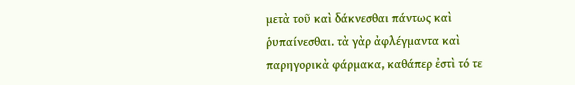μετὰ τοῦ καὶ δάκνεσθαι πάντως καὶ ῥυπαίνεσθαι. τὰ γὰρ ἀφλέγμαντα καὶ παρηγορικὰ φάρμακα, καθάπερ ἐστὶ τό τε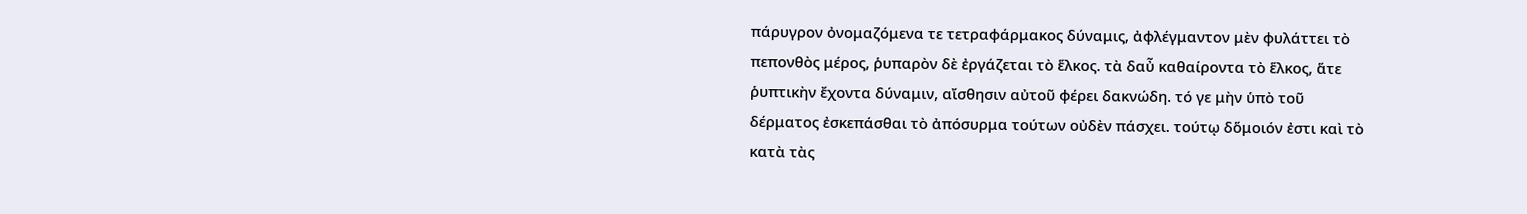πάρυγρον ὀνομαζόμενα τε τετραφάρμακος δύναμις, ἀφλέγμαντον μὲν φυλάττει τὸ πεπονθὸς μέρος, ῥυπαρὸν δὲ ἐργάζεται τὸ ἕλκος. τὰ δαὖ καθαίροντα τὸ ἕλκος, ἅτε ῥυπτικὴν ἔχοντα δύναμιν, αἴσθησιν αὐτοῦ φέρει δακνώδη. τό γε μὴν ὑπὸ τοῦ δέρματος ἐσκεπάσθαι τὸ ἀπόσυρμα τούτων οὐδὲν πάσχει. τούτῳ δὅμοιόν ἐστι καὶ τὸ κατὰ τὰς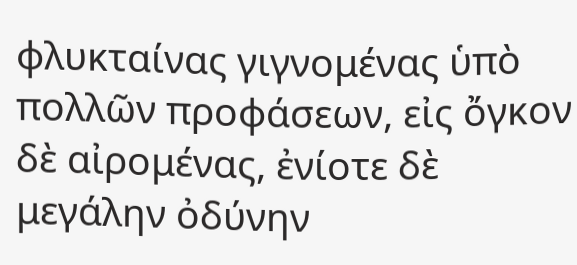φλυκταίνας γιγνομένας ὑπὸ πολλῶν προφάσεων, εἰς ὄγκον δὲ αἰρομένας, ἐνίοτε δὲ μεγάλην ὀδύνην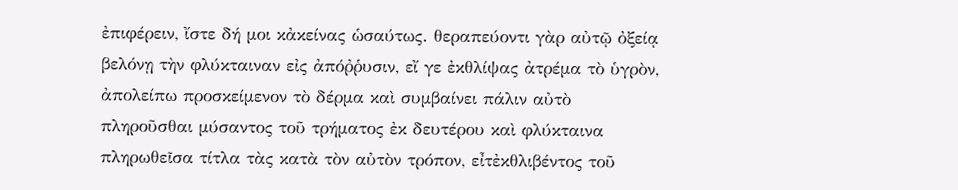ἐπιφέρειν, ἴστε δή μοι κἀκείνας ὡσαύτως. θεραπεύοντι γὰρ αὐτῷ ὀξείᾳ βελόνῃ τὴν φλύκταιναν εἰς ἀπόῤῥυσιν, εἴ γε ἐκθλίψας ἀτρέμα τὸ ὑγρὸν, ἀπολείπω προσκείμενον τὸ δέρμα καὶ συμβαίνει πάλιν αὐτὸ πληροῦσθαι μύσαντος τοῦ τρήματος ἐκ δευτέρου καὶ φλύκταινα πληρωθεῖσα τίτλα τὰς κατὰ τὸν αὐτὸν τρόπον, εἶτἐκθλιβέντος τοῦ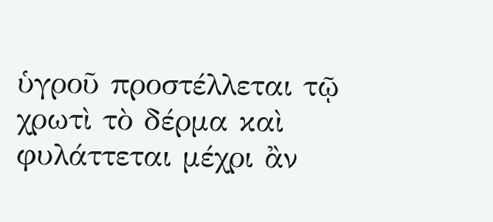ὑγροῦ προστέλλεται τῷ χρωτὶ τὸ δέρμα καὶ φυλάττεται μέχρι ἂν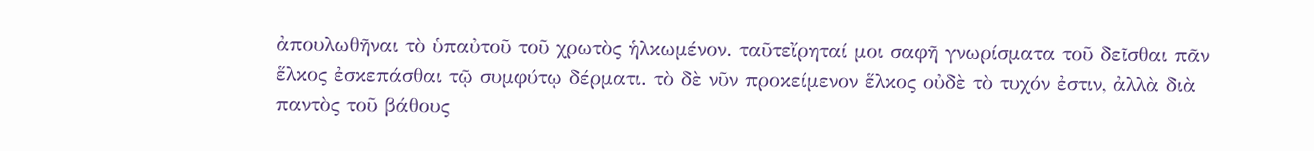ἀπουλωθῆναι τὸ ὑπαὐτοῦ τοῦ χρωτὸς ἡλκωμένον. ταῦτεἴρηταί μοι σαφῆ γνωρίσματα τοῦ δεῖσθαι πᾶν ἕλκος ἐσκεπάσθαι τῷ συμφύτῳ δέρματι. τὸ δὲ νῦν προκείμενον ἕλκος οὐδὲ τὸ τυχόν ἐστιν, ἀλλὰ διὰ παντὸς τοῦ βάθους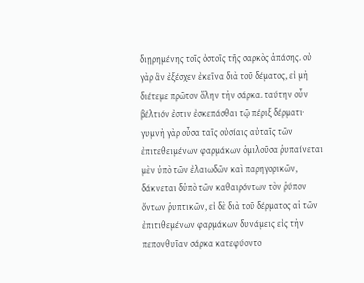διῃρημένης τοῖς ὀστοῖς τῆς σαρκὸς ἁπάσης. οὐ γὰρ ἂν ἐξέσχεν ἐκεῖνα διὰ τοῦ δέματος, εἰ μὴ διέτεμε πρῶτον ὅλην τὴν σάρκα. ταύτην οὖν βέλτιόν ἐστιν ἐσκεπάσθαι τῷ πέριξ δέρματι· γυμνὴ γὰρ οὖσα ταῖς οὐσίαις αὐταῖς τῶν ἐπιτεθειμένων φαρμάκων ὁμιλοῦσα ῥυπαίνεται μὲν ὑπὸ τῶν ἐλαιωδῶν καὶ παρηγορικῶν, δάκνεται δὑπὸ τῶν καθαιρόντων τὸν ῥύπον ὄντων ῥυπτικῶν, εἰ δὲ διὰ τοῦ δέρματος αἱ τῶν ἐπιτιθεμένων φαρμάκων δυνάμεις εἰς τὴν πεπονθυῖαν σάρκα κατεφύοντο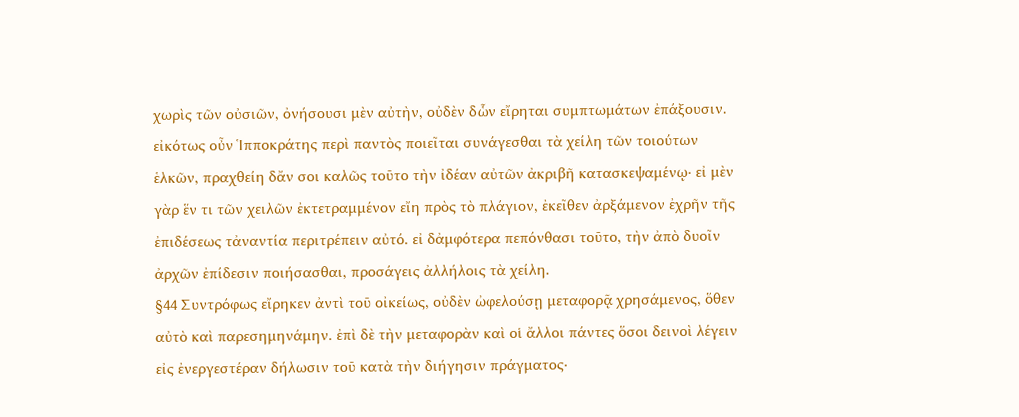χωρὶς τῶν οὐσιῶν, ὀνήσουσι μὲν αὐτὴν, οὐδὲν δὧν εἴρηται συμπτωμάτων ἐπάξουσιν. εἰκότως οὖν Ἱπποκράτης περὶ παντὸς ποιεῖται συνάγεσθαι τὰ χείλη τῶν τοιούτων ἑλκῶν, πραχθείη δἄν σοι καλῶς τοῦτο τὴν ἰδέαν αὐτῶν ἀκριβῆ κατασκεψαμένῳ· εἰ μὲν γὰρ ἕν τι τῶν χειλῶν ἐκτετραμμένον εἴη πρὸς τὸ πλάγιον, ἐκεῖθεν ἀρξάμενον ἐχρῆν τῆς ἐπιδέσεως τἀναντία περιτρέπειν αὐτό. εἰ δἀμφότερα πεπόνθασι τοῦτο, τὴν ἀπὸ δυοῖν ἀρχῶν ἐπίδεσιν ποιήσασθαι, προσάγεις ἀλλήλοις τὰ χείλη.
§44 Συντρόφως εἴρηκεν ἀντὶ τοῦ οἰκείως, οὐδὲν ὠφελούσῃ μεταφορᾷ χρησάμενος, ὅθεν αὐτὸ καὶ παρεσημηνάμην. ἐπὶ δὲ τὴν μεταφορὰν καὶ οἱ ἄλλοι πάντες ὅσοι δεινοὶ λέγειν εἰς ἐνεργεστέραν δήλωσιν τοῦ κατὰ τὴν διήγησιν πράγματος·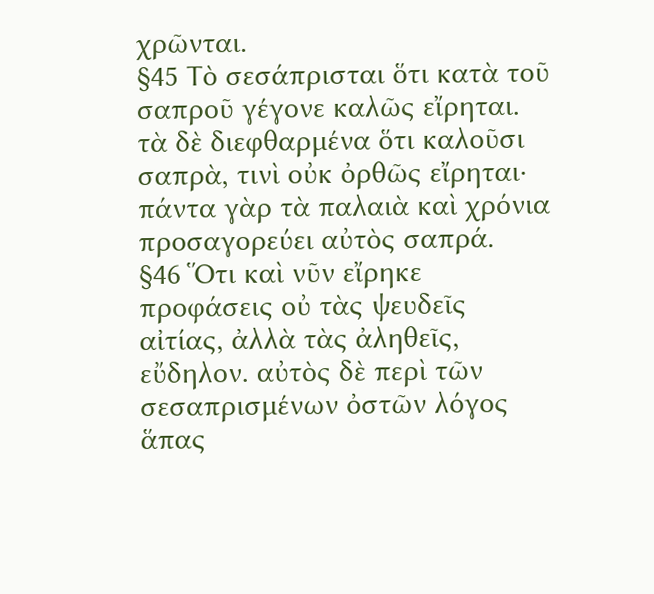χρῶνται.
§45 Τὸ σεσάπρισται ὅτι κατὰ τοῦ σαπροῦ γέγονε καλῶς εἴρηται. τὰ δὲ διεφθαρμένα ὅτι καλοῦσι σαπρὰ, τινὶ οὐκ ὀρθῶς εἴρηται· πάντα γὰρ τὰ παλαιὰ καὶ χρόνια προσαγορεύει αὐτὸς σαπρά.
§46 Ὅτι καὶ νῦν εἴρηκε προφάσεις οὐ τὰς ψευδεῖς αἰτίας, ἀλλὰ τὰς ἀληθεῖς, εὔδηλον. αὐτὸς δὲ περὶ τῶν σεσαπρισμένων ὀστῶν λόγος ἅπας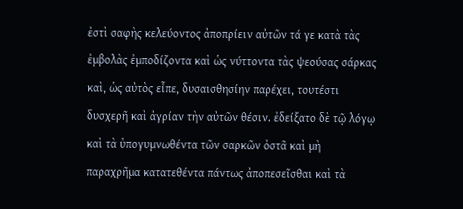ἐστὶ σαφὴς κελεύοντος ἀποπρίειν αὐτῶν τά γε κατὰ τὰς ἐμβολὰς ἐμποδίζοντα καὶ ὡς νύττοντα τὰς ψεούσας σάρκας καὶ, ὡς αὐτὸς εἶπε, δυσαισθησίην παρέχει, τουτέστι δυσχερῆ καὶ ἀγρίαν τὴν αὐτῶν θέσιν. ἐδείξατο δὲ τῷ λόγῳ καὶ τὰ ὑπογυμνωθέντα τῶν σαρκῶν ὀστᾶ καὶ μὴ παραχρῆμα κατατεθέντα πάντως ἀποπεσεῖσθαι καὶ τὰ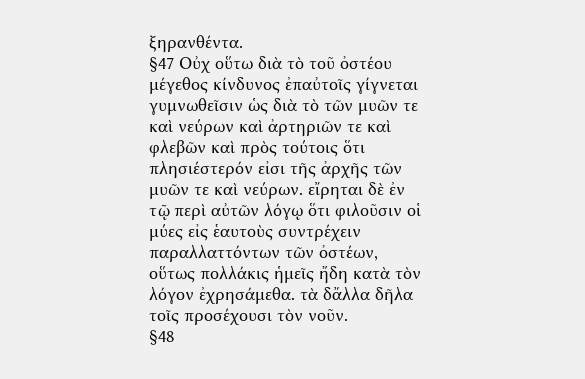ξηρανθέντα.
§47 Οὐχ οὕτω διὰ τὸ τοῦ ὀστέου μέγεθος κίνδυνος ἐπαὐτοῖς γίγνεται γυμνωθεῖσιν ὡς διὰ τὸ τῶν μυῶν τε καὶ νεύρων καὶ ἀρτηριῶν τε καὶ φλεβῶν καὶ πρὸς τούτοις ὅτι πλησιέστερόν εἰσι τῆς ἀρχῆς τῶν μυῶν τε καὶ νεύρων. εἴρηται δὲ ἐν τῷ περὶ αὐτῶν λόγῳ ὅτι φιλοῦσιν οἱ μύες εἰς ἑαυτοὺς συντρέχειν παραλλαττόντων τῶν ὀστέων, οὕτως πολλάκις ἡμεῖς ἤδη κατὰ τὸν λόγον ἐχρησάμεθα. τὰ δἄλλα δῆλα τοῖς προσέχουσι τὸν νοῦν.
§48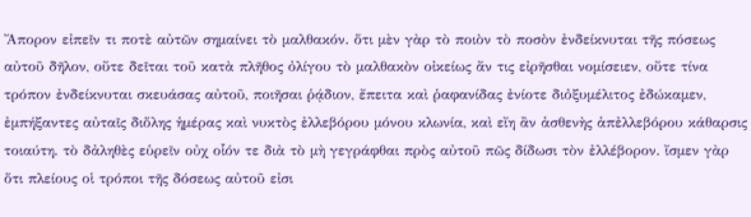Ἄπορον εἰπεῖν τι ποτὲ αὐτῶν σημαίνει τὸ μαλθακόν. ὅτι μὲν γὰρ τὸ ποιὸν τὸ ποσὸν ἐνδείκνυται τῆς πόσεως αὐτοῦ δῆλον, οὔτε δεῖται τοῦ κατὰ πλῆθος ὀλίγου τὸ μαλθακὸν οἰκείως ἄν τις εἰρῆσθαι νομίσειεν, οὔτε τίνα τρόπον ἐνδείκνυται σκευάσας αὐτοῦ, ποιῆσαι ῥᾴδιον, ἔπειτα καὶ ῥαφανίδας ἐνίοτε διὀξυμέλιτος ἐδώκαμεν, ἐμπήξαντες αὐταῖς διὅλης ἡμέρας καὶ νυκτὸς ἐλλεβόρου μόνου κλωνία, καὶ εἴη ἂν ἀσθενὴς ἀπἐλλεβόρου κάθαρσις τοιαύτη. τὸ δἀληθὲς εὑρεῖν οὐχ οἷόν τε διὰ τὸ μὴ γεγράφθαι πρὸς αὐτοῦ πῶς δίδωσι τὸν ἐλλέβορον. ἴσμεν γὰρ ὅτι πλείους οἱ τρόποι τῆς δόσεως αὐτοῦ εἰσι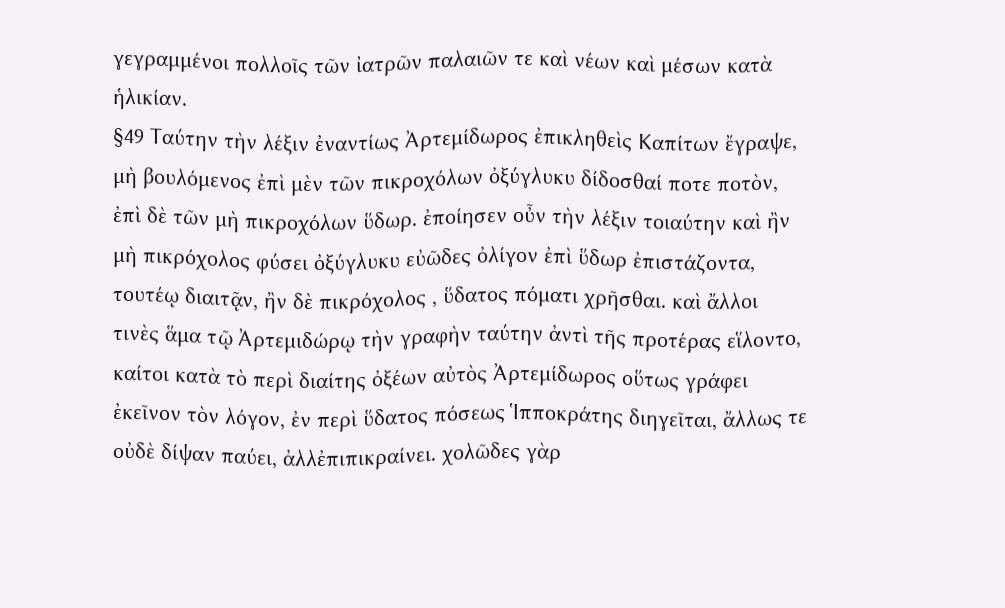γεγραμμένοι πολλοῖς τῶν ἰατρῶν παλαιῶν τε καὶ νέων καὶ μέσων κατὰ ἡλικίαν.
§49 Ταύτην τὴν λέξιν ἐναντίως Ἀρτεμίδωρος ἐπικληθεὶς Καπίτων ἔγραψε, μὴ βουλόμενος ἐπὶ μὲν τῶν πικροχόλων ὀξύγλυκυ δίδοσθαί ποτε ποτὸν, ἐπὶ δὲ τῶν μὴ πικροχόλων ὕδωρ. ἐποίησεν οὖν τὴν λέξιν τοιαύτην καὶ ἢν μὴ πικρόχολος φύσει ὀξύγλυκυ εὐῶδες ὀλίγον ἐπὶ ὕδωρ ἐπιστάζοντα, τουτέῳ διαιτᾷν, ἢν δὲ πικρόχολος , ὕδατος πόματι χρῆσθαι. καὶ ἄλλοι τινὲς ἅμα τῷ Ἀρτεμιδώρῳ τὴν γραφὴν ταύτην ἀντὶ τῆς προτέρας εἵλοντο, καίτοι κατὰ τὸ περὶ διαίτης ὀξέων αὐτὸς Ἀρτεμίδωρος οὕτως γράφει ἐκεῖνον τὸν λόγον, ἐν περὶ ὕδατος πόσεως Ἱπποκράτης διηγεῖται, ἄλλως τε οὐδὲ δίψαν παύει, ἀλλἐπιπικραίνει. χολῶδες γὰρ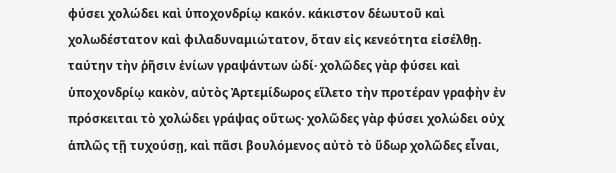φύσει χολώδει καὶ ὑποχονδρίῳ κακόν. κάκιστον δἑωυτοῦ καὶ χολωδέστατον καὶ φιλαδυναμιώτατον, ὅταν εἰς κενεότητα εἰσέλθῃ. ταύτην τὴν ῥῆσιν ἐνίων γραψάντων ὡδί· χολῶδες γὰρ φύσει καὶ ὑποχονδρίῳ κακὸν, αὐτὸς Ἀρτεμίδωρος εἵλετο τὴν προτέραν γραφὴν ἐν πρόσκειται τὸ χολώδει γράψας οὕτως· χολῶδες γὰρ φύσει χολώδει οὐχ ἁπλῶς τῇ τυχούσῃ, καὶ πᾶσι βουλόμενος αὐτὸ τὸ ὕδωρ χολῶδες εἶναι,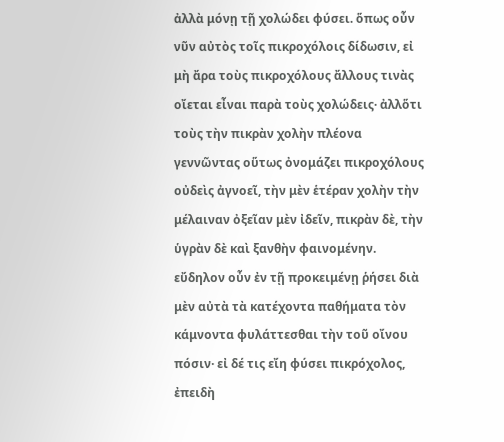ἀλλὰ μόνῃ τῇ χολώδει φύσει. ὅπως οὖν νῦν αὐτὸς τοῖς πικροχόλοις δίδωσιν, εἰ μὴ ἄρα τοὺς πικροχόλους ἄλλους τινὰς οἴεται εἶναι παρὰ τοὺς χολώδεις· ἀλλὅτι τοὺς τὴν πικρὰν χολὴν πλέονα γεννῶντας οὕτως ὀνομάζει πικροχόλους οὐδεὶς ἀγνοεῖ, τὴν μὲν ἑτέραν χολὴν τὴν μέλαιναν ὀξεῖαν μὲν ἰδεῖν, πικρὰν δὲ, τὴν ὑγρὰν δὲ καὶ ξανθὴν φαινομένην. εὔδηλον οὖν ἐν τῇ προκειμένῃ ῥήσει διὰ μὲν αὐτὰ τὰ κατέχοντα παθήματα τὸν κάμνοντα φυλάττεσθαι τὴν τοῦ οἴνου πόσιν· εἰ δέ τις εἴη φύσει πικρόχολος, ἐπειδὴ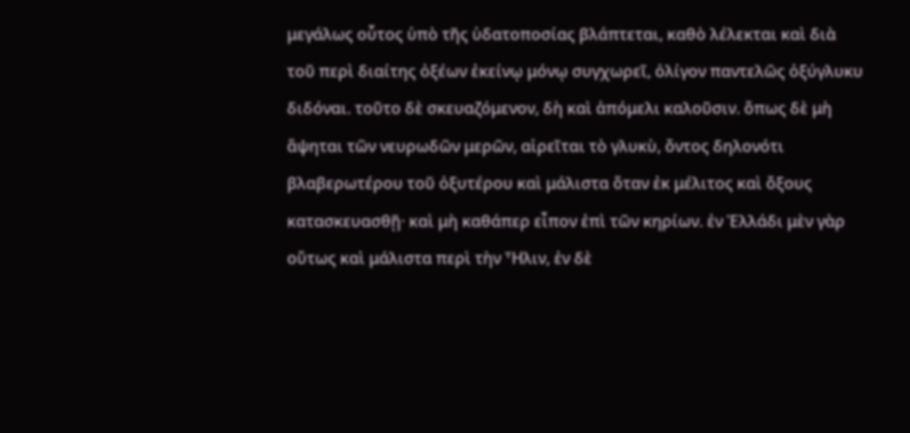μεγάλως οὗτος ὑπὸ τῆς ὑδατοποσίας βλάπτεται, καθὸ λέλεκται καὶ διὰ τοῦ περὶ διαίτης ὀξέων ἐκείνῳ μόνῳ συγχωρεῖ, ὀλίγον παντελῶς ὀξύγλυκυ διδόναι. τοῦτο δὲ σκευαζόμενον, δὴ καὶ ἀπόμελι καλοῦσιν. ὅπως δὲ μὴ ἅψηται τῶν νευρωδῶν μερῶν, αἱρεῖται τὸ γλυκὺ, ὄντος δηλονότι βλαβερωτέρου τοῦ ὀξυτέρου καὶ μάλιστα ὅταν ἐκ μέλιτος καὶ ὄξους κατασκευασθῇ· καὶ μὴ καθάπερ εἶπον ἐπὶ τῶν κηρίων. ἐν Ἑλλάδι μὲν γὰρ οὕτως καὶ μάλιστα περὶ τὴν Ἦλιν, ἐν δὲ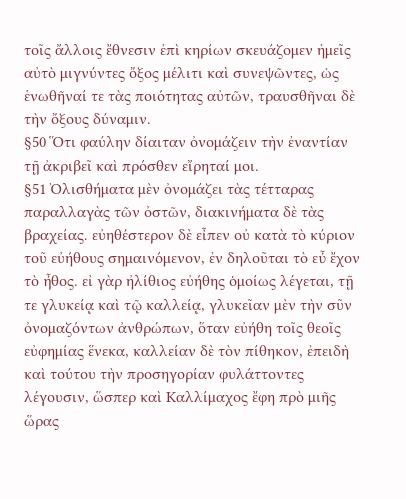τοῖς ἄλλοις ἔθνεσιν ἐπὶ κηρίων σκευάζομεν ἡμεῖς αὐτὸ μιγνύντες ὄξος μέλιτι καὶ συνεψῶντες, ὡς ἑνωθῆναί τε τὰς ποιότητας αὐτῶν, τραυσθῆναι δὲ τὴν ὄξους δύναμιν.
§50 Ὅτι φαύλην δίαιταν ὀνομάζειν τὴν ἐναντίαν τῇ ἀκριβεῖ καὶ πρόσθεν εἴρηταί μοι.
§51 Ὀλισθήματα μὲν ὀνομάζει τὰς τέτταρας παραλλαγὰς τῶν ὀστῶν, διακινήματα δὲ τὰς βραχείας. εὐηθέστερον δὲ εἶπεν οὐ κατὰ τὸ κύριον τοῦ εὐήθους σημαινόμενον, ἐν δηλοῦται τὸ εὖ ἔχον τὸ ἦθος. εἰ γὰρ ἠλίθιος εὐήθης ὁμοίως λέγεται, τῇ τε γλυκείᾳ καὶ τῷ καλλείᾳ, γλυκεῖαν μὲν τὴν σῦν ὀνομαζόντων ἀνθρώπων, ὅταν εὐήθη τοῖς θεοῖς εὐφημίας ἕνεκα, καλλείαν δὲ τὸν πίθηκον, ἐπειδὴ καὶ τούτου τὴν προσηγορίαν φυλάττοντες λέγουσιν, ὥσπερ καὶ Καλλίμαχος ἔφη πρὸ μιῆς ὥρας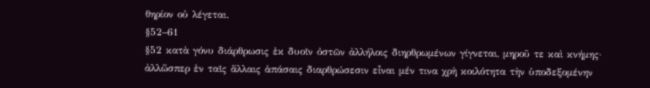θηρίον οὐ λέγεται.
§52–61
§52 κατὰ γόνυ διάρθρωσις ἐκ δυοῖν ὀστῶν ἀλλήλοις διηρθρωμένων γίγνεται, μηροῦ τε καὶ κνήμης· ἀλλὥσπερ ἐν ταῖς ἄλλαις ἁπάσαις διαρθρώσεσιν εἶναι μέν τινα χρὴ κοιλότητα τὴν ὑποδεξομένην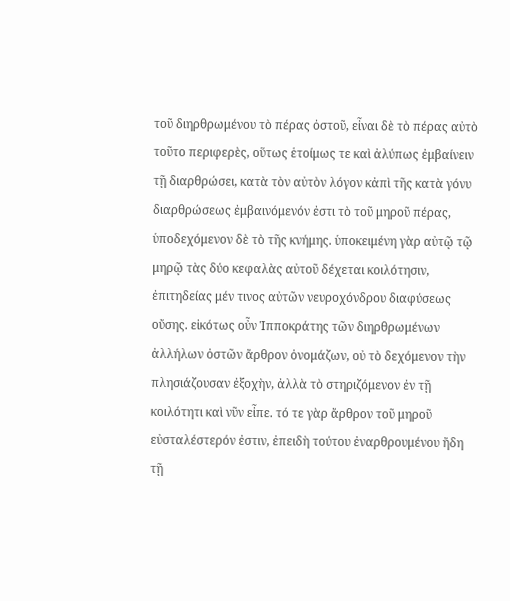τοῦ διηρθρωμένου τὸ πέρας ὀστοῦ, εἶναι δὲ τὸ πέρας αὐτὸ τοῦτο περιφερὲς, οὕτως ἑτοίμως τε καὶ ἀλύπως ἐμβαίνειν τῇ διαρθρώσει, κατὰ τὸν αὐτὸν λόγον κἀπὶ τῆς κατὰ γόνυ διαρθρώσεως ἐμβαινόμενόν ἐστι τὸ τοῦ μηροῦ πέρας, ὑποδεχόμενον δὲ τὸ τῆς κνήμης. ὑποκειμένη γὰρ αὐτῷ τῷ μηρῷ τὰς δύο κεφαλὰς αὐτοῦ δέχεται κοιλότησιν, ἐπιτηδείας μέν τινος αὐτῶν νευροχόνδρου διαφύσεως οὔσης. εἰκότως οὖν Ἱπποκράτης τῶν διηρθρωμένων ἀλλήλων ὀστῶν ἄρθρον ὀνομάζων, οὐ τὸ δεχόμενον τὴν πλησιάζουσαν ἐξοχὴν, ἀλλὰ τὸ στηριζόμενον ἐν τῇ κοιλότητι καὶ νῦν εἶπε. τό τε γὰρ ἄρθρον τοῦ μηροῦ εὐσταλέστερόν ἐστιν, ἐπειδὴ τούτου ἐναρθρουμένου ἤδη τῇ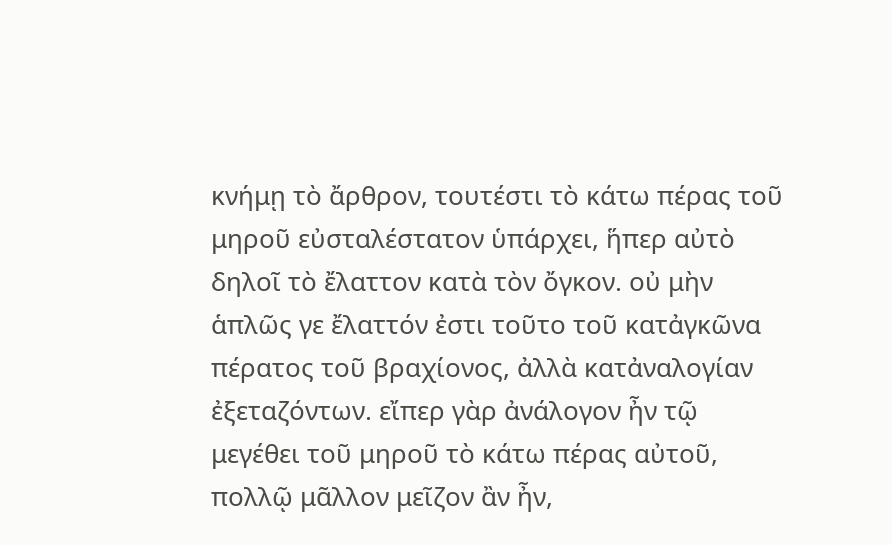κνήμῃ τὸ ἄρθρον, τουτέστι τὸ κάτω πέρας τοῦ μηροῦ εὐσταλέστατον ὑπάρχει, ἥπερ αὐτὸ δηλοῖ τὸ ἔλαττον κατὰ τὸν ὄγκον. οὐ μὴν ἁπλῶς γε ἔλαττόν ἐστι τοῦτο τοῦ κατἀγκῶνα πέρατος τοῦ βραχίονος, ἀλλὰ κατἀναλογίαν ἐξεταζόντων. εἴπερ γὰρ ἀνάλογον ἦν τῷ μεγέθει τοῦ μηροῦ τὸ κάτω πέρας αὐτοῦ, πολλῷ μᾶλλον μεῖζον ἂν ἦν,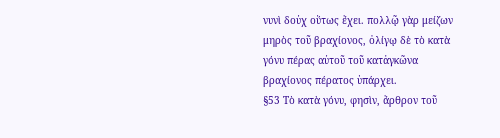νυνὶ δοὐχ οὕτως ἔχει. πολλῷ γὰρ μείζων μηρὸς τοῦ βραχίονος, ὀλίγῳ δὲ τὸ κατὰ γόνυ πέρας αὐτοῦ τοῦ κατἀγκῶνα βραχίονος πέρατος ὑπάρχει.
§53 Τὸ κατὰ γόνυ, φησὶν, ἄρθρον τοῦ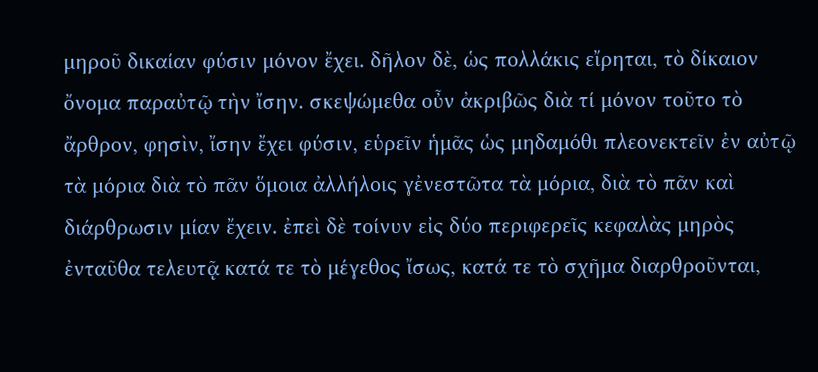μηροῦ δικαίαν φύσιν μόνον ἔχει. δῆλον δὲ, ὡς πολλάκις εἴρηται, τὸ δίκαιον ὄνομα παραὐτῷ τὴν ἴσην. σκεψώμεθα οὖν ἀκριβῶς διὰ τί μόνον τοῦτο τὸ ἄρθρον, φησὶν, ἴσην ἔχει φύσιν, εὑρεῖν ἡμᾶς ὡς μηδαμόθι πλεονεκτεῖν ἐν αὐτῷ τὰ μόρια διὰ τὸ πᾶν ὅμοια ἀλλήλοις γἐνεστῶτα τὰ μόρια, διὰ τὸ πᾶν καὶ διάρθρωσιν μίαν ἔχειν. ἐπεὶ δὲ τοίνυν εἰς δύο περιφερεῖς κεφαλὰς μηρὸς ἐνταῦθα τελευτᾷ κατά τε τὸ μέγεθος ἴσως, κατά τε τὸ σχῆμα διαρθροῦνται,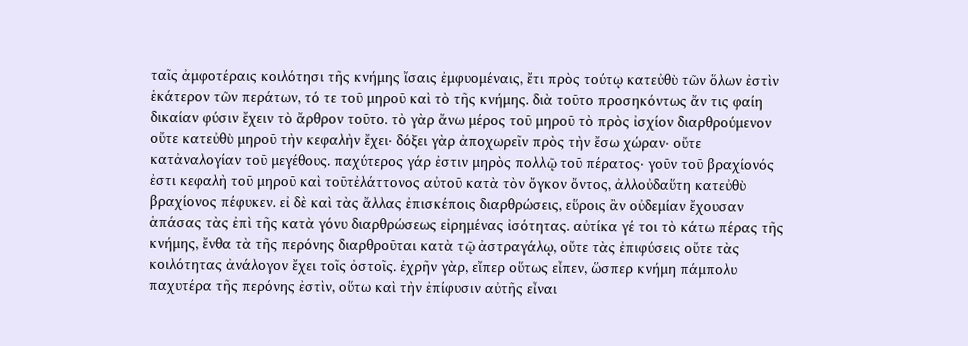ταῖς ἀμφοτέραις κοιλότησι τῆς κνήμης ἴσαις ἐμφυομέναις, ἔτι πρὸς τούτῳ κατεὐθὺ τῶν ὅλων ἐστὶν ἑκάτερον τῶν περάτων, τό τε τοῦ μηροῦ καὶ τὸ τῆς κνήμης. διὰ τοῦτο προσηκόντως ἄν τις φαίη δικαίαν φύσιν ἔχειν τὸ ἄρθρον τοῦτο. τὸ γὰρ ἄνω μέρος τοῦ μηροῦ τὸ πρὸς ἰσχίον διαρθρούμενον οὔτε κατεὐθὺ μηροῦ τὴν κεφαλὴν ἔχει· δόξει γὰρ ἀποχωρεῖν πρὸς τὴν ἔσω χώραν· οὔτε κατἀναλογίαν τοῦ μεγέθους. παχύτερος γάρ ἐστιν μηρὸς πολλῷ τοῦ πέρατος· γοῦν τοῦ βραχίονός ἐστι κεφαλὴ τοῦ μηροῦ καὶ τοῦτἐλάττονος αὐτοῦ κατὰ τὸν ὄγκον ὄντος, ἀλλοὐδαὕτη κατεὐθὺ βραχίονος πέφυκεν. εἰ δὲ καὶ τὰς ἄλλας ἐπισκέποις διαρθρώσεις, εὕροις ἂν οὐδεμίαν ἔχουσαν ἁπάσας τὰς ἐπὶ τῆς κατὰ γόνυ διαρθρώσεως εἰρημένας ἰσότητας. αὐτίκα γέ τοι τὸ κάτω πέρας τῆς κνήμης, ἔνθα τὰ τῆς περόνης διαρθροῦται κατὰ τῷ ἀστραγάλῳ, οὔτε τὰς ἐπιφύσεις οὔτε τὰς κοιλότητας ἀνάλογον ἔχει τοῖς ὀστοῖς. ἐχρῆν γὰρ, εἴπερ οὕτως εἶπεν, ὥσπερ κνήμη πάμπολυ παχυτέρα τῆς περόνης ἐστὶν, οὕτω καὶ τὴν ἐπίφυσιν αὐτῆς εἶναι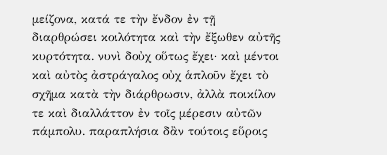μείζονα, κατά τε τὴν ἔνδον ἐν τῇ διαρθρώσει κοιλότητα καὶ τὴν ἔξωθεν αὐτῆς κυρτότητα. νυνὶ δοὐχ οὕτως ἔχει· καὶ μέντοι καὶ αὐτὸς ἀστράγαλος οὐχ ἁπλοῦν ἔχει τὸ σχῆμα κατὰ τὴν διάρθρωσιν, ἀλλὰ ποικίλον τε καὶ διαλλάττον ἐν τοῖς μέρεσιν αὐτῶν πάμπολυ. παραπλήσια δἂν τούτοις εὕροις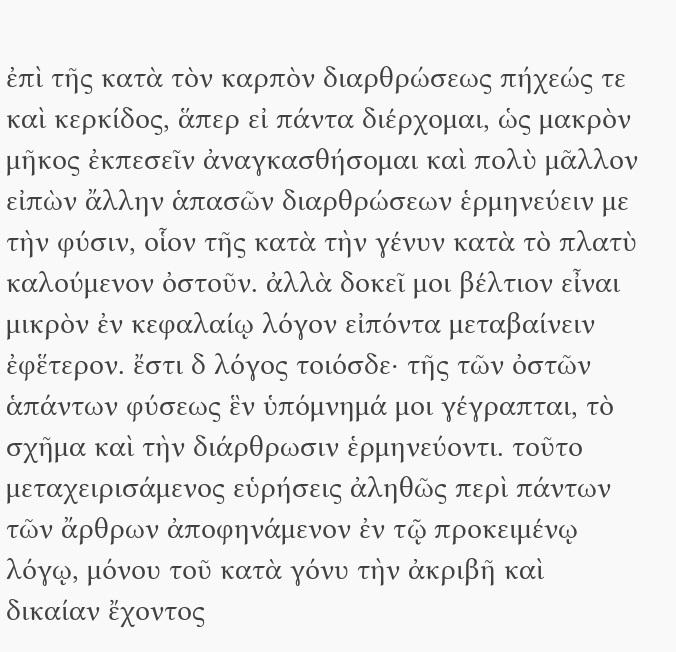ἐπὶ τῆς κατὰ τὸν καρπὸν διαρθρώσεως πήχεώς τε καὶ κερκίδος, ἅπερ εἰ πάντα διέρχομαι, ὡς μακρὸν μῆκος ἐκπεσεῖν ἀναγκασθήσομαι καὶ πολὺ μᾶλλον εἰπὼν ἄλλην ἁπασῶν διαρθρώσεων ἑρμηνεύειν με τὴν φύσιν, οἷον τῆς κατὰ τὴν γένυν κατὰ τὸ πλατὺ καλούμενον ὀστοῦν. ἀλλὰ δοκεῖ μοι βέλτιον εἶναι μικρὸν ἐν κεφαλαίῳ λόγον εἰπόντα μεταβαίνειν ἐφἕτερον. ἔστι δ λόγος τοιόσδε· τῆς τῶν ὀστῶν ἁπάντων φύσεως ἓν ὑπόμνημά μοι γέγραπται, τὸ σχῆμα καὶ τὴν διάρθρωσιν ἑρμηνεύοντι. τοῦτο μεταχειρισάμενος εὑρήσεις ἀληθῶς περὶ πάντων τῶν ἄρθρων ἀποφηνάμενον ἐν τῷ προκειμένῳ λόγῳ, μόνου τοῦ κατὰ γόνυ τὴν ἀκριβῆ καὶ δικαίαν ἔχοντος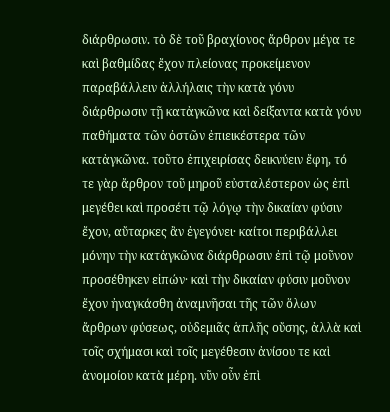διάρθρωσιν. τὸ δὲ τοῦ βραχίονος ἄρθρον μέγα τε καὶ βαθμίδας ἔχον πλείονας προκείμενον παραβάλλειν ἀλλήλαις τὴν κατὰ γόνυ διάρθρωσιν τῇ κατἀγκῶνα καὶ δείξαντα κατὰ γόνυ παθήματα τῶν ὀστῶν ἐπιεικέστερα τῶν κατἀγκῶνα. τοῦτο ἐπιχειρίσας δεικνύειν ἔφη, τό τε γὰρ ἄρθρον τοῦ μηροῦ εὐσταλέστερον ὡς ἐπὶ μεγέθει καὶ προσέτι τῷ λόγῳ τὴν δικαίαν φύσιν ἔχον, αὔταρκες ἂν ἐγεγόνει· καίτοι περιβάλλει μόνην τὴν κατἀγκῶνα διάρθρωσιν ἐπὶ τῷ μοῦνον προσέθηκεν εἰπών· καὶ τὴν δικαίαν φύσιν μοῦνον ἔχον ἠναγκάσθη ἀναμνῆσαι τῆς τῶν ὅλων ἄρθρων φύσεως, οὐδεμιᾶς ἁπλῆς οὔσης, ἀλλὰ καὶ τοῖς σχήμασι καὶ τοῖς μεγέθεσιν ἀνίσου τε καὶ ἀνομοίου κατὰ μέρη. νῦν οὖν ἐπὶ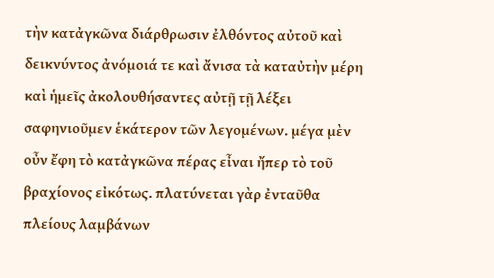τὴν κατἀγκῶνα διάρθρωσιν ἐλθόντος αὐτοῦ καὶ δεικνύντος ἀνόμοιά τε καὶ ἄνισα τὰ καταὐτὴν μέρη καὶ ἡμεῖς ἀκολουθήσαντες αὐτῇ τῇ λέξει σαφηνιοῦμεν ἑκάτερον τῶν λεγομένων. μέγα μὲν οὖν ἔφη τὸ κατἀγκῶνα πέρας εἶναι ἤπερ τὸ τοῦ βραχίονος εἰκότως. πλατύνεται γὰρ ἐνταῦθα πλείους λαμβάνων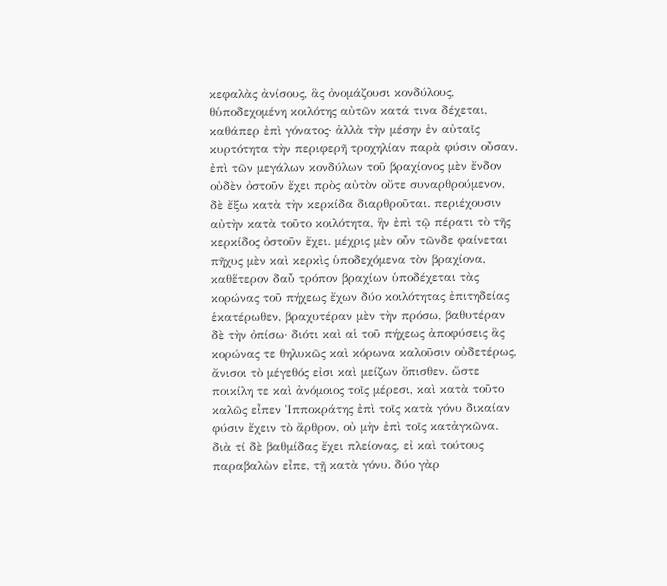κεφαλὰς ἀνίσους, ἃς ὀνομάζουσι κονδύλους, θὑποδεχομένη κοιλότης αὐτῶν κατά τινα δέχεται, καθάπερ ἐπὶ γόνατος· ἀλλὰ τὴν μέσην ἐν αὐταῖς κυρτότητα τὴν περιφερῆ τροχηλίαν παρὰ φύσιν οὖσαν. ἐπὶ τῶν μεγάλων κονδύλων τοῦ βραχίονος μὲν ἔνδον οὐδὲν ὀστοῦν ἔχει πρὸς αὐτὸν οὔτε συναρθρούμενον, δὲ ἔξω κατὰ τὴν κερκίδα διαρθροῦται. περιέχουσιν αὐτὴν κατὰ τοῦτο κοιλότητα, ἣν ἐπὶ τῷ πέρατι τὸ τῆς κερκίδος ὀστοῦν ἔχει. μέχρις μὲν οὖν τῶνδε φαίνεται πῆχυς μὲν καὶ κερκὶς ὑποδεχόμενα τὸν βραχίονα, καθἕτερον δαὖ τρόπον βραχίων ὑποδέχεται τὰς κορώνας τοῦ πήχεως ἔχων δύο κοιλότητας ἐπιτηδείας ἑκατέρωθεν, βραχυτέραν μὲν τὴν πρόσω, βαθυτέραν δὲ τὴν ὀπίσω· διότι καὶ αἱ τοῦ πήχεως ἀποφύσεις ἃς κορώνας τε θηλυκῶς καὶ κόρωνα καλοῦσιν οὐδετέρως, ἄνισοι τὸ μέγεθός εἰσι καὶ μείζων ὄπισθεν. ὥστε ποικίλη τε καὶ ἀνόμοιος τοῖς μέρεσι, καὶ κατὰ τοῦτο καλῶς εἶπεν Ἱπποκράτης ἐπὶ τοῖς κατὰ γόνυ δικαίαν φύσιν ἔχειν τὸ ἄρθρον, οὐ μὴν ἐπὶ τοῖς κατἀγκῶνα. διὰ τί δὲ βαθμίδας ἔχει πλείονας, εἰ καὶ τούτους παραβαλὼν εἶπε, τῇ κατὰ γόνυ. δύο γὰρ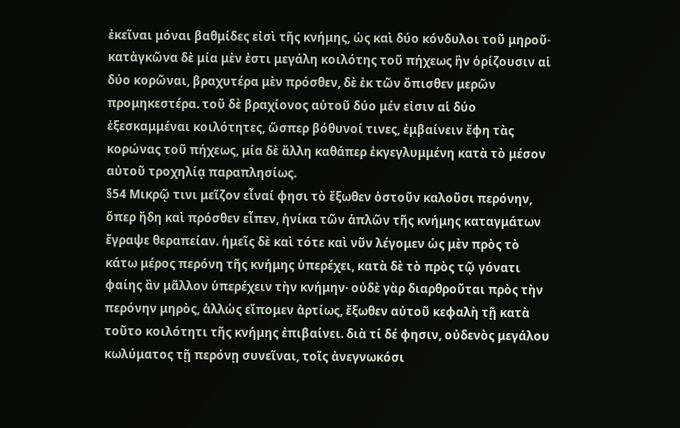ἐκεῖναι μόναι βαθμίδες εἰσὶ τῆς κνήμης, ὡς καὶ δύο κόνδυλοι τοῦ μηροῦ· κατἀγκῶνα δὲ μία μὲν ἐστι μεγάλη κοιλότης τοῦ πήχεως ἣν ὁρίζουσιν αἱ δύο κορῶναι, βραχυτέρα μὲν πρόσθεν, δὲ ἐκ τῶν ὄπισθεν μερῶν προμηκεστέρα. τοῦ δὲ βραχίονος αὐτοῦ δύο μέν εἰσιν αἱ δύο ἐξεσκαμμέναι κοιλότητες, ὥσπερ βόθυνοί τινες, ἐμβαίνειν ἔφη τὰς κορώνας τοῦ πήχεως, μία δὲ ἄλλη καθάπερ ἐκγεγλυμμένη κατὰ τὸ μέσον αὐτοῦ τροχηλίᾳ παραπλησίως.
§54 Μικρῷ τινι μεῖζον εἶναί φησι τὸ ἔξωθεν ὀστοῦν καλοῦσι περόνην, ὅπερ ἤδη καὶ πρόσθεν εἶπεν, ἡνίκα τῶν ἁπλῶν τῆς κνήμης καταγμάτων ἔγραψε θεραπείαν. ἡμεῖς δὲ καὶ τότε καὶ νῦν λέγομεν ὡς μὲν πρὸς τὸ κάτω μέρος περόνη τῆς κνήμης ὑπερέχει, κατὰ δὲ τὸ πρὸς τῷ γόνατι φαίης ἂν μᾶλλον ὑπερέχειν τὴν κνήμην· οὐδὲ γὰρ διαρθροῦται πρὸς τὴν περόνην μηρὸς, ἀλλὡς εἴπομεν ἀρτίως, ἔξωθεν αὐτοῦ κεφαλὴ τῇ κατὰ τοῦτο κοιλότητι τῆς κνήμης ἐπιβαίνει. διὰ τί δέ φησιν, οὐδενὸς μεγάλου κωλύματος τῇ περόνῃ συνεῖναι, τοῖς ἀνεγνωκόσι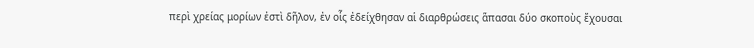περὶ χρείας μορίων ἐστὶ δῆλον, ἐν οἷς ἐδείχθησαν αἱ διαρθρώσεις ἅπασαι δύο σκοποὺς ἔχουσαι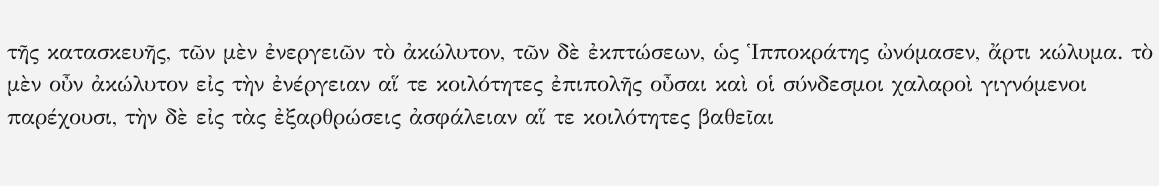τῆς κατασκευῆς, τῶν μὲν ἐνεργειῶν τὸ ἀκώλυτον, τῶν δὲ ἐκπτώσεων, ὡς Ἱπποκράτης ὠνόμασεν, ἄρτι κώλυμα. τὸ μὲν οὖν ἀκώλυτον εἰς τὴν ἐνέργειαν αἵ τε κοιλότητες ἐπιπολῆς οὖσαι καὶ οἱ σύνδεσμοι χαλαροὶ γιγνόμενοι παρέχουσι, τὴν δὲ εἰς τὰς ἐξαρθρώσεις ἀσφάλειαν αἵ τε κοιλότητες βαθεῖαι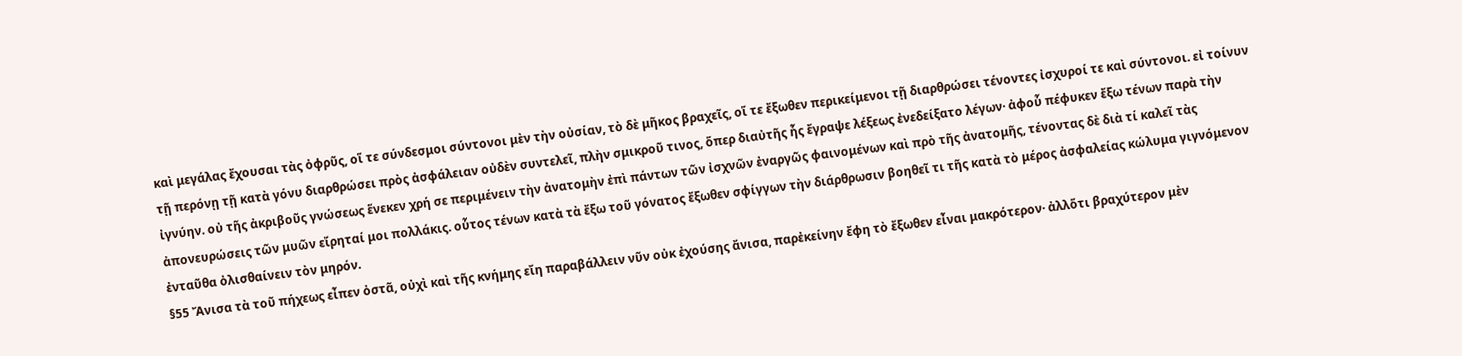καὶ μεγάλας ἔχουσαι τὰς ὀφρῦς, οἵ τε σύνδεσμοι σύντονοι μὲν τὴν οὐσίαν, τὸ δὲ μῆκος βραχεῖς, οἵ τε ἔξωθεν περικείμενοι τῇ διαρθρώσει τένοντες ἰσχυροί τε καὶ σύντονοι. εἰ τοίνυν τῇ περόνῃ τῇ κατὰ γόνυ διαρθρώσει πρὸς ἀσφάλειαν οὐδὲν συντελεῖ, πλὴν σμικροῦ τινος, ὅπερ διαὐτῆς ἧς ἔγραψε λέξεως ἐνεδείξατο λέγων· ἀφοὗ πέφυκεν ἔξω τένων παρὰ τὴν ἰγνύην. οὐ τῆς ἀκριβοῦς γνώσεως ἕνεκεν χρή σε περιμένειν τὴν ἀνατομὴν ἐπὶ πάντων τῶν ἰσχνῶν ἐναργῶς φαινομένων καὶ πρὸ τῆς ἀνατομῆς, τένοντας δὲ διὰ τί καλεῖ τὰς ἀπονευρώσεις τῶν μυῶν εἴρηταί μοι πολλάκις. οὗτος τένων κατὰ τὰ ἔξω τοῦ γόνατος ἔξωθεν σφίγγων τὴν διάρθρωσιν βοηθεῖ τι τῆς κατὰ τὸ μέρος ἀσφαλείας κώλυμα γιγνόμενον ἐνταῦθα ὀλισθαίνειν τὸν μηρόν.
§55 Ἄνισα τὰ τοῦ πήχεως εἶπεν ὀστᾶ, οὐχὶ καὶ τῆς κνήμης εἴη παραβάλλειν νῦν οὐκ ἐχούσης ἄνισα, παρἐκείνην ἔφη τὸ ἔξωθεν εἶναι μακρότερον· ἀλλὅτι βραχύτερον μὲν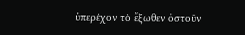ὑπερέχον τὸ ἔξωθεν ὀστοῦν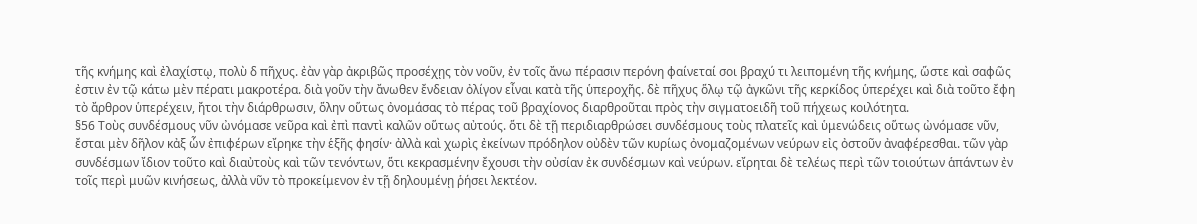τῆς κνήμης καὶ ἐλαχίστῳ, πολὺ δ πῆχυς. ἐὰν γὰρ ἀκριβῶς προσέχῃς τὸν νοῦν, ἐν τοῖς ἄνω πέρασιν περόνη φαίνεταί σοι βραχύ τι λειπομένη τῆς κνήμης, ὥστε καὶ σαφῶς ἐστιν ἐν τῷ κάτω μὲν πέρατι μακροτέρα. διὰ γοῦν τὴν ἄνωθεν ἔνδειαν ὀλίγον εἶναι κατὰ τῆς ὑπεροχῆς. δὲ πῆχυς ὅλῳ τῷ ἀγκῶνι τῆς κερκίδος ὑπερέχει καὶ διὰ τοῦτο ἔφη τὸ ἄρθρον ὑπερέχειν, ἤτοι τὴν διάρθρωσιν, ὅλην οὕτως ὀνομάσας τὸ πέρας τοῦ βραχίονος διαρθροῦται πρὸς τὴν σιγματοειδῆ τοῦ πήχεως κοιλότητα.
§56 Τοὺς συνδέσμους νῦν ὠνόμασε νεῦρα καὶ ἐπὶ παντὶ καλῶν οὕτως αὐτούς. ὅτι δὲ τῇ περιδιαρθρώσει συνδέσμους τοὺς πλατεῖς καὶ ὑμενώδεις οὕτως ὠνόμασε νῦν, ἔσται μὲν δῆλον κἀξ ὧν ἐπιφέρων εἴρηκε τὴν ἑξῆς φησίν· ἀλλὰ καὶ χωρὶς ἐκείνων πρόδηλον οὐδὲν τῶν κυρίως ὀνομαζομένων νεύρων εἰς ὀστοῦν ἀναφέρεσθαι. τῶν γὰρ συνδέσμων ἴδιον τοῦτο καὶ διαὐτοὺς καὶ τῶν τενόντων, ὅτι κεκρασμένην ἔχουσι τὴν οὐσίαν ἐκ συνδέσμων καὶ νεύρων. εἴρηται δὲ τελέως περὶ τῶν τοιούτων ἁπάντων ἐν τοῖς περὶ μυῶν κινήσεως, ἀλλὰ νῦν τὸ προκείμενον ἐν τῇ δηλουμένῃ ῥήσει λεκτέον.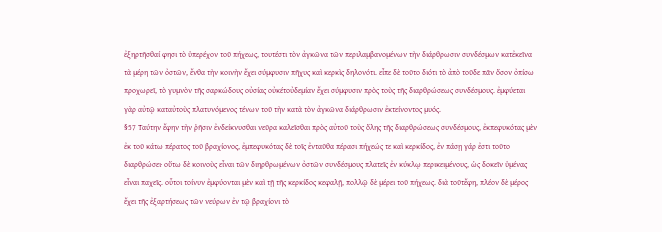ἐξηρτῆσθαί φησι τὸ ὑπερέχον τοῦ πήχεως, τουτέστι τὸν ἀγκῶνα τῶν περιλαμβανομένων τὴν διάρθρωσιν συνδέσμων κατἐκεῖνα τὰ μέρη τῶν ὀστῶν, ἔνθα τὴν κοινὴν ἔχει σύμφυσιν πῆχυς καὶ κερκὶς δηλονότι. εἶπε δὲ τοῦτο διότι τὸ ἀπὸ τοῦδε πᾶν ὅσον ὀπίσω προχωρεῖ, τὸ γυμνὸν τῆς σαρκώδους οὐσίας οὐκέτοὐδεμίαν ἔχει σύμφυσιν πρὸς τοὺς τῆς διαρθρώσεως συνδέσμους. ἐμφύεται γὰρ αὐτῷ καταὐτοὺς πλατυνόμενος τένων τοῦ τὴν κατὰ τὸν ἀγκῶνα διάρθρωσιν ἐκτείνοντος μυός.
§57 Ταύτην ἔφην τὴν ῥῆσιν ἐνδείκνυσθαι νεῦρα καλεῖσθαι πρὸς αὐτοῦ τοὺς ὅλης τῆς διαρθρώσεως συνδέσμους, ἐκπεφυκότας μὲν ἐκ τοῦ κάτω πέρατος τοῦ βραχίονος, ἐμπεφυκότας δὲ τοῖς ἐνταῦθα πέρασι πήχεώς τε καὶ κερκίδος, ἐν πάσῃ γάρ ἐστι τοῦτο διαρθρώσει· οὕτω δὲ κοινοὺς εἶναι τῶν διηρθρωμένων ὀστῶν συνδέσμους πλατεῖς ἐν κύκλῳ περικειμένους, ὡς δοκεῖν ὑμένας εἶναι παχεῖς. οὗτοι τοίνυν ἐμφύονται μὲν καὶ τῇ τῆς κερκίδος κεφαλῇ, πολλῷ δὲ μέρει τοῦ πήχεως. διὰ τοῦτἔφη, πλέον δὲ μέρος ἔχει τῆς ἐξαρτήσεως τῶν νεύρων ἐν τῷ βραχίονι τὸ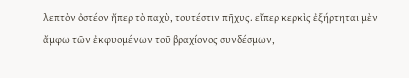λεπτὸν ὀστέον ἤπερ τὸ παχὺ, τουτέστιν πῆχυς. εἴπερ κερκὶς ἐξήρτηται μὲν ἄμφω τῶν ἐκφυομένων τοῦ βραχίονος συνδέσμων,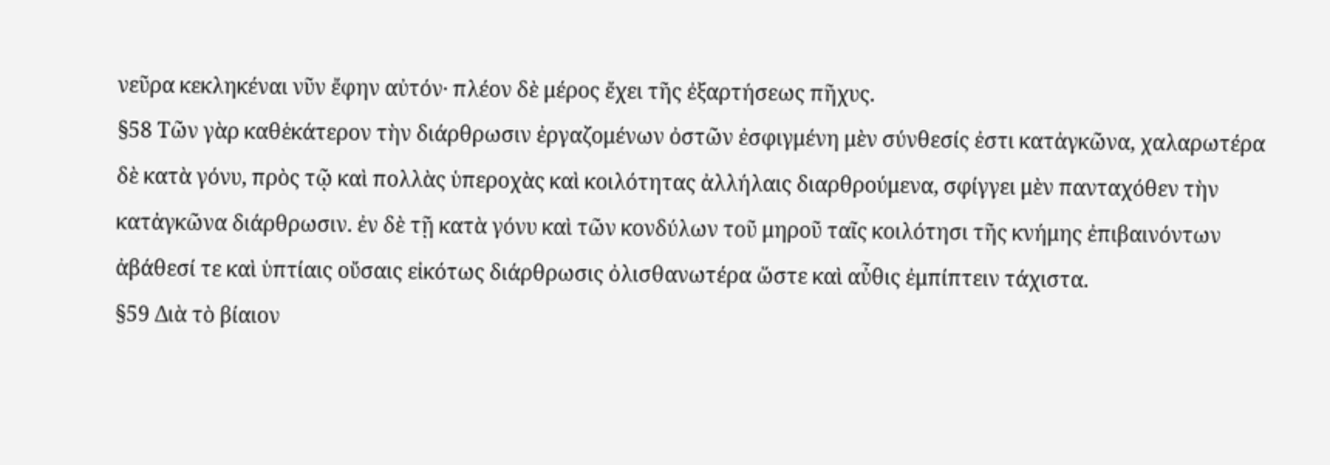νεῦρα κεκληκέναι νῦν ἔφην αὐτόν· πλέον δὲ μέρος ἔχει τῆς ἐξαρτήσεως πῆχυς.
§58 Τῶν γὰρ καθἑκάτερον τὴν διάρθρωσιν ἐργαζομένων ὀστῶν ἐσφιγμένη μὲν σύνθεσίς ἐστι κατἀγκῶνα, χαλαρωτέρα δὲ κατὰ γόνυ, πρὸς τῷ καὶ πολλὰς ὑπεροχὰς καὶ κοιλότητας ἀλλήλαις διαρθρούμενα, σφίγγει μὲν πανταχόθεν τὴν κατἀγκῶνα διάρθρωσιν. ἐν δὲ τῇ κατὰ γόνυ καὶ τῶν κονδύλων τοῦ μηροῦ ταῖς κοιλότησι τῆς κνήμης ἐπιβαινόντων ἀβάθεσί τε καὶ ὑπτίαις οὔσαις εἰκότως διάρθρωσις ὀλισθανωτέρα ὥστε καὶ αὖθις ἐμπίπτειν τάχιστα.
§59 Διὰ τὸ βίαιον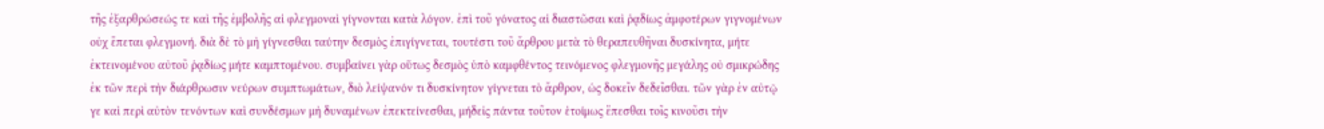τῆς ἐξαρθρώσεώς τε καὶ τῆς ἐμβολῆς αἱ φλεγμοναὶ γίγνονται κατὰ λόγον. ἐπὶ τοῦ γόνατος αἱ διαστῶσαι καὶ ῥᾳδίως ἀμφοτέρων γιγνομένων οὐχ ἕπεται φλεγμονή. διὰ δὲ τὸ μὴ γίγνεσθαι ταύτην δεσμὸς ἐπιγίγνεται, τουτέστι τοῦ ἄρθρου μετὰ τὸ θεραπευθῆναι δυσκίνητα, μήτε ἐκτεινομένου αὐτοῦ ῥᾳδίως μήτε καμπτομένου. συμβαίνει γὰρ οὕτως δεσμὸς ὑπὸ καμφθέντος τεινόμενος φλεγμονῆς μεγάλης οὐ σμικρώδης ἐκ τῶν περὶ τὴν διάρθρωσιν νεύρων συμπτωμάτων, διὸ λείψανόν τι δυσκίνητον γίγνεται τὸ ἄρθρον, ὡς δοκεῖν δεδεῖσθαι. τῶν γὰρ ἐν αὐτῷ γε καὶ περὶ αὐτὸν τενόντων καὶ συνδέσμων μὴ δυναμένων ἐπεκτείνεσθαι, μήδεἰς πάντα τοῦτον ἑτοίμως ἕπεσθαι τοῖς κινοῦσι τὴν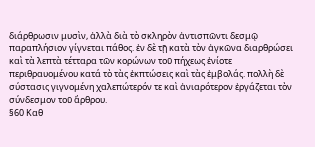διάρθρωσιν μυσὶν, ἀλλὰ διὰ τὸ σκληρὸν ἀντισπῶντι δεσμῷ παραπλήσιον γίγνεται πάθος. ἐν δὲ τῇ κατὰ τὸν ἀγκῶνα διαρθρώσει καὶ τὰ λεπτὰ τέτταρα τῶν κορώνων τοῦ πήχεως ἐνίοτε περιθραυομένου κατά τὸ τὰς ἐκπτώσεις καὶ τὰς ἐμβολάς. πολλὴ δὲ σύστασις γιγνομένη χαλεπώτερόν τε καὶ ἀνιαρότερον ἐργάζεται τὸν σύνδεσμον τοῦ ἄρθρου.
§60 Καθ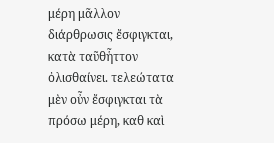μέρη μᾶλλον διάρθρωσις ἔσφιγκται, κατὰ ταῦθἧττον ὀλισθαίνει. τελεώτατα μὲν οὖν ἔσφιγκται τὰ πρόσω μέρη, καθ καὶ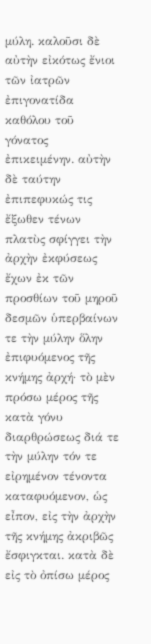μύλη. καλοῦσι δὲ αὐτὴν εἰκότως ἔνιοι τῶν ἰατρῶν ἐπιγονατίδα καθόλου τοῦ γόνατος ἐπικειμένην. αὐτὴν δὲ ταύτην ἐπιπεφυκώς τις ἔξωθεν τένων πλατὺς σφίγγει τὴν ἀρχὴν ἐκφύσεως ἔχων ἐκ τῶν προσθίων τοῦ μηροῦ δεσμῶν ὑπερβαίνων τε τὴν μύλην ὅλην ἐπιφυόμενος τῆς κνήμης ἀρχή· τὸ μὲν πρόσω μέρος τῆς κατὰ γόνυ διαρθρώσεως διά τε τὴν μύλην τόν τε εἰρημένον τένοντα καταφυόμενον, ὡς εἶπον, εἰς τὴν ἀρχὴν τῆς κνήμης ἀκριβῶς ἔσφιγκται. κατὰ δὲ εἰς τὸ ὀπίσω μέρος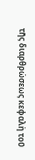τῆς διαρθρώσεως κεφαλὴ τοῦ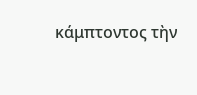κάμπτοντος τὴν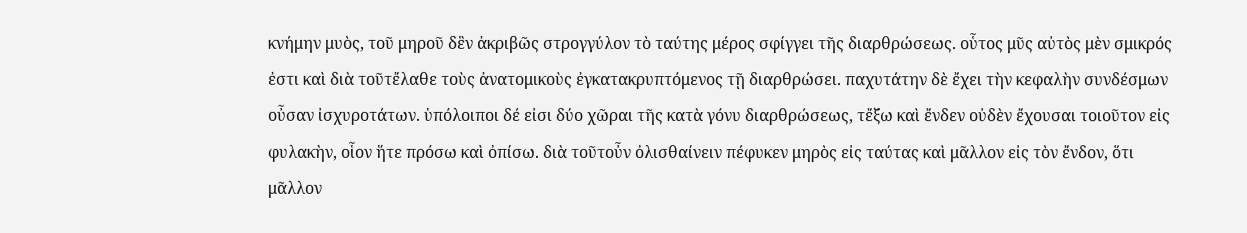κνήμην μυὸς, τοῦ μηροῦ δἓν ἀκριβῶς στρογγύλον τὸ ταύτης μέρος σφίγγει τῆς διαρθρώσεως. οὗτος μῦς αὐτὸς μὲν σμικρός ἐστι καὶ διὰ τοῦτἔλαθε τοὺς ἀνατομικοὺς ἐγκατακρυπτόμενος τῇ διαρθρώσει. παχυτάτην δὲ ἔχει τὴν κεφαλὴν συνδέσμων οὖσαν ἰσχυροτάτων. ὑπόλοιποι δέ εἰσι δύο χῶραι τῆς κατὰ γόνυ διαρθρώσεως, τἔξω καὶ ἔνδεν οὐδὲν ἔχουσαι τοιοῦτον εἰς φυλακὴν, οἷον ἥτε πρόσω καὶ ὀπίσω. διὰ τοῦτοὖν ὀλισθαίνειν πέφυκεν μηρὸς εἰς ταύτας καὶ μᾶλλον εἰς τὸν ἔνδον, ὅτι μᾶλλον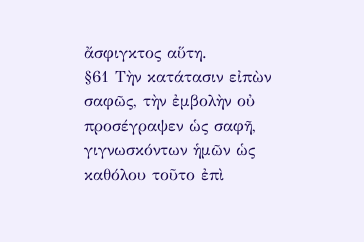ἄσφιγκτος αὕτη.
§61 Τὴν κατάτασιν εἰπὼν σαφῶς, τὴν ἐμβολὴν οὐ προσέγραψεν ὡς σαφῆ, γιγνωσκόντων ἡμῶν ὡς καθόλου τοῦτο ἐπὶ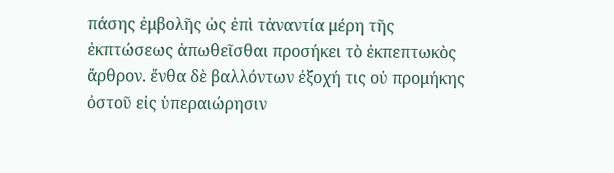πάσης ἐμβολῆς ὡς ἐπὶ τἀναντία μέρη τῆς ἐκπτώσεως ἀπωθεῖσθαι προσήκει τὸ ἐκπεπτωκὸς ἄρθρον. ἔνθα δὲ βαλλόντων ἐξοχή τις οὐ προμήκης ὀστοῦ εἰς ὑπεραιώρησιν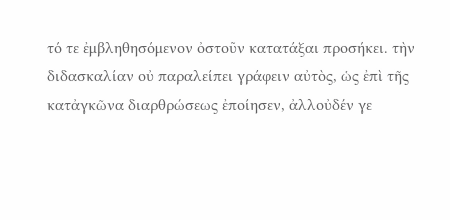τό τε ἐμβληθησόμενον ὀστοῦν κατατάξαι προσήκει. τὴν διδασκαλίαν οὐ παραλείπει γράφειν αὐτὸς, ὡς ἐπὶ τῆς κατἀγκῶνα διαρθρώσεως ἐποίησεν, ἀλλοὐδέν γε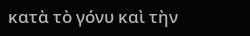κατὰ τὸ γόνυ καὶ τὴν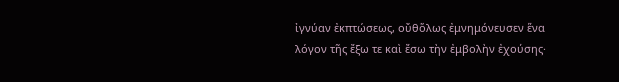ἰγνύαν ἐκπτώσεως, οὔθὅλως ἐμνημόνευσεν ἕνα λόγον τῆς ἔξω τε καὶ ἔσω τὴν ἐμβολὴν ἐχούσης·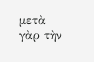μετὰ γὰρ τὴν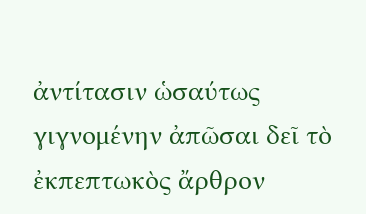ἀντίτασιν ὡσαύτως γιγνομένην ἀπῶσαι δεῖ τὸ ἐκπεπτωκὸς ἄρθρον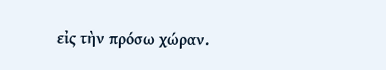εἰς τὴν πρόσω χώραν.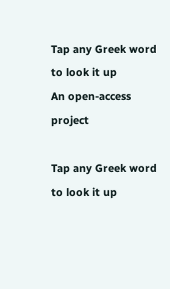Tap any Greek word to look it up
An open-access project

Tap any Greek word to look it up